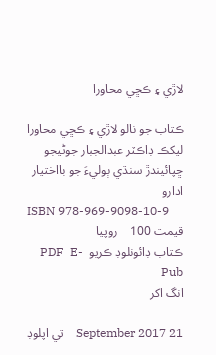لاڙي ۽ ڪڇي محاورا

ڪتاب جو نالو لاڙي ۽ ڪڇي محاورا
ليکڪ ڊاڪٽر عبدالجبار جوڻيجو
ڇپائيندڙ سنڌي ٻوليءَ جو بااختيار ادارو
ISBN 978-969-9098-10-9
قيمت 100    روپيا
ڪتاب ڊائونلوڊ ڪريو  PDF  E-Pub
انگ اکر

21 September 2017    تي اپلوڊ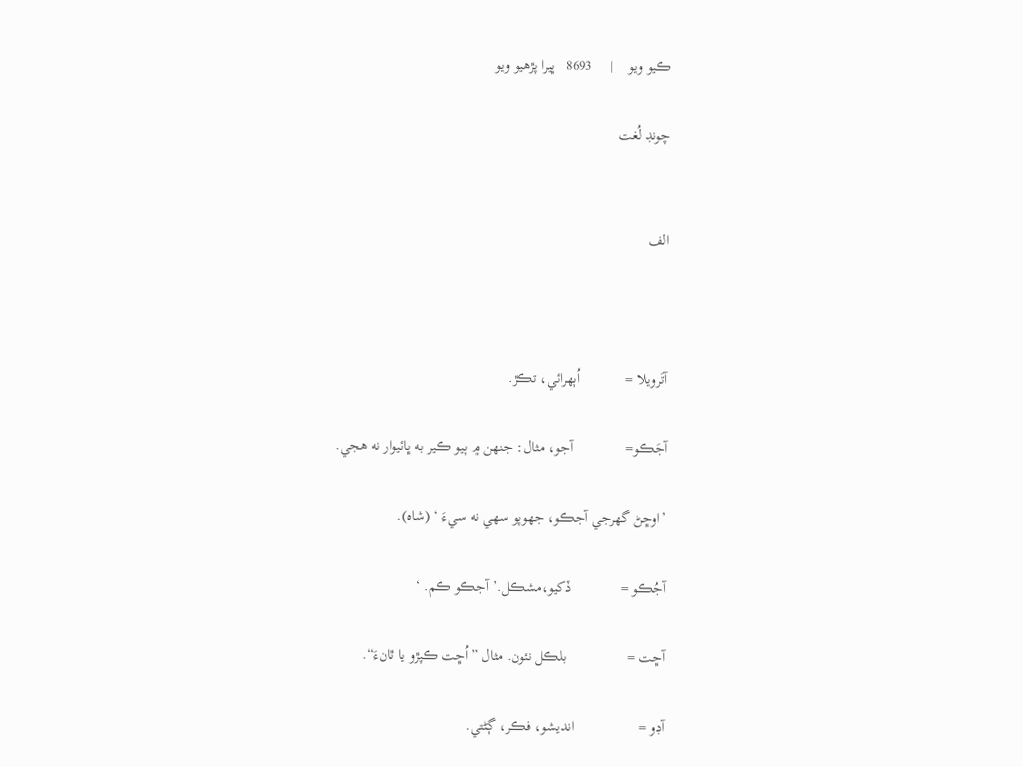ڪيو ويو    |     8693   ڀيرا پڙهيو ويو

چونڊ لُغت


الف



آتَرويلا =            اُٻهرائي، تڪڙ.

آجَڪو=              آجو، مثال: جنهن ۾ ٻيو ڪير به ڀائيوار نه هجي.

’اوڇڻ گهرجي آجڪو، جهوپو سهي نه سيءَ ‘ (شاه).

آجُڪو =             ڏکيو،مشڪل.’آجڪو ڪم. ‘

آڇت =                بلڪل نئون. مثال ”اُڇت ڪپڙو يا ٿانءَ“.

آڊو =                 انديشو، فڪر، ڳڻتي.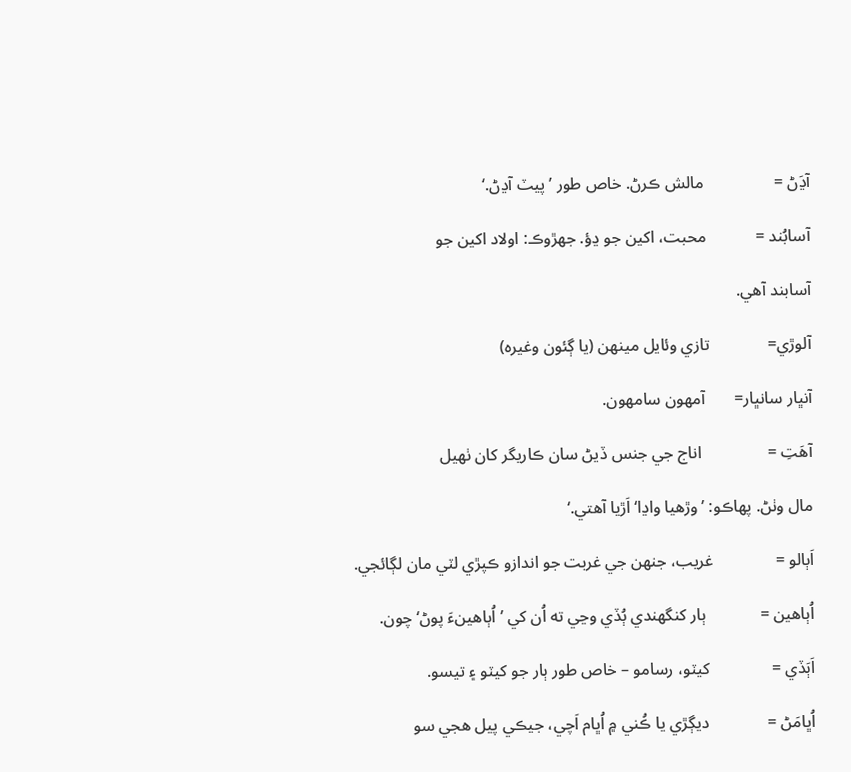آڍَڻ =                 مالش ڪرڻ. خاص طور ’پيٽ آڍڻ.‘

آسابُند =            محبت، اکين جو ڍؤ. جهڙوڪ: اولاد اکين جو

آسابند آهي.

آلوڙي=              تازي وئايل مينهن (يا ڳئون وغيره)

آنڀار سانڀار=       آمهون سامهون.

آهَتِ =                اناج جي جنس ڏيڻ سان ڪاريگر کان ٺهيل

مال وٺڻ. پهاڪو: ’وڙهيا واڍا‘ اَڙيا آهتي.‘

اَٻالو =               غريب، جنهن جي غربت جو اندازو ڪپڙي لٽي مان لڳائجي.

اُٻاهين =             ٻار کنگهندي ٻُڏي وڃي ته اُن کي ’اُٻاهينءَ پوڻ‘ چون.

اَٻَڏي =               کيٽو، رسامو – خاص طور ٻار جو کيٽو ۽ تيسو.

اُڀامَڻ =              ديڳڙي يا ڪُني ۾ اُڀام اَچي، جيڪي پيل هجي سو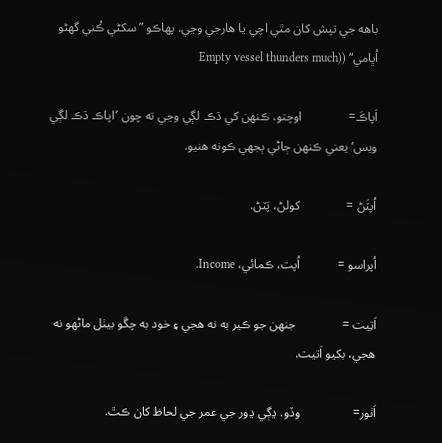باهه جي تپش کان مٿي اچي يا هارجي وڃي. پهاڪو ”سکڻي ڪُني گهڻو اُڀامي“ ((Empty vessel thunders much

اَپاڪَ=               اوچتو، ڪنهن کي ڌڪ لڳي وڃي ته چون ’اپاڪ ڌڪ لڳي ويس‘ يعني ڪنهن ڄاڻي ٻجهي ڪونه هنيو.

اُپٽَڻ =               کولڻ، پَٽڻ.

اُپراسو =            اُپت، ڪمائي، Income.

اَتِيت =               جنهن جو ڪير به نه هجي ۽ خود به چڱو بيٺل ماڻهو نه هجي، بکيو اَتيت.

اَٺور=                 وڏو. ڍڳي ڍور جي عمر جي لحاظ کان ڪٿ.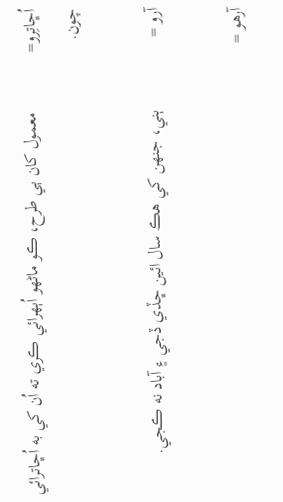اُڇاتِرو=              معمول کان ٻي طرح، ڪو ماڻهو اُٻهرائي ڪري ته اُن کي به اُڇاترائي چون.

آرو =                 ٻني، جنهن کي هڪ سال ائين ڇڏي ڏجي ۽ آباد نه ڪجي.

آرهو =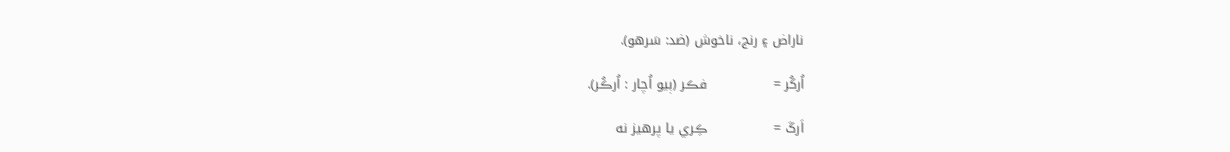ناراض ۽ رنج، ناخوش (ضد: سَرهو).

اُرکُر =               فڪر (ٻيو اُچار : اُرڪُر).

اَرکَ =               ڪِري يا پرهيز نه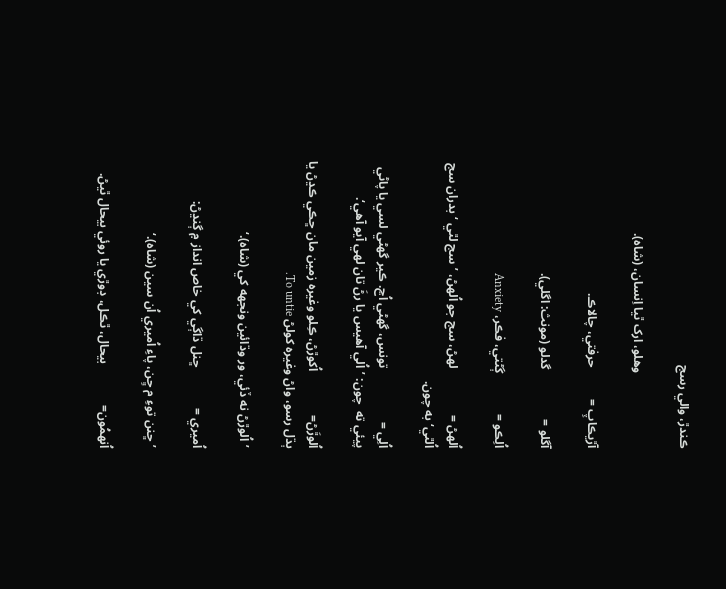ڪندڙ، والي رسج

                        وهلو، ارک ٿيا اِنسان، (شاه).

آڙيڪاپِ =          حرفتي، چالاڪ.

آگلو =                گدلو (مونث: اگلي).

اُلِڪو =             ڳڻتي، فڪر، Anxiety

اُلهڻ =               لهڻ، سج جو اُلهڻ، ’سج لٿي ‘ بدران سج اُلٿي‘ به چون.

اُلِي =                 تونس، گهڻي اُڃ. ڪير گهڻي لسي يا پاڻي پيئي ته  چون: ’اُلي آهيس يا رڻَ تان لهي آيو آهي‘.

اُلوڙَڻ=              اُکوڙڻ، ڪِلو وغيره زمين مان ڇڪي ڪڍڻ يا ٻڌل رسو، واڻ وغيره کولڻ To untie.

’اُلوڙڻ نه ڏئي، ور وڌائين ونجهه کي (شاه).‘

اُميري =             ڇنل ڌاڳي کي خاص انداز ۾ ڳنڍڻ:

’ڇنن توءِ م ڇِن، پاءِ اُميري اُن سين (شاه).‘

اُنهمُون=             بيحال، ٿڪل، ڊوڙي يا روئي بيحال ٿيڻ.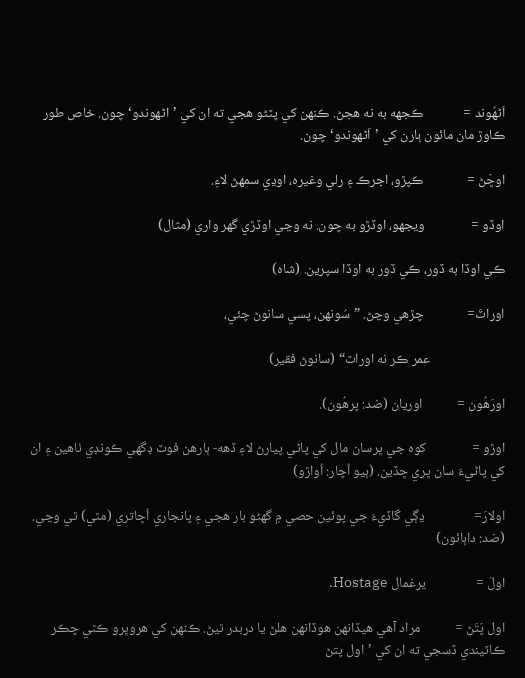اَڻهُوند =             ڪجهه به نه هجڻ. ڪنهن کي پٽڻو هجي ته ان کي ’اڻهوندو‘ چون. خاص طور ڪاوڙ مان مائون ٻارن کي ’اَڻهوندو‘ چون.

اوڇَڻ =              ڪپڙو، اجرڪ ۽ رلي وغيره، اوڍي سمهڻ لاءِ.

اوڏو =               ويجهو، اوڏڙو به چون. نه وڃي اوڏڙي گهر واري (مثال)

ڪي اوڏا به ڏور، ڪي ڏور به اوڏا سپرين. (شاه)

اوراٽَ=              چڙهي وڃڻ. ”سُونهن، پسي سانوڻ چئي،

                        عمر ڪر نه اوراٽ“ (سانوڻ فقير)

اورَهُون =           اوريان (ضد: پرهُون).

اوڙو =               کوه جي ڀرسان مال کي پاڻي پيارڻ لاءِ ڏهه- ٻارهن فوٽ ڊگهي ڪونڊي ٺاهين ۽ ان کي پاڻيءَ سان ڀري ڇڏين. (ٻيو اُچار: اُواڙو)

اولارَ=                ڍڳي گاڏيءَ جي پوئين حصي ۾ گهڻو بار هجي ۽ پانجاري اُڇاتري (مٿي) ٿي وڃي. (ضد: داٻائون)

اولَ =                يرغمال Hostage.

اول پَتَڻ =           مراد آهي هيڏانهن هوڏانهن هلڻ يا دربدر ٿيڻ. ڪنهن کي هروڀرو ڪٿي چڪر ڪاٽيندي ڏسجي ته ان کي ’اول پتڻ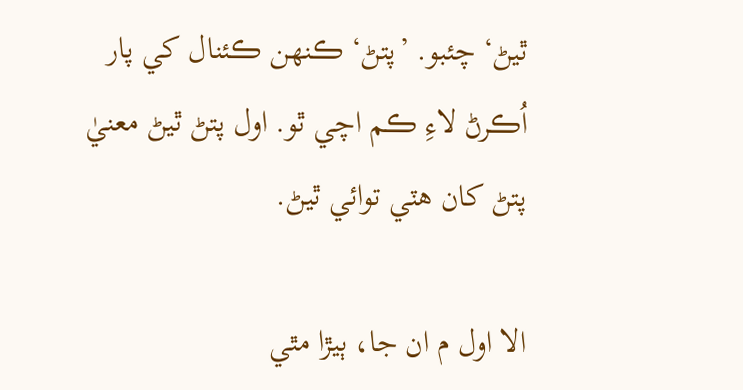ٿيڻ‘ چئبو. ’پتڻ‘ ڪنهن ڪئنال کي پار اُڪرڻ لاءِ ڪم اچي ٿو. اول پتڻ ٿيڻ معنيٰ پتڻ کان هٽي توائي ٿيڻ.

الا اول م ان جا، ٻيڙا مٿي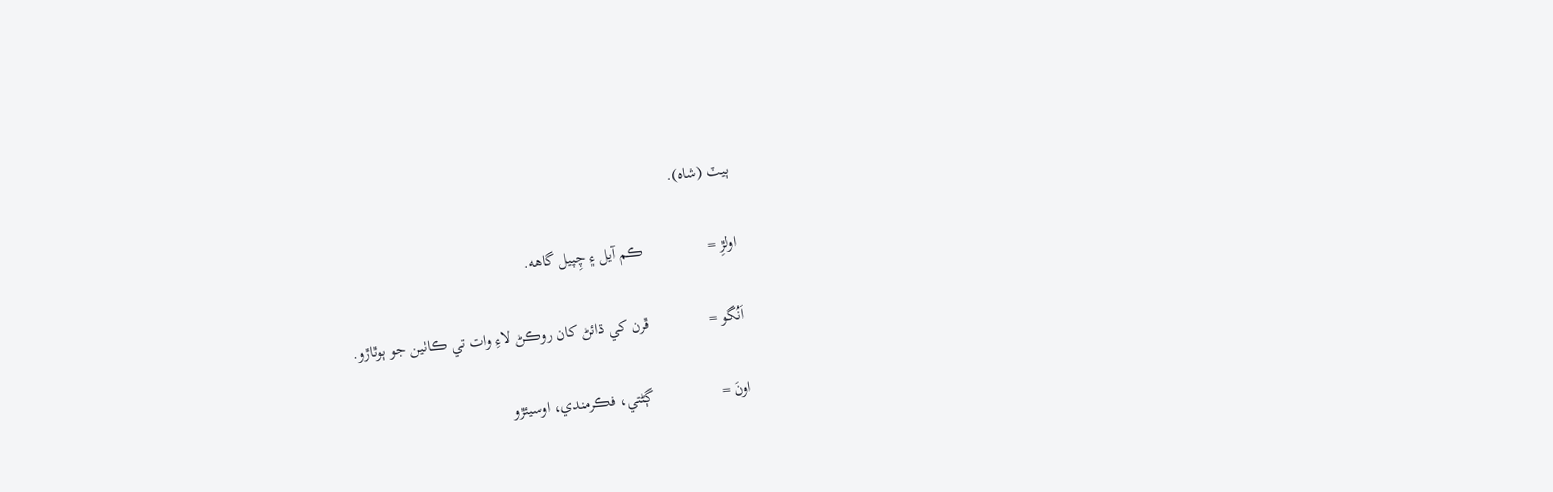ٻيٽ (شاه).

اولڙِ =                ڪم آيل ۽ چِپيل گاهه.

اَنُگو =               ڦرن کي ڌائڻ کان روڪڻ لاءِ وات تي ڪاٺين جو ٻوٿاڙو.

اونَ =                 ڳڻتي، فڪرمندي، اوسيئڙو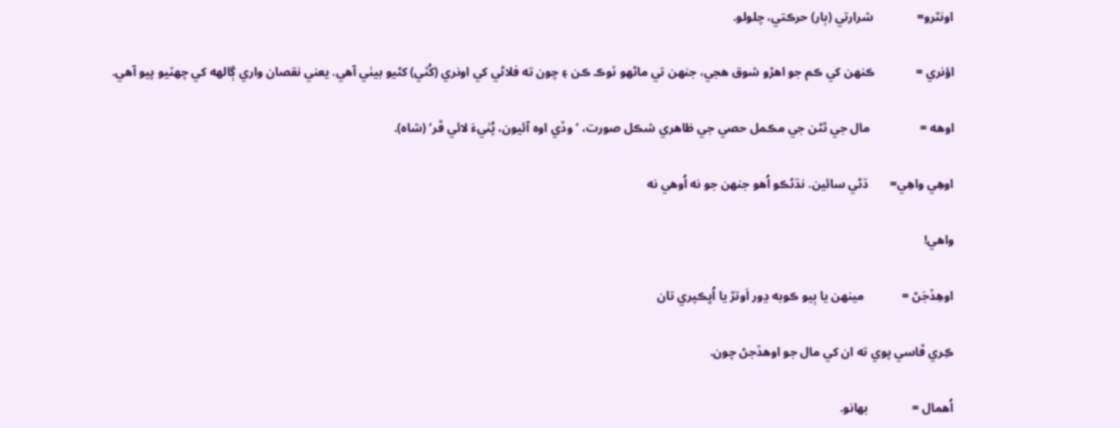اونٿرو=              شرارتي (ٻار) حرڪتي، چلولو.

اؤنري =             ڪنهن کي ڪم جو اهڙو شوق هجي، جنهن تي ماڻهو ٽوڪ ڪن ۽ چون ته فلاڻي کي اونري (کُٽي) کڻيو بيٺي آهي. يعني نقصان واري ڳالهه کي چهٽيو پيو آهي.

اوهه =                مال جي ٿڻن جي مڪمل حصي جي ظاهري شڪل صورت، ’وڏي اوه آئيون، پُٺيءَ لائي ڦر‘ (شاه).

اوهِي واهِي=       ڌڻي سائين. نڌڻڪو اُهو جنهن جو نه اُوهي نه

واهي!

اوهِڏجَڻ =            مينهن يا ٻيو ڪوبه ڍور اَوتڙ يا اُڀڪپري تان

ڪِري ڦاسي پوي ته ان کي مال جو اوهڏجڻ چون.

اُهمال =              بهانو.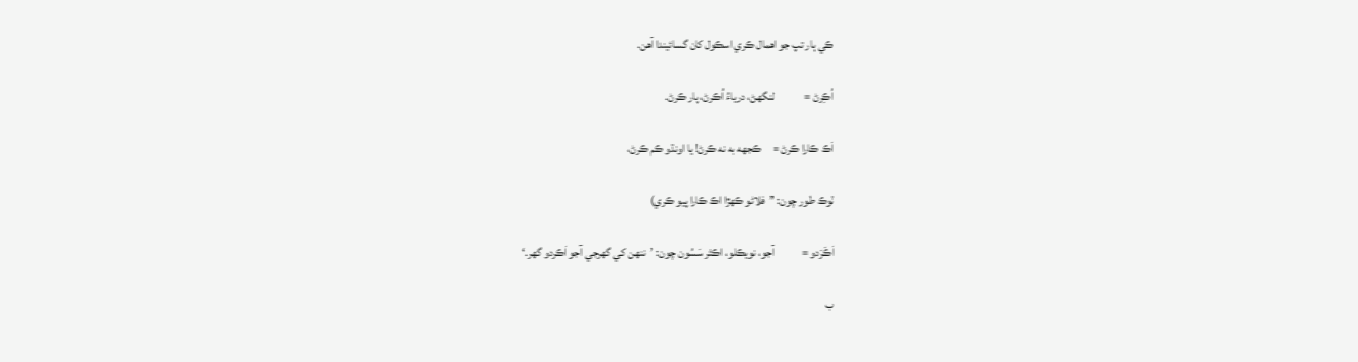ڪي ٻار تپ جو اهمال ڪري اسڪول کان گسائيندا آهن.

اُڪِرڻ =             لنگهڻ، درياءُ اُڪرڻ، پار ڪرڻ.

اَڪ ڪارا ڪرڻ =     ڪجهه به نه ڪرڻ! يا اونڌو ڪم ڪرڻ،

ٽوڪ طور چون: ”فلاڻو ڪهڙا اڪ ڪارا پيو ڪري)

اَڪَرَدو =            آجو، نويڪلو، اڪثر سَسُون چون: ’ننهن کي گهرجي آجو اَڪردو گهر.‘

ب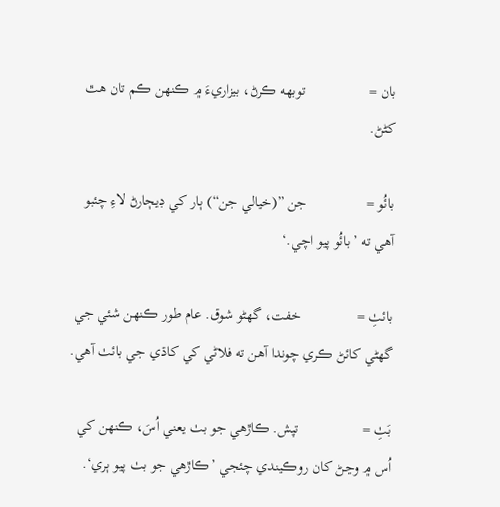بان =                 توبهه ڪرڻ، بيزاريءَ ۾ ڪنهن ڪم تان هٿ کڻڻ.

بائُو =                جن ”(خيالي جن“) ٻار کي ڊيڄارڻ لاءِ چئبو آهي ته ’بائُو پيو اچي.‘

بائٺِ =               خفت، گهڻو شوق. عام طور ڪنهن شئي جي گهڻي کائڻ ڪري چوندا آهن ته فلاڻي کي کاڌي جي بائٺ آهي.

بَٺِ =                 تپش. ڪاڙهي جو بٺ يعني اُسَ، ڪنهن کي اُس ۾ وڃڻ کان روڪيندي چئجي ’ڪاڙهي جو بٺ پيو ٻري‘.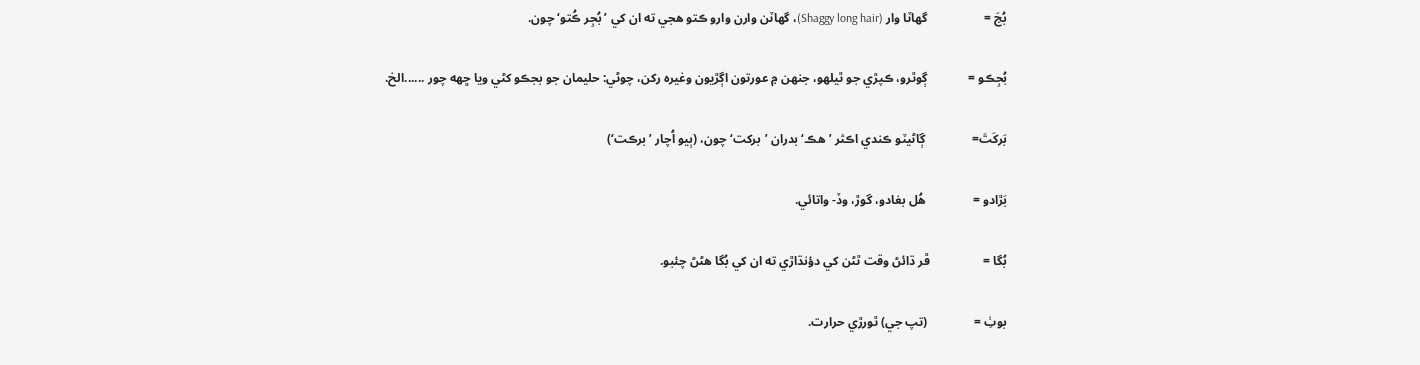بُجَ =                  گهاٽا وار (Shaggy long hair)، گهاٽن وارن وارو ڪتو هجي ته ان کي ’بُجِر ڪُتو‘ چون.

بُجِڪو =             ڳوٿرو، ڪپڙي جو ٿيلهو، جنهن ۾ عورتون اڳڙيون وغيره رکن، چوڻي: حليمان جو بجڪو کڻي ويا ڇهه چور ......الخ.

بَرکَتَ=               ڳاڻيٽو ڪندي اڪثر ’هڪ‘ بدران ’برکت‘ چون، (ٻيو اُچار ’برڪت‘)

بَڙادو =               هُل بغادو، گوڙ، وڏ- واتائي.

بُگا =                 ڦر ڌائڻ وقت ٿڻن کي دؤنڌاڙي ته ان کي بُگا هڻڻ چئبو.

بوٺِ =               (تپ جي) ٿورڙي حرارت.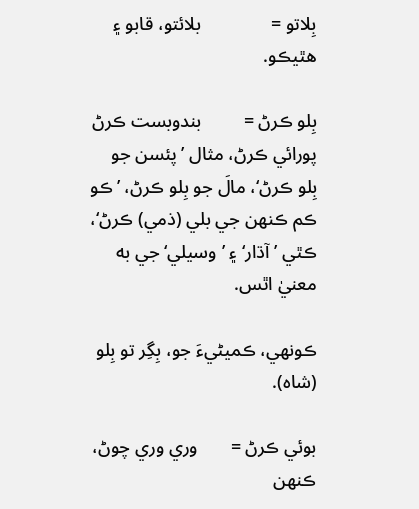بِلاتو =               بلائتو، قابو ۽ هٿيڪو.

بِلو ڪرڻ =         بندوبست ڪرڻ پورائي ڪرڻ، مثال ’پئسن جو بِلو ڪرڻ‘، مالَ جو بِلو ڪرڻ، ’ڪو ڪم ڪنهن جي بلي (ذمي) ڪرڻ‘، ڪٿي ’آڌار‘ ۽ ’وسيلي‘جي به معنيٰ اٿس.

ڪونهي، ڪميڻيءَ جو، بِگِر تو بِلو (شاه).

بوئي ڪرڻ =       وري وري چوڻ، ڪنهن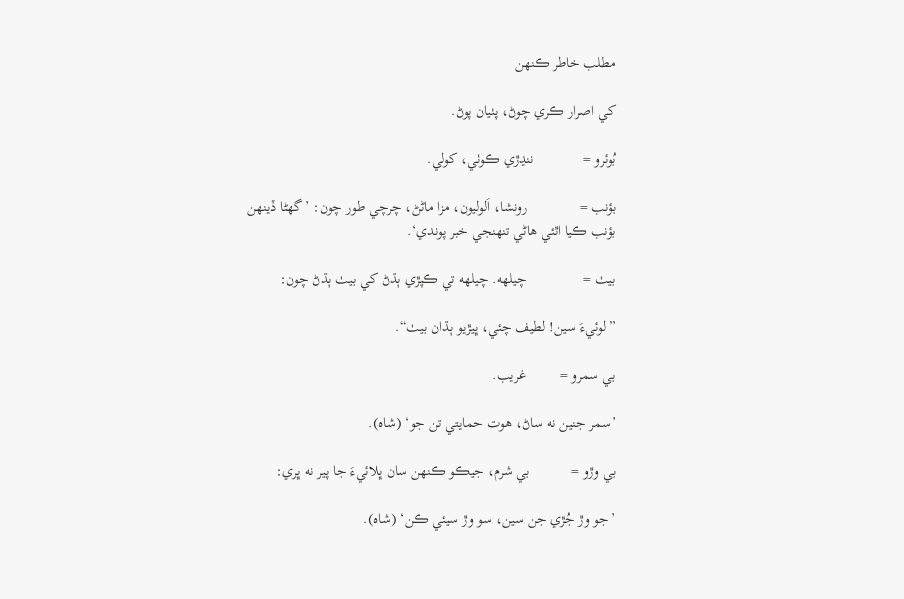مطلب خاطر ڪنهن

کي اصرار ڪري چوڻ، پٺيان پوڻ.

بُوئرو =             ننڍڙي ڪوٺي، کولي.

بؤنب =              رونشا، اَلوليون، مزا ماڻڻ، چرچي طور چون: ’گهڻا ڏينهن بؤنب ڪيا اٿئي هاڻي تنهنجي خبر پوندي‘.

بيٺ =               چيلهه. چيلهه تي ڪپڙي ٻڌڻ کي بيٺ ٻڌڻ چون:

”لوئيءَ سين! لطيف چئي، ڀيڙيو ٻڌان بيٺ“.

بي سمرو =         غريب.

’سمر جنين نه ساڻ، هوت حمايتي تن جو‘ (شاه).

بي وڙو =           بي شرم، جيڪو ڪنهن سان ڀلائيءَ جا پير نه ڀري:

’جو وڙ جُڙي جن سين، سو وڙ سيئي ڪن‘ (شاه).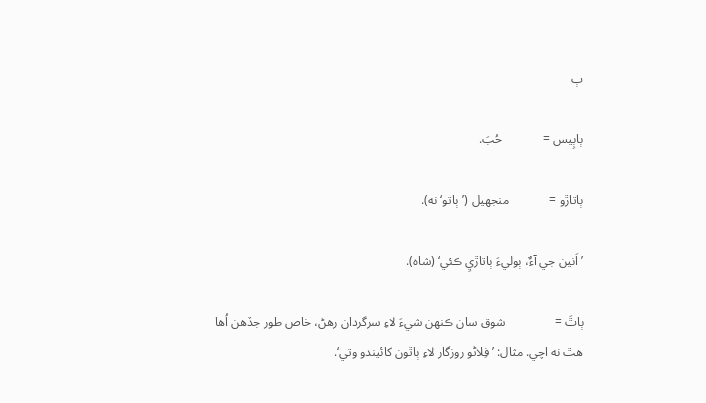ٻ

ٻاٻِيس =             حُبَ.

ٻاتاڙو =             منجهيل (’ٻاتو‘ نه).

’اَنين جي آءٌ، ٻوليءَ ٻاتاڙيِ ڪئي‘ (شاه).

ٻاٿَ =                شوق سان ڪنهن شيءَ لاءِ سرگردان رهڻ، خاص طور جڏهن اُها هٿ نه اچي. مثال: ’فِلاڻو روزگار لاءِ ٻاٿون کائيندو وتي‘.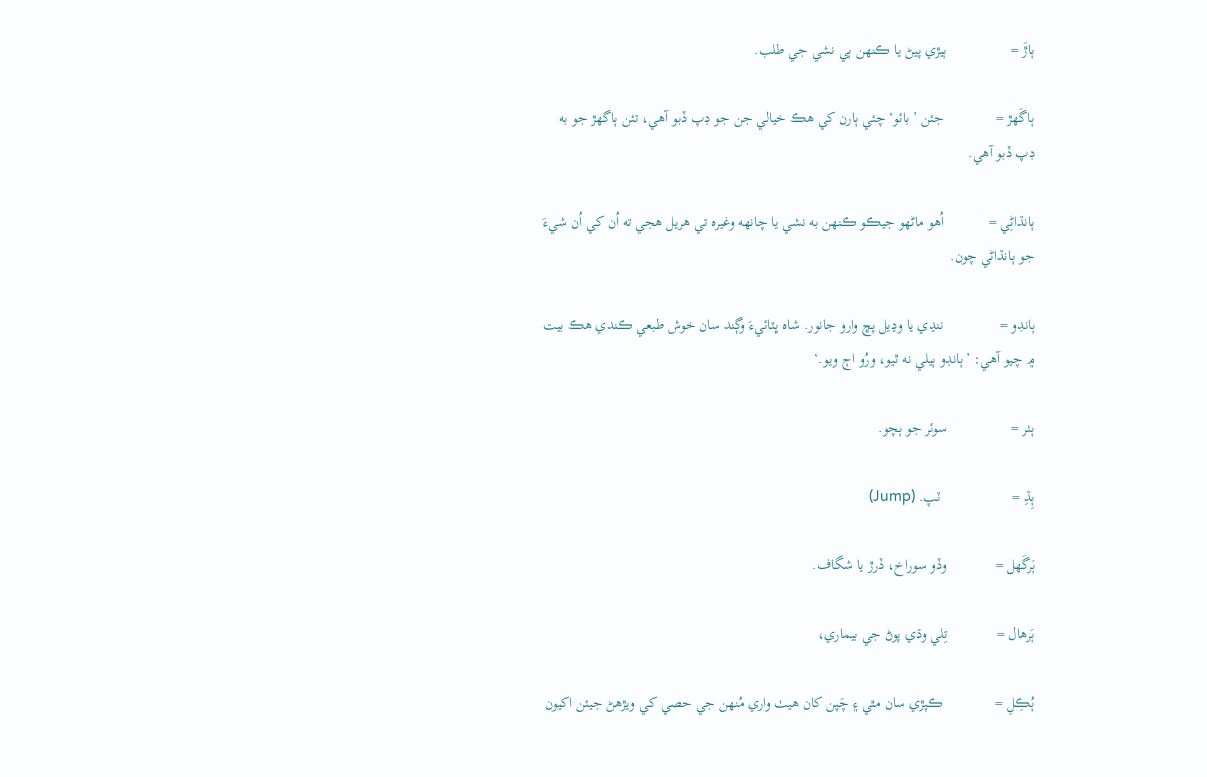ٻاڙَ =                 ٻيڙي پيڻ يا ڪنهن ٻي نشي جي طلب.

ٻاگَهڙ =              جئن ’بائو‘ چئي ٻارن کي هڪ خيالي جن جو ڊپ ڏبو آهي، تئن ٻاگهڙ جو به ڊپ ڏبو آهي.

ٻانڌاڻِي =            اُهو ماڻهو جيڪو ڪنهن به نشي يا چانهه وغيره تي هريل هجي ته اُن کي اُن شيءَ جو ٻانڌاڻي چون.

ٻانڊو =               ننڍي يا وڍيل پڇ وارو جانور. شاه ڀٽائيءَ وڳند سان خوش طبعي ڪندي هڪ بيت ۾ چيو آهي: ’ٻانڊو ٻيلي نه ٿيو، ورُو اڄ ويو.‘

ٻٺر =                 سوئر جو ٻچو.

ٻِڌِ =                   ٽپ. (Jump)

ٻَرگَهل =             وڏو سوراخ، ڏرڙ يا شگاف.

ٻَرهال =             تِلي وڌي پوڻ جي بيماري،

ٻُڪِلِ =              ڪپڙي سان مٿي ۽ چَپن کان هيٺ واري مُنهن جي حصي کي ويڙهڻ جيئن اکيون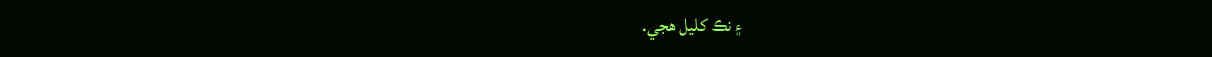۽ نڪ کليل هجي.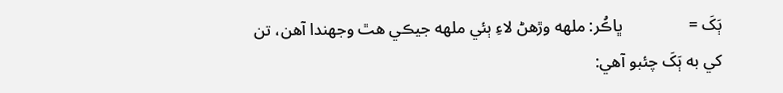ٻَکَ =                ڀاڪُر: ملهه وڙهڻ لاءِ ٻئي ملهه جيڪي هٿ وجهندا آهن، تن کي به ٻَکَ چئبو آهي: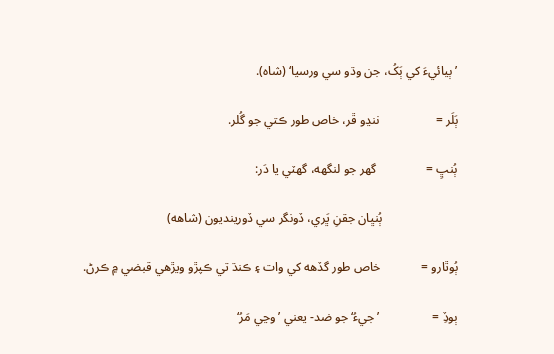’ٻيائيءَ کي ٻَکُ، جن وڌو سي ورسيا‘ (شاه).

ٻَلَر =                  ننڍو ڦر، خاص طور ڪتي جو گُلر.

ٻُنڀِ =                گهر جو لنگهه، گهٽي يا دَر:

                        ٻُنڀان جقنِ ڀَري، ڏونگر سي ڏورينديون (شاهه)

ٻُوٿارو =             خاص طور گڏهه کي وات ۽ ڪنڌ تي ڪپڙو ويڙهي قبضي ۾ ڪرڻ.

ٻوڏِ =                 ’جيءُ‘ جو ضد- يعني ’وڃي مَرُ‘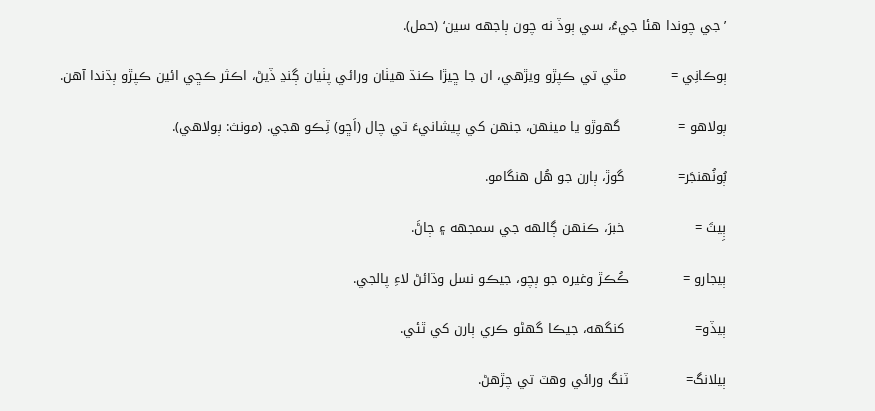’جي چوندا هئا جيءُ، سي ٻوڏ نه چون ٻاجهه سين‘ (حمل).

ٻوڪانِي =          مٿي تي ڪپڙو ويڙهي، ان جا ڇيڙا ڪنڌ هيٺان ورائي پٺيان ڳنڍ ڏيڻ، اڪثر ڪڇي ائين ڪپڙو ٻڌندا آهن.

ٻولاهو =             گهوڙو يا مينهن، جنهن کي پيشانيءَ تي چال (اَڇو) ٽِڪو هجي. (مونث: ٻولاهي).

ٻُونُهنجَر=            گوڙ، ٻارن جو هُل هنگامو.

ٻِيٽَ =                خبرَ، ڪنهن ڳالهه جي سمجهه ۽ ڄاڻَ.

ٻيجارو =            ڪُڪڙ وغيره جو ٻچو، جيڪو نسل وڌائڻ لاءِ پالجي.

ٻيڏو=                کنگهه، جيڪا گهڻو ڪري ٻارن کي ٿئي.

ٻيلانگ=             ٽنگ ورائي وهٽ تي چڙهڻ.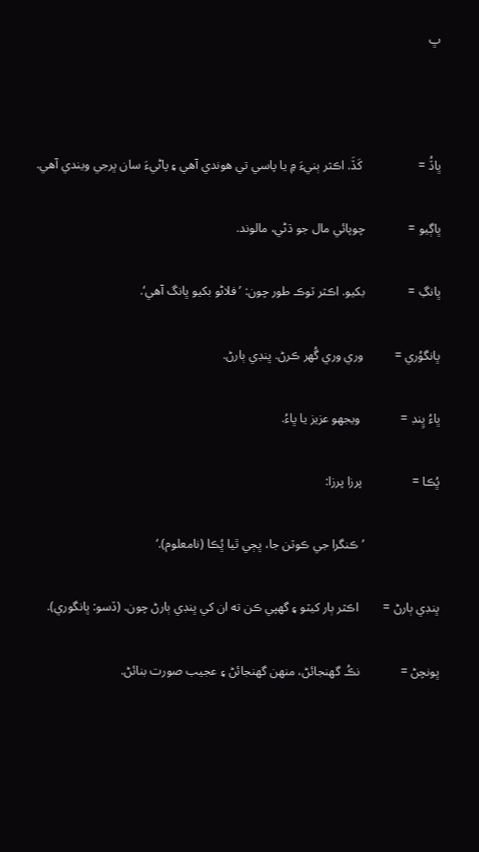ڀ



ڀاڏُ =                  کَڏَ. اڪثر ٻنيءَ ۾ يا پاسي تي هوندي آهي ۽ پاڻيءَ سان ڀرجي ويندي آهي.

ڀاڳيو =              چوپائي مال جو ڌڻي، مالوند.

ڀانگِ =              بکيو. اڪثر ٽوڪ طور چون: ’فلاڻو بکيو ڀانگ آهي‘.

ڀانگوُري =          وري وري گُهر ڪرڻ. ڀنڊي ٻارڻ.

ڀاءُ ڀِنڊ =             ويجهو عزيز يا ڀاءُ.

ڀُڪا =                پرزا پرزا:

                        ’ڪنگرا جي ڪوٽن جا، ڀڄي ٿيا ڀُڪا (نامعلوم).‘

ڀنڊي ٻارڻ =        اڪثر ٻار کيٽو ۽ گهپي ڪن ته ان کي ڀنڊي ٻارڻ چون. (ڏسو: ڀانگوري).

ڀونچڻ =             نڪُ گهنجائڻ، منهن گهنجائڻ ۽ عجيب صورت بنائڻ.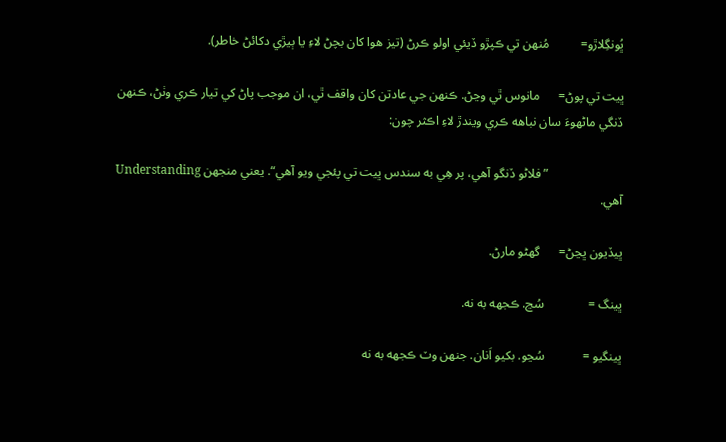ڀُونگِلاڙو=          مُنهن تي ڪپڙو ڏيئي اولو ڪرڻ (تيز هوا کان بچڻ لاءِ يا ٻيڙي دکائڻ خاطر).

ڀيت تي پوڻ=      مانوس ٿي وڃڻ. ڪنهن جي عادتن کان واقف ٿي، ان موجب پاڻ کي تيار ڪري وٺڻ، ڪنهن ڏنگي ماڻهوءَ سان نباهه ڪري ويندڙ لاءِ اڪثر چون:

                        ”فلاڻو ڏنگو آهي، پر هِي به سندس ڀيت تي پئجي ويو آهي“. يعني منجهن Understanding آهي.

ڀيڏيون ڀڃڻ=      گهڻو مارڻ.

ڀينگ =              سُڃ. ڪجهه به نه.

ڀينگيو =            سُڃو. بکيو اَنان. جنهن وٽ ڪجهه به نه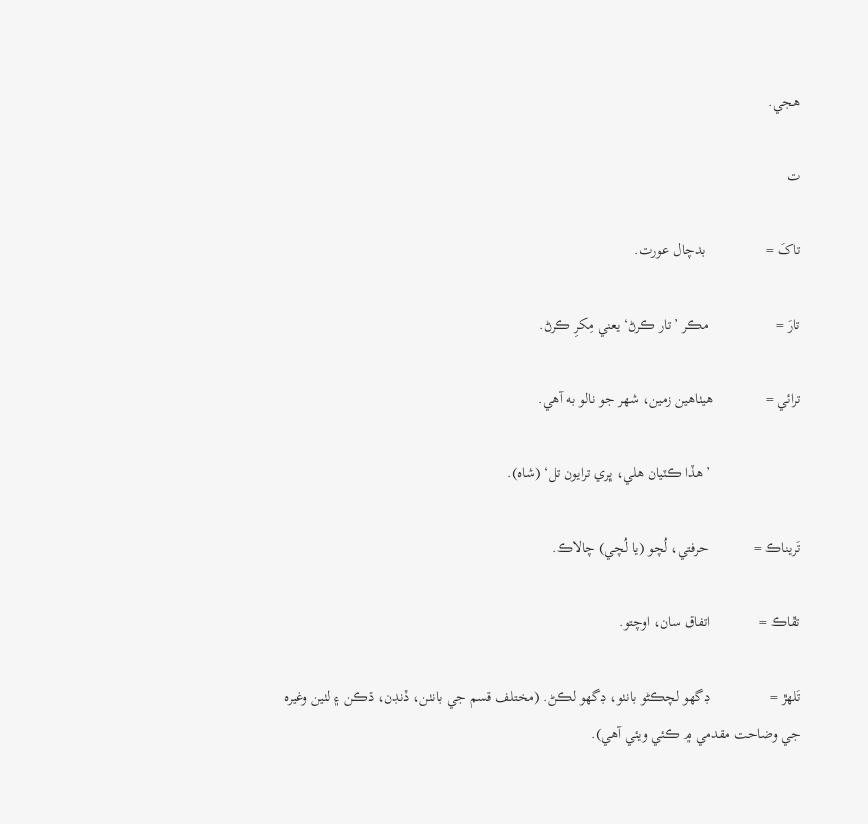هجي.

ت

تاکَ =                بدچال عورت.

تارَ =                  مڪر ’تار ڪرڻ‘ يعني مِکرِ ڪرڻ.

ترائي =              هيٺاهين زمين، شهر جو نالو به آهي.

                        ’هڏا ڪٽيان هلي، ڀري ترايون تل‘ (شاه).

تَريناڪ =            حرفتي، لُچو (يا لُچي) چالاڪ.

تڦاڪ =             اتفاق سان، اوچتو.

تَلهڙ =                ڊگهو لچڪڻو بانٺو، ڊگهو لڪڻ. (مختلف قسم جي بانٺن، ڏنڊن، ڌڪن ۽ لٺين وغيره جي وضاحت مقدمي ۾ ڪئي ويئي آهي).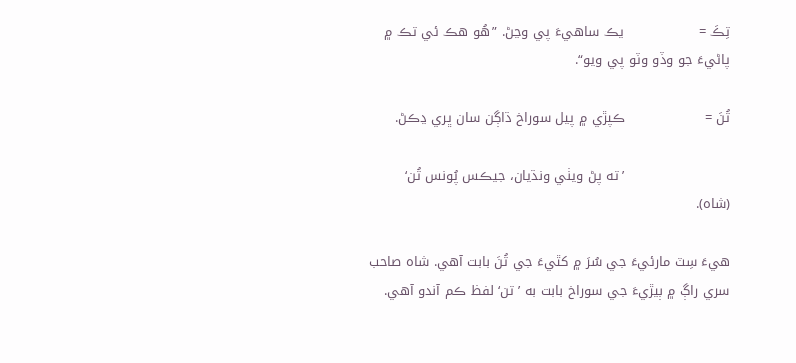تِڪَ =                 يڪ ساهيءَ پي وڃڻ. ”هُو هڪ ئي تڪ ۾ پاڻيءَ جو وڏو وٽو پي ويو“.

تُنَ =                  ڪپڙي ۾ پيل سوراخ ڌاڳن سان ڀري ڍڪڻ.

                        ’ته پڻ ويٺي ونڌيان، جيڪس پُونس تُن‘ (شاه).

هيءَ سِٽ مارئيءَ جي سُرَ ۾ کٿيءَ جي تُنَ بابت آهي. شاه صاحب سري راڳ ۾ ٻيڙيءَ جي سوراخ بابت به ’تن‘ لفظ ڪم آندو آهي.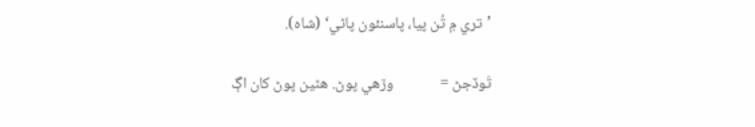’تري ۾ تُن پيا، پاسنئون پاڻي‘ (شاه).

تَوڏجڻ =             وڙهي پوڻ. هٿين پوڻ کان اڳ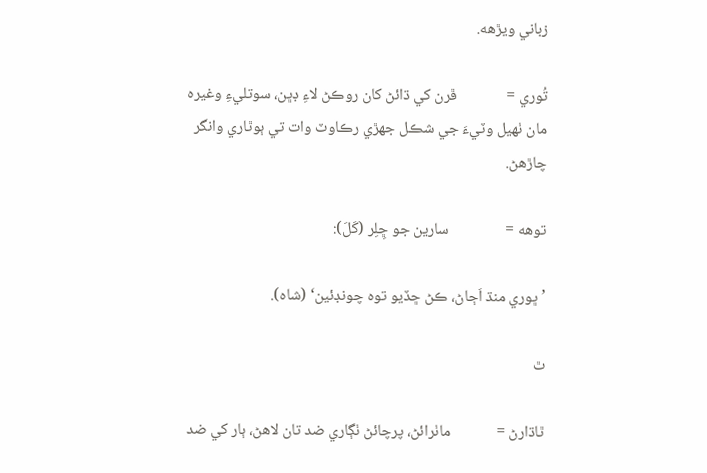زباني ويڙهه.

تُوري =              ڦرن کي ڌائڻ کان روڪڻ لاءِ ڊڀن، سوتليءِ وغيره مان ٺهيل وٽيءَ جي شڪل جهڙي رڪاوٽ وات تي ٻوٿاري وانگر چاڙهڻ.

توهه =                سارين جو ڇِلِر (کَلَ):

’ڀوري منڌ اَڄاڻ، ڪڻ ڇڏيو توه چونڊئين‘ (شاه).

ٿ

ٿاڌارڻ =             ماٺرائڻ، پرچائڻ ٺڳاري ضد تان لاهڻ، ٻار کي ضد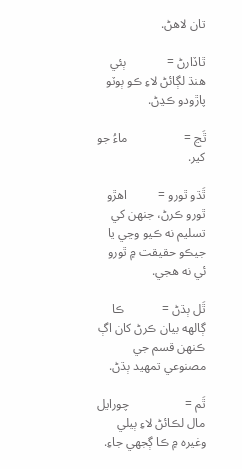تان لاهڻ.

ٿاڏارڻ =             ٻئي هنڌ لڳائڻ لاءِ ڪو ٻوٽو پاڙودو ڪڍڻ.

ٿَڃ =                  ماءُ جو کير.

ٿَڌو ٿورو =          اهڙو ٿورو ڪرڻ، جنهن کي تسليم نه ڪيو وڃي يا جيڪو حقيقت ۾ ٿورو ئي نه هجي.

ٿَل ٻڌڻ =            ڪا ڳالهه بيان ڪرڻ کان اڳ ڪنهن قسم جي مصنوعي تمهيد ٻڌڻ.

ٿَم =                  چورايل مال لڪائڻ لاءِ ٻيلي وغيره ۾ ڪا ڳجهي جاءِ.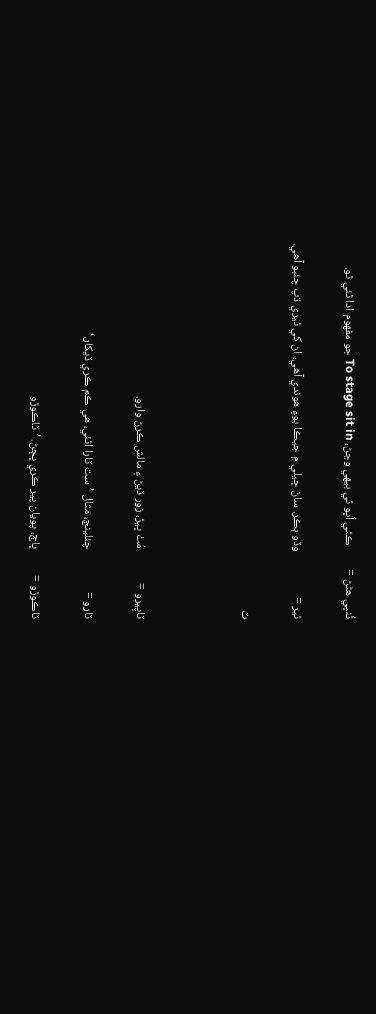ٿُنڀي هڻڻ =         ڪٿي اُڀو ٿي بيهي وڃڻ، To stage sit in جو مفهوم ادا ٿئي ٿو.

ٿير =                 وڏو ٻڪر. سانَ ڇيلي ۾ جيڪا بوءِ هوندي آهي، ان کي ٿيري ڌپ چئبو آهي.

ٽ



ٽاپِيرو =             مُٺ ڀيڙ، زور ڏيڻ ۽ مالش ڪرڻ وارو.

ٽارو =                چئلينج، مثال ’ست ٽارا اٿئي، هي ڪم ڪري ڏيکار.‘

ٽاڪوڙو =          ڀاڄ، پويان پير ڪري ڀڄڻ. ’ٽاڪوڙو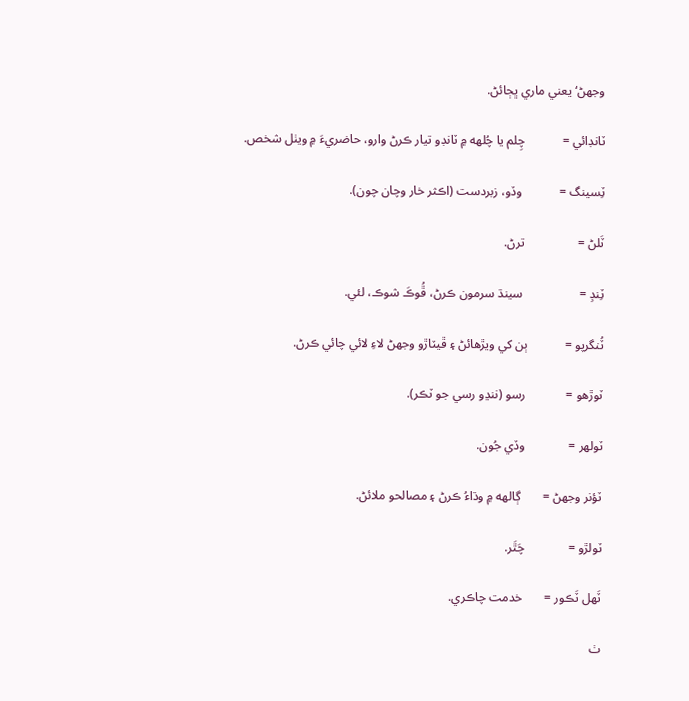وجهڻ‘ يعني ماري ڀڄائڻ.

ٽانڊائي =            چِلم يا چُلهه ۾ ٽانڊو تيار ڪرڻ وارو، حاضريءَ ۾ ويٺل شخص.

ٽِسينگ =            وڏو، زبردست (اڪثر خار وچان چون).

ٽَلڻ =                 ترڻ.

ٽِنڊِ =                  سينڌ سرمون ڪرڻ، ڦُوڪَ شوڪ، لئي.

ٽُنگرپو =            ٻن کي ويڙهائڻ ۽ ڦيٽاڙو وجهڻ لاءِ لائي چائي ڪرڻ.

ٽوڙهو =             رسو (ننڍو رسي جو ٽڪر).

ٽولهر =              وڏي جُون.

ٽؤنر وجهڻ =       ڳالهه ۾ وڌاءُ ڪرڻ ۽ مصالحو ملائڻ.

ٽولڙو =              چَٿَر.

ٽَهل ٽَڪور =       خدمت چاڪري.

ٺ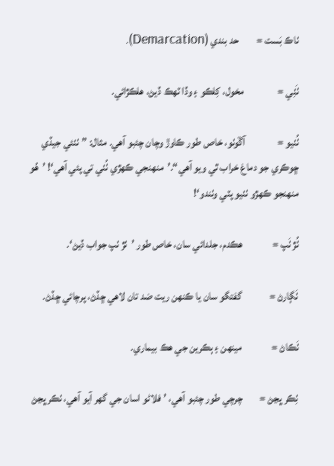ٺاڪ بَست =        حد بندي (Demarcation).

ٺَٺِي =                مخول، کِلڪو ۽ وڏا ٽهڪ ڏيڻ، هلڪڙائي.

ٺُٺيو =               آڱوٺو، خاص طور ڪاوڙ وچان چئبو آهي. مثال: ”ٺٺئي جيڏي ڇوڪري جو دماغ خراب ٿي ويو آهي“.’منهنجي ڪهڙي ٺُٺي تي پئي آهي‘! ’هُو منهنجو ڪهڙو ٺٺيو پٽي وٺندو‘!

ٺُڙ ٺَپ =              هڪدم، جلدائي سان، خاص طور ’ٺڙ ٺپ جواب ڏيڻ‘.

ٺَڳارڻ =             گفتگو سان يا ڪنهن ريت ضد تان لاهي ڇڏڻ، پرچائي ڇڏڻ.

ٺَڪاڻ =              مينهن ۽ ٻڪرين جي هڪ بيماري.

ٺِڪر ڀڃڻ =        چرچي طور چئبو آهي، ’فلاڻو اسان جي گهر آيو آهي، ٺڪر ڀڃڻ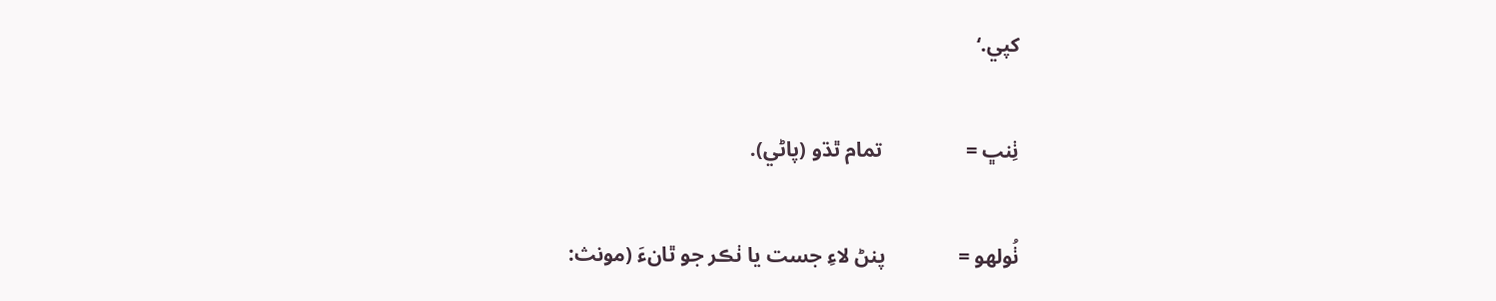کپي.‘

ٺِنڀ =                تمام ٿڌو (پاڻي).

ٺُولهو =              پنڻ لاءِ جست يا ٺڪر جو ٿانءَ (مونث: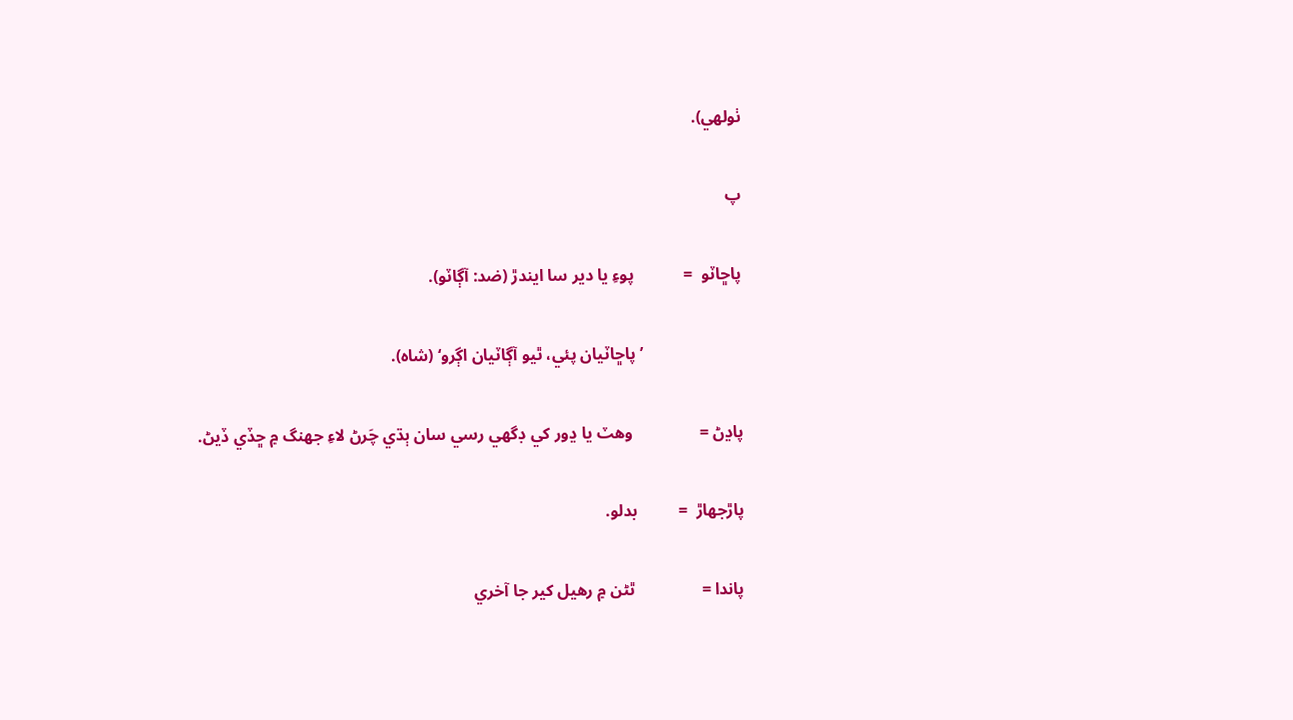ٺولهي).

پ

پاڇاٽو  =            پوءِ يا دير سا ايندڙ (ضد: آڳاٽو).

                        ’پاڇاٽيان پئي، ٿيو آڳاٽيان اڳرو‘ (شاه).

پاڍڻ =                وهٽ يا ڍور کي ڊگهي رسي سان ٻڌي چَرڻ لاءِ جهنگ ۾ ڇڏي ڏيڻ.

پاڙجهاڙ  =          بدلو.

پاندا =                ٿڻن ۾ رهيل کير جا آخري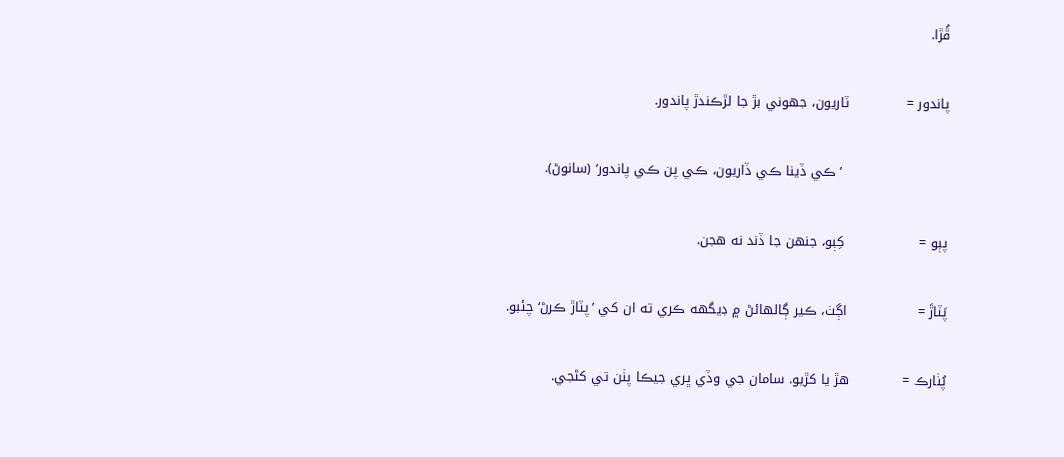ڦُڙا.

پاندور =             ٽاريون، جهوني بڙ جا لڙڪندڙ پاندور.

                        ’ڪي ڏينا ڪي ڏاريون، ڪي پن ڪي پاندور‘ (سانوڻ).

پٻو =                 کِٻو، جنهن جا ڏند نه هجن.

پَٽاڙَ =                اڳٺ، ڪير ڳالهائڻ ۾ ڊيگهه ڪري ته ان کي ’پٽاڙ ڪرڻ‘ چئبو.

پُٺارڪ =            هڙ يا کڙيو. سامان جي وڏي ڀري جيڪا پٺن تي کڻجي.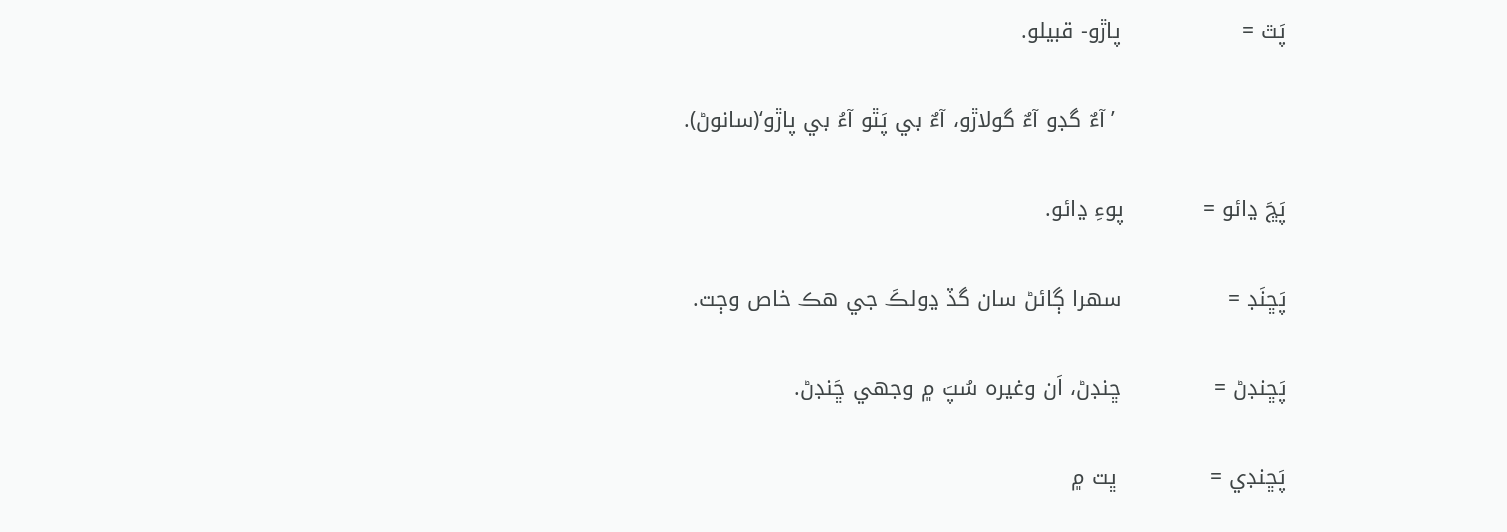پَٿ =                 پاڙو- قبيلو.

                        ’آءٌ گڊو آءٌ گولاڙو، آءٌ بي پَٿو آءُ بي پاڙو‘(سانوڻ).

پَڇَ ڍائو =           پوءِ ڍائو.

پَڇنَڊ =               سهرا ڳائڻ سان گڏ ڍولڪَ جي هڪ خاص وڄت.

پَڇنڊڻ =             ڇنڊڻ، اَن وغيره سُپَ ۾ وجهي ڇَنڊڻ.

پَڇنڊي =             ڀت ۾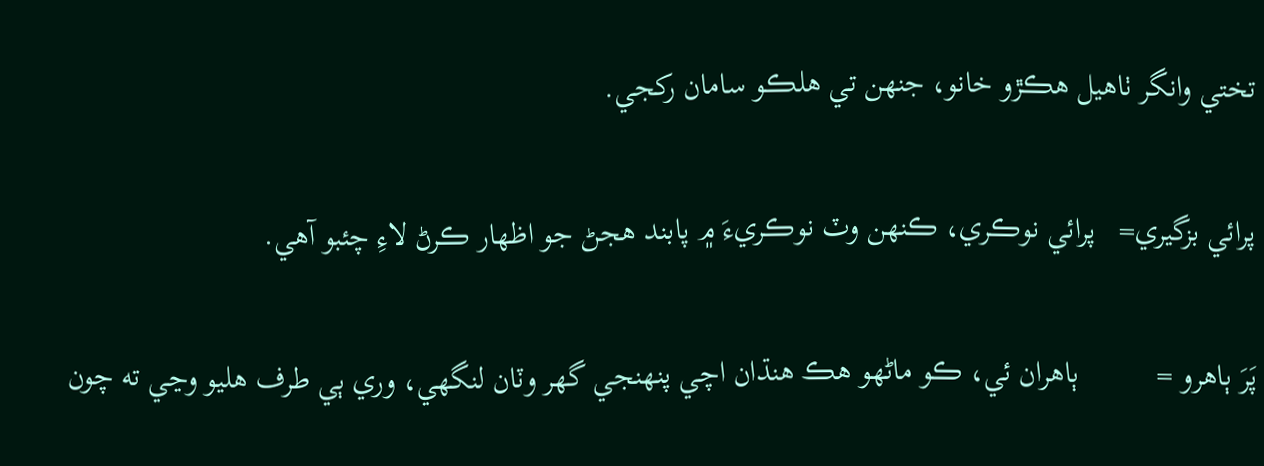تختي وانگر ٺاهيل هڪڙو خانو، جنهن تي هلڪو سامان رکجي.

پرائي بزگيري=   پرائي نوڪري، ڪنهن وٽ نوڪريءَ ۾ پابند هجڻ جو اظهار ڪرڻ لاءِ چئبو آهي.

پَرَ ٻاهرو =          ٻاهران ئي، ڪو ماڻهو هڪ هنڌان اچي پنهنجي گهر وٽان لنگهي، وري ٻي طرف هليو وڃي ته چون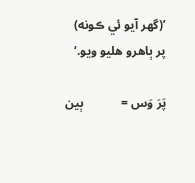’(گهر آيو ئي ڪونه) پر ٻاهرو هليو ويو.‘

پَرَ وَس =            ٻين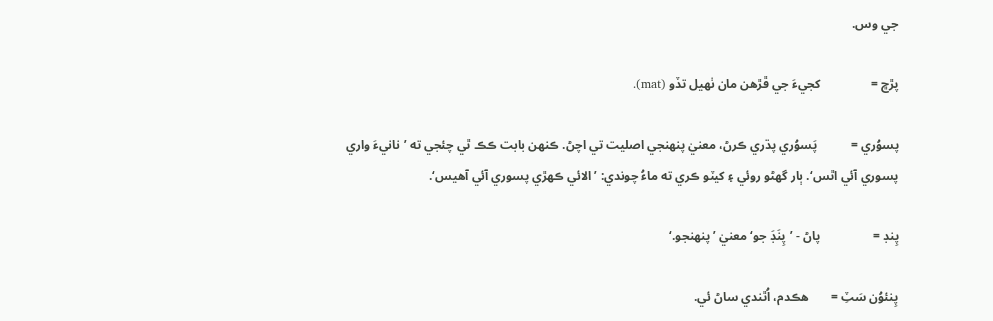جي وس.

پڙڇ =                کجيءَ جي ڦڙهن مان ٺهيل تڏو (mat).

پسوُري =           پَسوُري پڌري ڪرڻ، معنيٰ پنهنجي اصليت تي اچڻ. ڪنهن بابت ڪڪ ٿي چئجي ته ’نانيءَ واري پسوري آئي اٿس‘. ٻار گهڻو روئي ۽ کيٽو ڪري ته ماءُ چوندي: ’الائي ڪهڙي پسوري آئي آهيس‘.

پِنڊ =                 پاڻ - ’پِنَڊَ جو‘ معنيٰ ’پنهنجو.‘

پِنئوُن سَٽِ =       هڪدم، اُٿندي ساڻ ئي.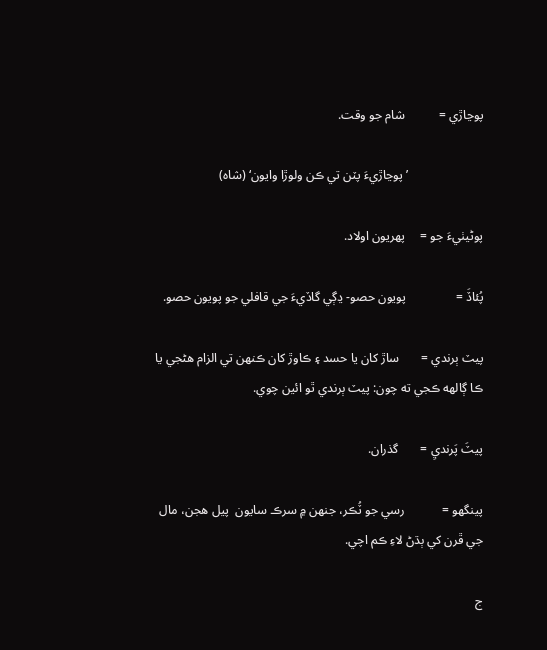پوڃاڙي =           شام جو وقت.

                        ’پوڃاڙيءَ پٽن تي ڪن ولوڙا وايون‘ (شاه)

پوڻيٺيءَ جو =     پهريون اولاد.

پُئاڏَ =                پويون حصو- ڍڳي گاڏيءَ جي قافلي جو پويون حصو.

پيٽ ٻرندي =       ساڙ کان يا حسد ۽ ڪاوڙ کان ڪنهن تي الزام هڻجي يا ڪا ڳالهه ڪجي ته چون: پيٽ ٻرندي ٿو ائين چوي.

پيٽَ پَرنديِ =       گذران.

پينگهو =            رسي جو ٽُڪر، جنهن ۾ سرڪ سايون  پيل هجن، مال جي ڦرن کي ٻڌڻ لاءِ ڪم اچي.

ج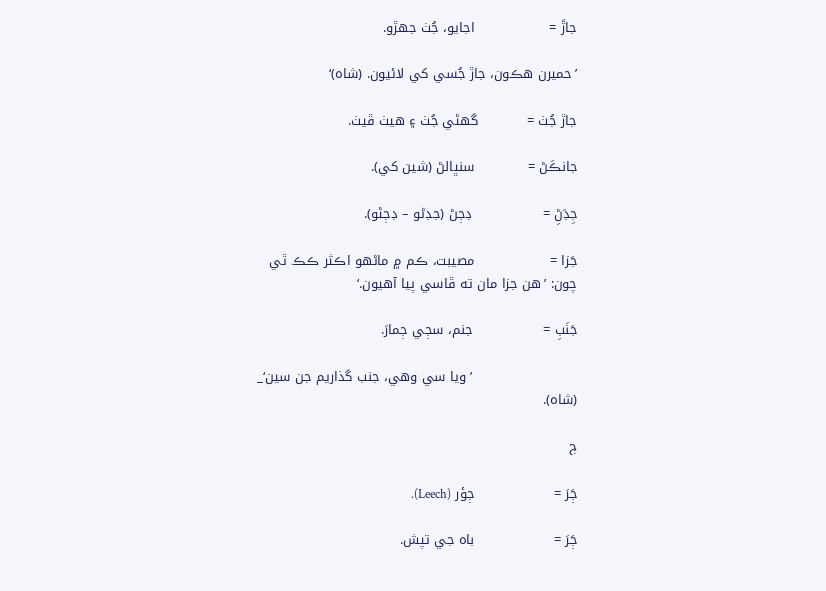جاڙَ =                 اجايو، جُٺ جهڙو.

’حميرن هڪون، جاڙ جُسي کي لائيون. (شاه)‘

جاڙ جُٺ =           گهڻي جُٺ ۽ هيٺ ڦيٺ.

جانڪَڻ =            سنڀالڻ (شين کي).

جِڊَڻِ =                ڊڄڻ (جڊڻو – ڊڄڻو).

جَزا =                 مصيبت، ڪم ۾ ماڻهو اڪثر ڪڪ ٿي چون: ’هن جزا مان ته ڦاسي پيا آهيون.‘

جَنَبِ =                جنم، سڄي ڄمارَ.

                        ’ويا سي وهي، جنب گذاريم جن سين‘_ (شاه).

ڄ

ڄَرَ =                  ڄؤر (Leech).

ڄَرَ =                  باه جي تپش.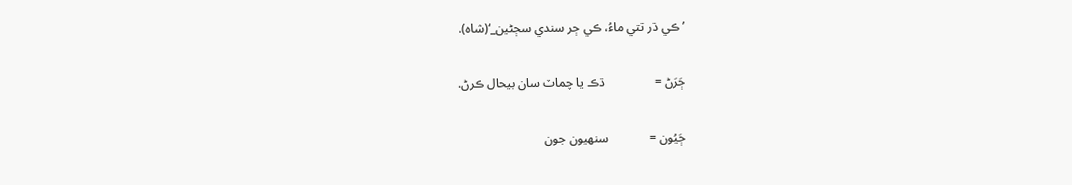’ڪي ڌر تتي ماءُ، ڪي ڄر سندي سڄڻين_‘(شاه).

ڄَرَڻ =                ڌڪ يا چماٽ سان بيحال ڪرڻ.

ڄَيُون =             سنهيون جون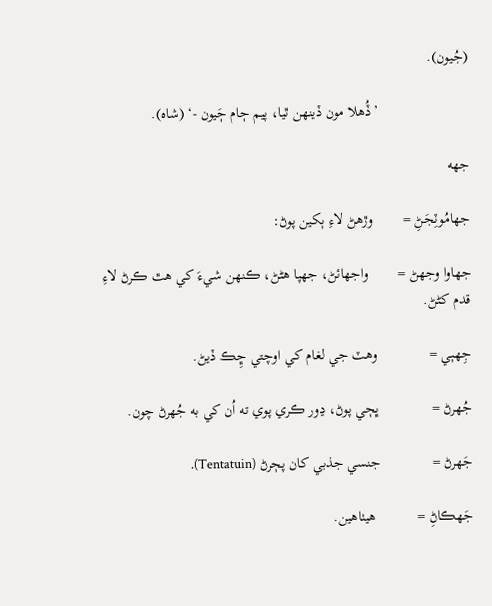(جُيون).

                        ’ڏُهلا مون ڏينهن ٿيا، پيم ڄام ڄَيون -‘ (شاه).

جهه

جهامُوٽِجَڻِ =        وڙهڻ لاءِ ٻکين پوڻ:

جهاوا وجهڻ =        واجهائڻ، جهپا هڻڻ، ڪنهن شيءَ کي هٿ ڪرڻ لاءِ قدم کڻڻ.

جِهٻي =              وهٽ جي لغام کي اوچتي ڇِڪ ڏيڻ.

جُهرڻ =              ڀڄي پوڻ، ڍور ڪري پوي ته اُن کي به جُهرڻ چون.

جَهرڻ =              جنسي جذبي کان پڄرڻ (Tentatuin).

جَهڪاڻِ =           هيٺاهين.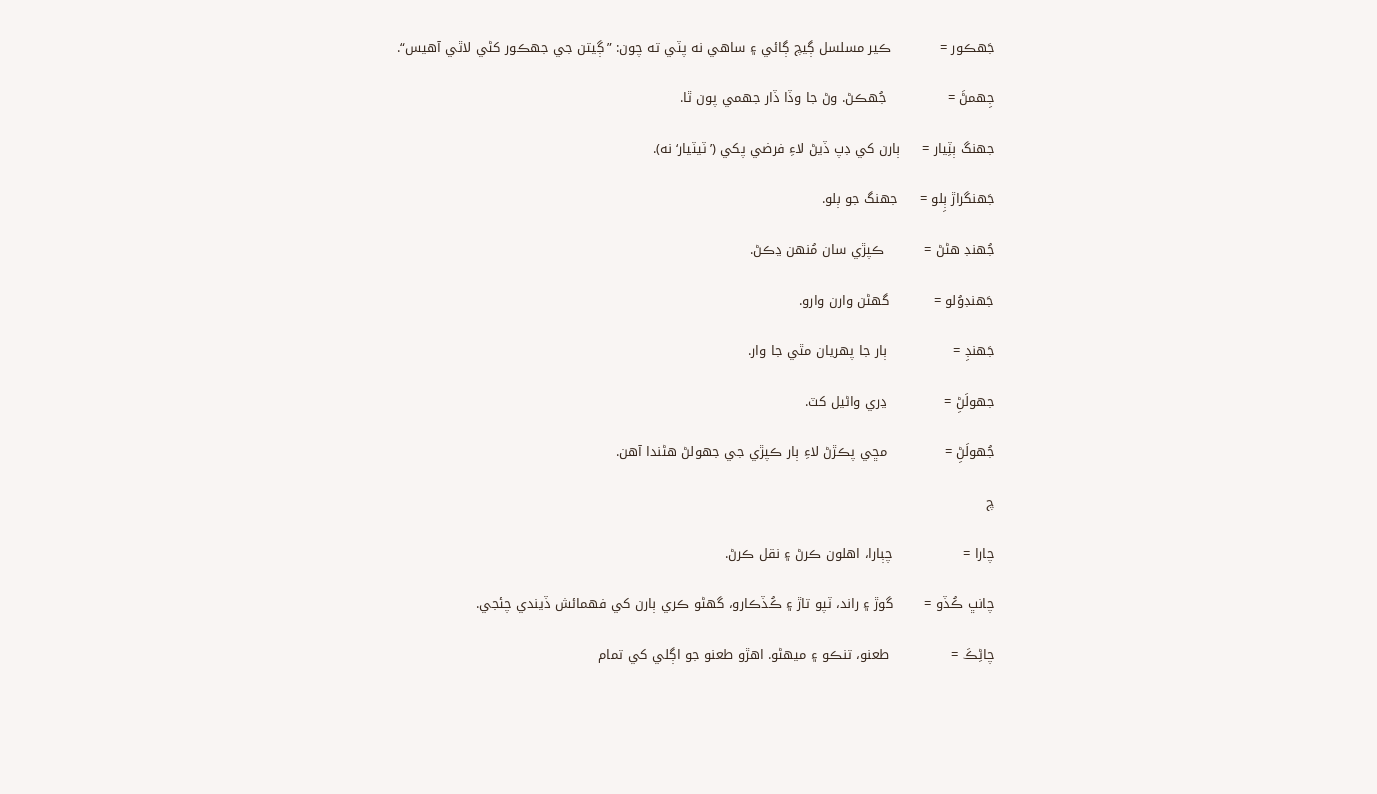جَهڪور =           ڪير مسلسل ڳيچ ڳائي ۽ ساهي نه پٽي ته چون: ”ڳيتن جي جهڪور کڻي لاٿي آهيس“.

جِهمڻَ =              جُهڪڻ. وڻ جا وڏا ڏار جهمي پون ٿا.

جهنگ ٻٽِيار =     ٻارن کي ڊپ ڏيڻ لاءِ فرضي پکي (’ٽيٽيار‘ نه).

جَهنگراڙ ٻِلو =     جهنگ جو ٻلو.

جُهنڊ هڻڻ =         ڪپڙي سان مُنهن ڍڪڻ.

جَهنڊوُلو =          گهڻن وارن وارو.

جَهنڊِ =               ٻار جا پهريان مٿي جا وار.

جهولَڻِ =             ڍري واڻيل کٽ.

جُهولَڻِ =             مڇي پڪڙڻ لاءِ ٻار ڪپڙي جي جهولڻ هڻندا آهن.

چ

چارا =                چٻارا، اهلون ڪرڻ ۽ نقل ڪرڻ.

چانڀ ڪُڏو =       گوڙ ۽ راند، ٽپو تاڙ ۽ ڪُڏڪارو، گهڻو ڪري ٻارن کي فهمائش ڏيندي چئجي.

چاڻِڪَ =              طعنو، تنڪو ۽ ميهڻو. اهڙو طعنو جو اڳلي کي تمام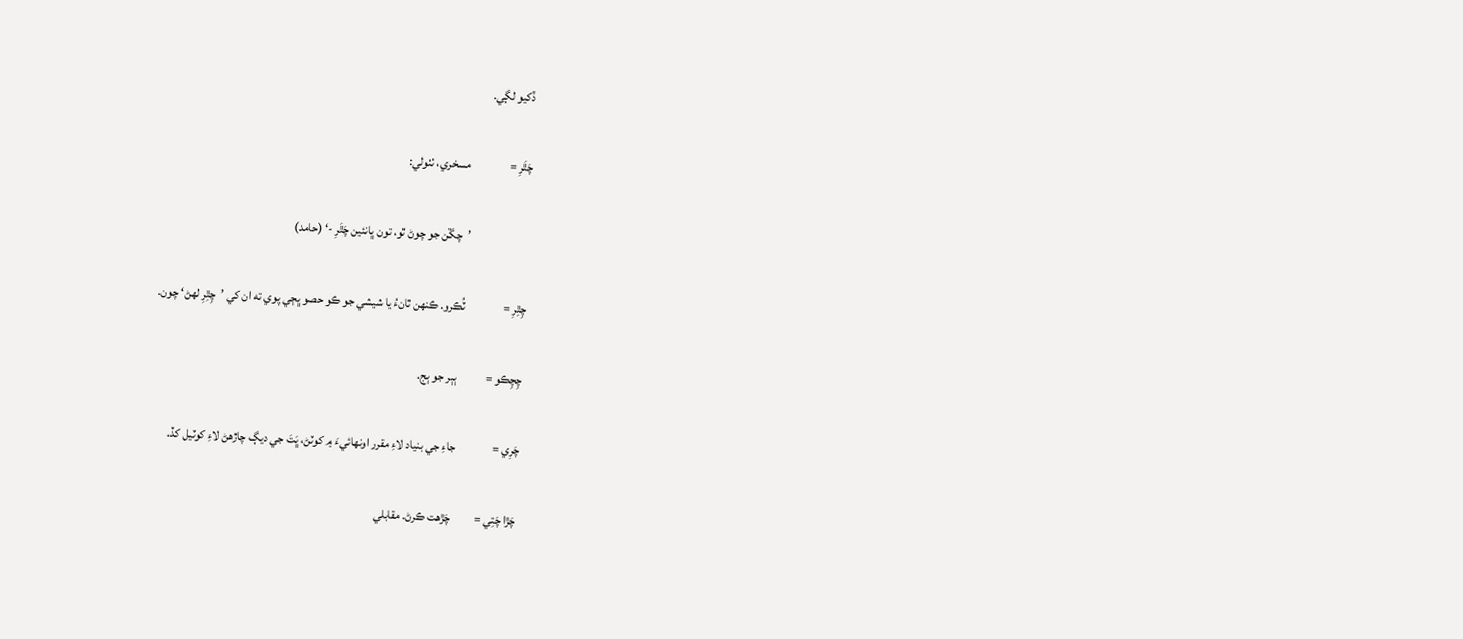ڏکيو لڳي.

چَٿَرِ =                مسخري، ٺٺولي:

                        ’چڱن جو چوڻ ٿو، تون ڀانئين چَٿَرِ -‘ (حامد)

چِٿِرِ =                ٽُڪرو. ڪنهن ٿانءُ يا شيشي جو ڪو حصو ڀڄي پوي ته ان کي ’چِٿِرِ لهڻ‘ چون.

چِچِڪو =            ٻٻر جو ٻج.

چَرِي =               جاءِ جي بنياد لاءِ مقرر اونهائيءَ ۾ کوٽڻ، ڀَتَ جي ديڳ چاڙهڻ لاءِ کوٽيل کڏ.

چَڙا چَتِي =          چَڙهت ڪرڻ. مقابلي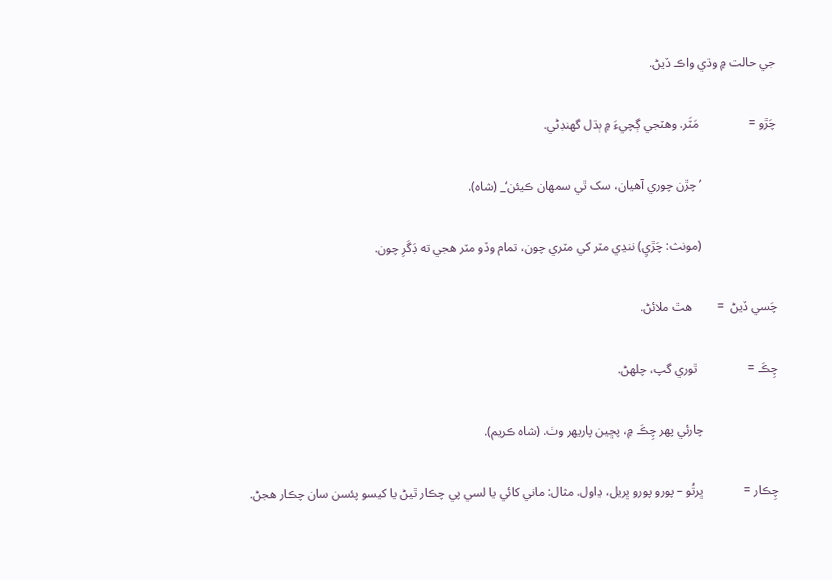جي حالت ۾ وڌي واڪ ڏيڻ.

چَڙو =                مَٽَر. وهٽجي ڳچيءَ ۾ ٻڌل گهنڊڻي.

                        ’چڙن چوري آهيان، سک ٿي سمهان ڪيئن‘_ (شاه).

                        (مونث: چَڙيِ) ننڍي مٽر کي مٽري چون، تمام وڏو مٽر هجي ته ڊَگَرِ چون.

چَسي ڏيڻ  =        هٿ ملائڻ.

چِڪَ =                ٿوري گپ، چلهڻ.

                        چارئي پهر چِڪَ ۾، پڇين پاريهر وٺ. (شاه ڪريم).

چِڪار =             ڀرتُو – پورو پورو ڀريل، ڍاول. مثال: ماني کائي يا لسي پي چڪار ٿيڻ يا کيسو پئسن سان چڪار هجڻ.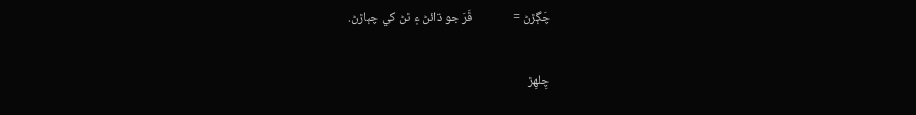چَڳڙڻ =              ڦَرَ جو ڌائڻ ۽ ٿڻ کي چٻاڙڻ.

چِلهِڙ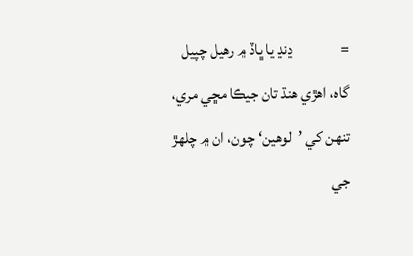=               ڍنڍ يا ڀاڏ ۾ رهيل چپيل گاه، اهڙي هنڌ تان جيڪا مڇي مري، تنهن کي ’لوهين‘ چون، ان ۾ چلهڙ جي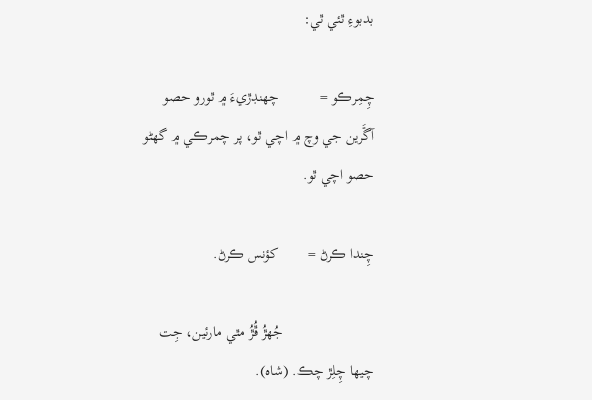بدبوءِ ٿئي ٿي:

چِمِرڪو =           چهنڊڙيءَ ۾ ٿورو حصو آڱَرين جي وچ ۾ اچي ٿو، پر چمرڪي ۾ گهڻو حصو اچي ٿو.

چِندا ڪرڻ =        کؤنس ڪرڻ.

                        جُهڙُ ڦُڙُ مٿي مارئين، جِت چيها چِلِڙ چڪ. (شاه).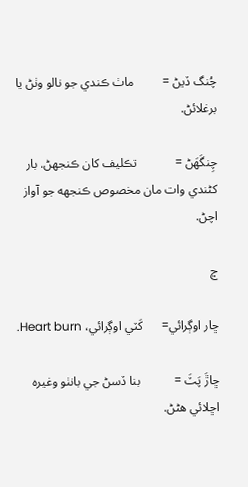چُنگ ڏيڻ =         ماٺ ڪندي جو نالو وٺڻ يا برغلائڻ.

چِنگَهَڻ =            تڪليف کان ڪنجهڻ. بار کڻندي وات مان مخصوص ڪنجهه جو آواز اچڻ.

ڇ

ڇار اوڳرائي=      کَٽي اوڳرائي، Heart burn.

ڇاڙَ پَٽَ =           بنا ڏسڻ جي بانٺو وغيره اڇلائي هڻڻ.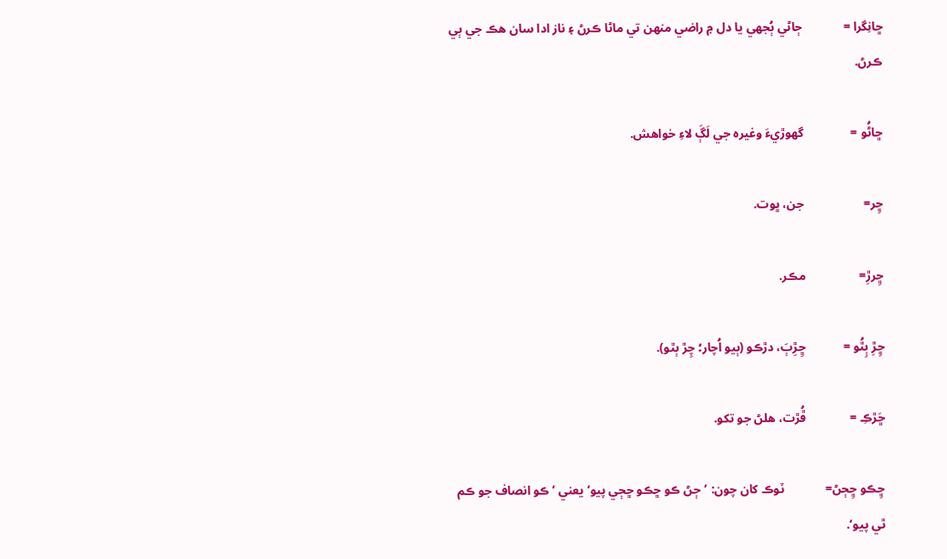ڇانِگرا =             ڄاڻي ٻُجهي يا دل ۾ راضي منهن تي ماڻا ڪرڻ ۽ ناز ادا سان هڪ جي ٻي ڪرڻ.

ڇاڻُو =               گهوڙيءَ وغيره جي لَڳَ لاءِ خواهش.

ڇِر=                   جن، ڀوت.

ڇِرڙِ=                 مڪر.

ڇِڙِ ٻِٿُو =            ڇِڙِٻَ، دڙڪو (ٻيو اُچار؛ چِڙ ٻٿو).

ڇَڙڪِ =              ڦُڙت، هلڻ جو تکو.

ڇِڪو ڇِڄڻ=             ٽوڪ کان چون: ’ڄڻ ڪو ڇڪو ڇڄي پيو‘ يعني ’ڪو انصاف جو ڪم ٿي پيو‘.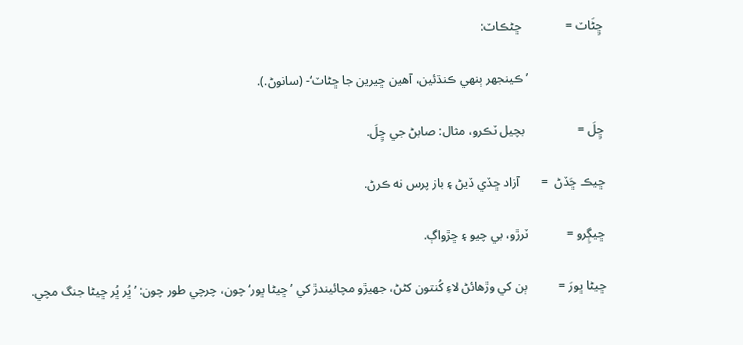ڇِڻَاٽ =              ڇڻڪاٽ:

                        ’ڪينجهر ٻنهي ڪنڌئين، آهين ڇيرين جا ڇڻاٽ‘- (سانوڻ.).

ڇِلَ =                 بچيل ٽڪرو، مثال: صابڻ جي ڇِلَ.

ڇيڪ ڇَڏڻ  =       آزاد ڇڏي ڏيڻ ۽ باز پرس نه ڪرڻ.

ڇيڳِرو =            ٽرڙو، بي چيو ۽ ڇڙواڳ.

ڇيڻا ڀورَ =          ٻن کي وڙهائڻ لاءِ کُنتون کڻڻ، جهيڙو مچائيندڙ کي ’ڇيڻا ڀور‘ چون، چرچي طور چون: ’ڀُر ڀُر ڇيڻا جنگ مچي.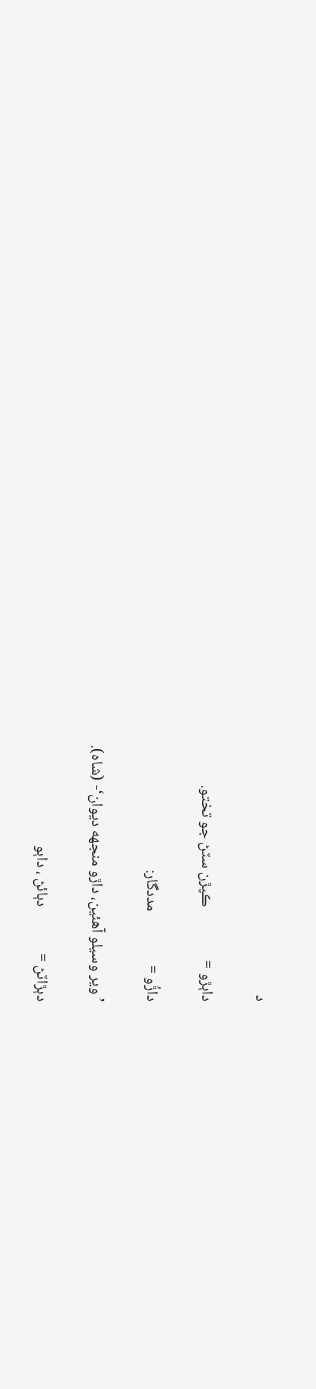د

داٻڙو =               ڪپڙن سٽڻ جو تختو.

داڙُو =               مددگار:

’وير وسيلو آهئين، داڙو منجهه ديوان‘- (شاه).

دٻڙاٽڻ =             دٻائڻ ، داٻو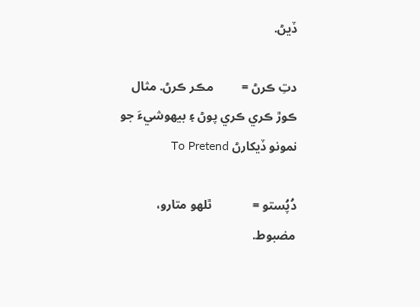ڏيڻ.

دتِ ڪرڻ =         مڪر ڪرڻ. مثال ڪوڙ ڪري ڪري پوڻ ۽ بيهوشيءَ جو نمونو ڏيکارڻ To Pretend

دُپُستو =             ٿلهو متارو، مضبوط.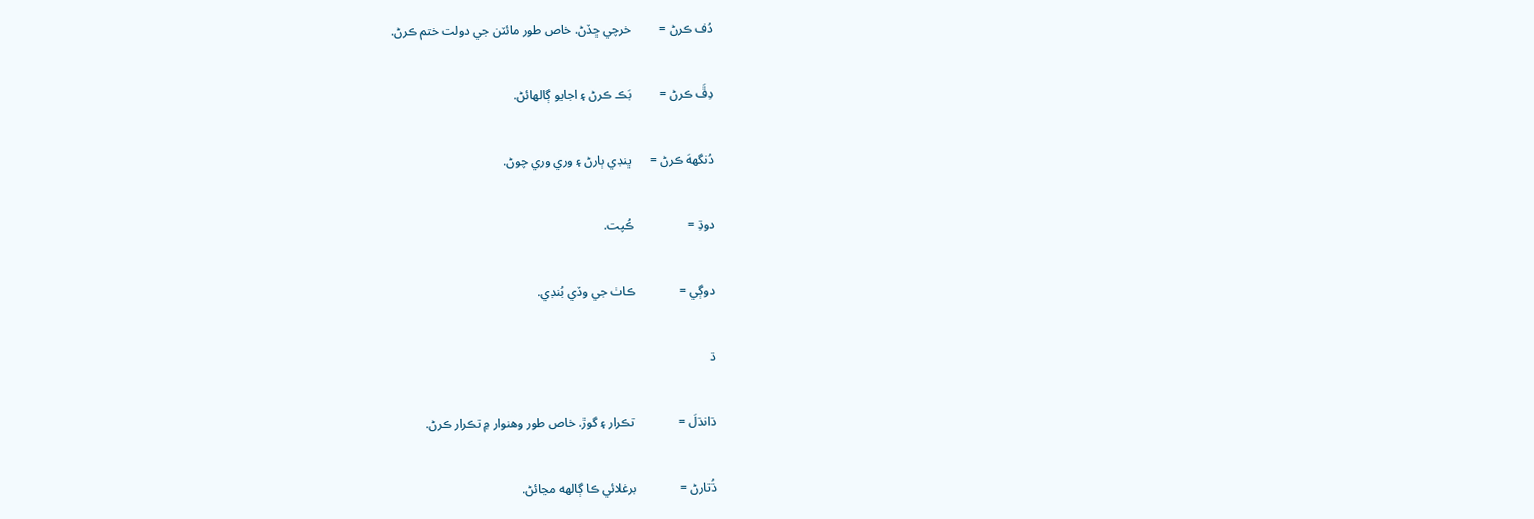دُف ڪرڻ =         خرچي ڇڏڻ. خاص طور مائٽن جي دولت ختم ڪرڻ.

دِڦَ ڪرڻ =         بَڪ ڪرڻ ۽ اجايو ڳالهائڻ.

دُنگههَ ڪرڻ =      ڀنڊي ٻارڻ ۽ وري وري چوڻ.

دوڌِ =                 ڪُپت.

دوڳي =              ڪاٺ جي وڏي بُنڊي.

ڌ

ڌانڌلَ =              تڪرار ۽ گوڙ. خاص طور وهنوار ۾ تڪرار ڪرڻ.

ڌُتارڻ =              برغلائي ڪا ڳالهه مڃائڻ.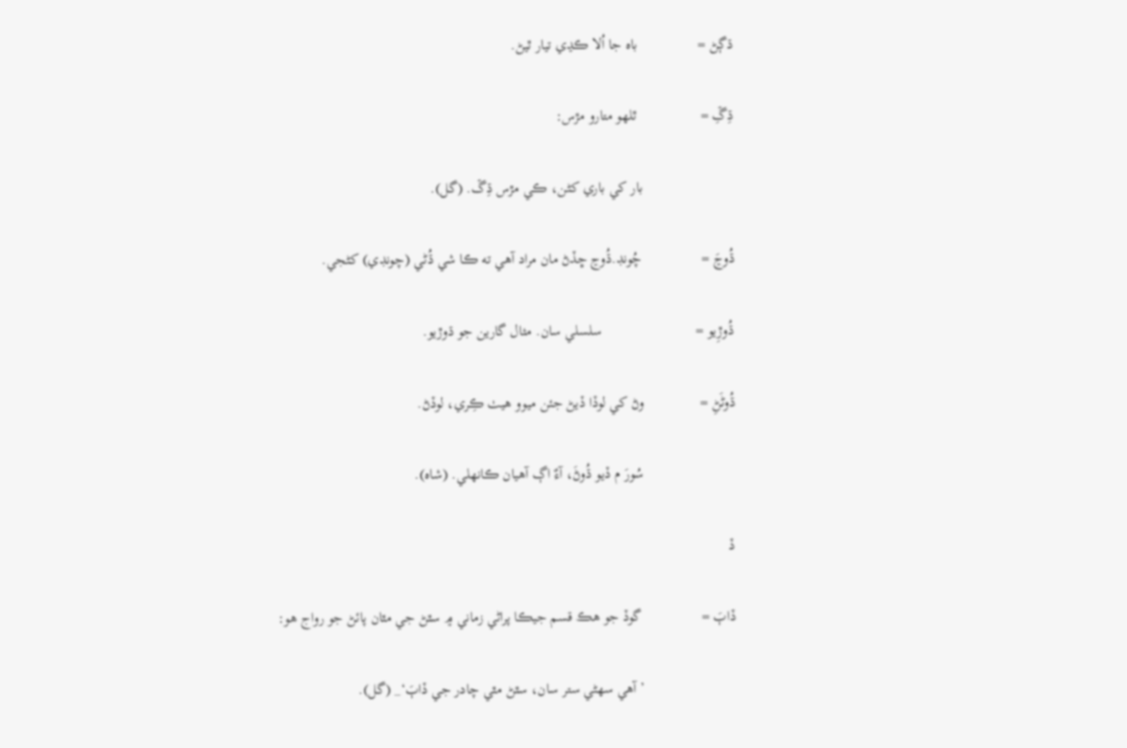ڌڳڻ =                باه جا اُلا ڪڍي تيار ٿيڻ.

ڌِڱِ =                 ٿلهو متارو مڙس:

                        بار کي باري کڻن، ڪي مڙس ڌِڱ. (گل).

ڌُوڃَ =                چُونڊ.ڌُوڃ ڇڏڻ مان مراد آهي ته ڪا شي ڌُڻي (چونڊي) کڻجي.

ڌُوڙِيو =                         سلسلي سان. مثال گارين جو ڌوڙيو.

ڌُوڻَڻِ =               وڻ کي لوڏا ڏيڻ جئن ميوو هيٺ ڪِري، لوڏڻ.

                        سُورَ م ڏيو ڌُوڻَ، آءٌ اڳ آهيان ڪانهلي. (شاه).

ڏ

ڏاٻَ =                گوڏ جو هڪ قسم جيڪا پراڻي زماني ۾ سٿڻ جي مٿان پائڻ جو رواج هو:

                        ’آهي سهڻي ستر سان، سٿڻ مٿي چادر جي ڏاٻَ‘_ (گل).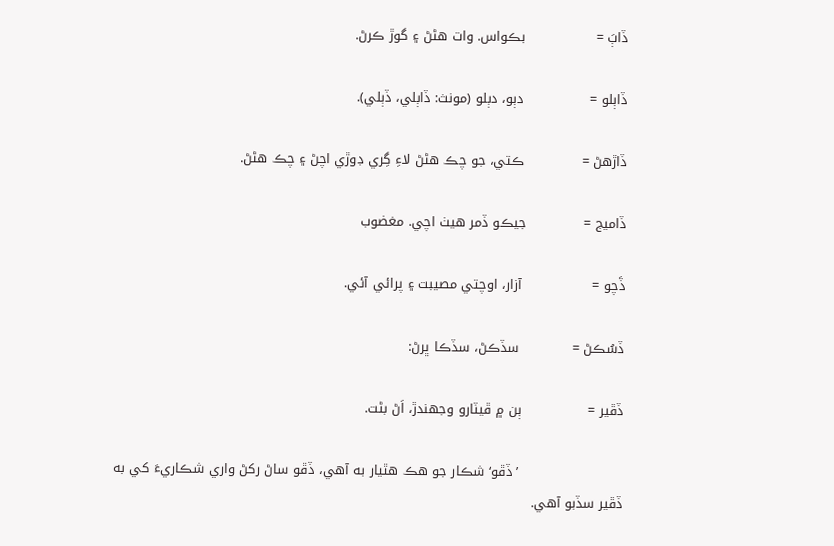ڏاٻَ =                بڪواس. وات هڻڻ ۽ گوڙ ڪرڻ.

ڏاٻلو =               دٻو، دٻلو (مونث: ڏاٻلي، ڏٻلي).

ڏاڙهڻ =             ڪتي، جو چڪ هڻڻ لاءِ گِري ڊوڙي اچڻ ۽ چڪ هڻڻ.

ڏاميج =             جيڪو ڏمر هيٺ اچي. مغضوب

ڏَچو =                آزار، اوچتي مصيبت ۽ پرائي آئي.

ڏسُڪڻ =            سڏڪڻ، سڏڪا ڀرڻ:

ڏڦير =               ٻن ۾ ڦيٽارو وجهندڙ، اَڻ بڻت.

                        ’ڏڦو‘ شڪار جو هڪ هٿيار به آهي، ڏڦو ساڻ رکڻ واري شڪاريءَ کي به ڏڦير سڏبو آهي.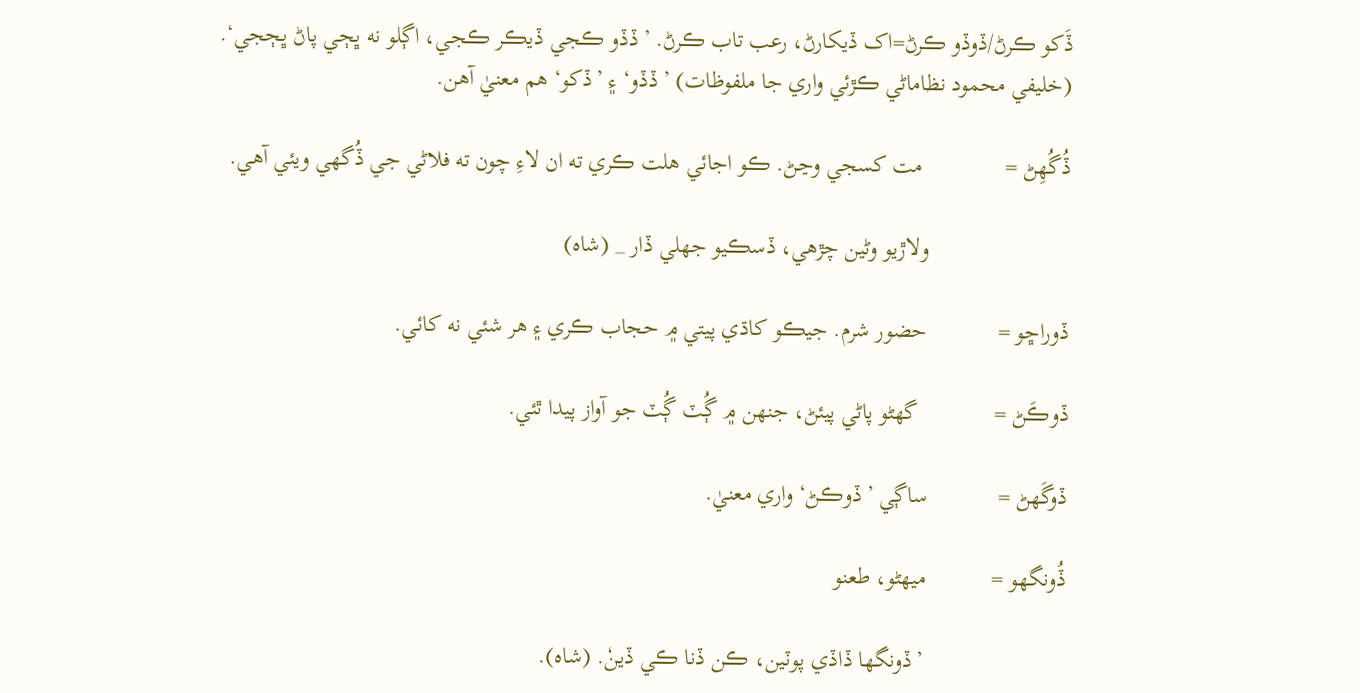ڏَکو ڪرڻ/ڏوڏو ڪرڻ=اک ڏيکارڻ، رعب تاب ڪرڻ. ’ڏڏو ڪجي ڏيڪر ڪجي، اڳلو نه ڀڄي پاڻ ڀڄجي‘. (خليفي محمود نظاماڻي ڪڙئي واري جا ملفوظات) ’ڏڏو‘ ۽ ’ڏکو‘ هم معنيٰ آهن.

ڏُگُهِڻ =              مت کسجي وڃڻ. ڪو اجائي هلت ڪري ته ان لاءِ چون ته فلاڻي جي ڏُگهي ويئي آهي.

                        ولاڙيو وڻين چڙهي، ڏسڪيو جهلي ڏار _ (شاه)

ڏوراڇو =            حضور شرم. جيڪو کاڌي پيتي ۾ حجاب ڪري ۽ هر شئي نه کائي.

ڏوڪَڻ =             گهڻو پاڻي پيئڻ، جنهن ۾ ڳُٽ ڳُٽ جو آواز پيدا ٿئي.

ڏوگَهڻ =            ساڳي ’ڏوڪڻ‘ واري معنيٰ.

ڏُونگهو =           ميهڻو، طعنو

                        ’ڏونگها ڏاڏي پوٽين، ڪن ڏنا ڪي ڏينٗ. (شاه).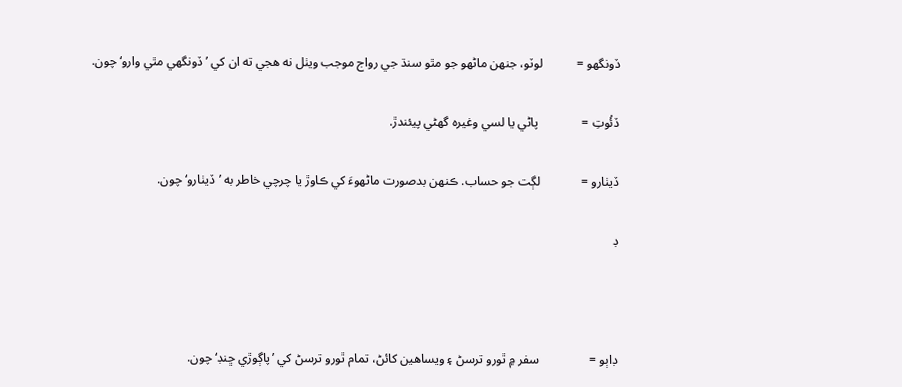ڏونگهو =           لوٽو، جنهن ماڻهو جو مٿو سنڌ جي رواج موجب ويٺل نه هجي ته ان کي ’ڏونگهي مٿي وارو‘ چون.

ڏئُوتِ =              پاڻي يا لسي وغيره گهڻي پيئندڙ.

ڏيٺارو =             لڳت جو حساب. ڪنهن بدصورت ماڻهوءَ کي ڪاوڙ يا چرچي خاطر به ’ڏيٺارو‘ چون.

ڊ



ڊاٻو =                سفر ۾ ٿورو ترسڻ ۽ ويساهين کائڻ، تمام ٿورو ترسڻ کي ’پاڳوڙي ڇنڊ‘ چون.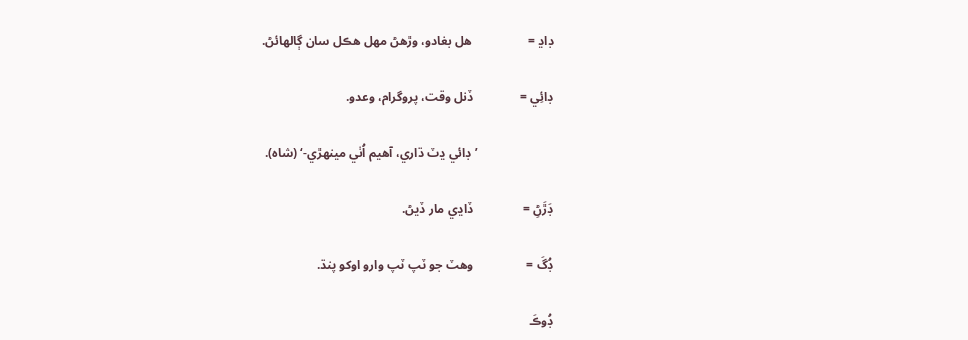ڊاڍ =                  هل بغادو، وڙهڻ مهل هڪل سان ڳالهائڻ.

ڊائِي =               ڏنل وقت، پروگرام، وعدو.

                        ’ڊائي ڍٽ ڌاري، آهيم اُٺي مينهڙي-‘ (شاه).

ڊَڙَڻِ =                ڏاڍي مار ڏيڻ.

ڊُگَ =                 وهٽ جو ٽپ ٽپ وارو اوکو پنڌ.

ڊُوڪَ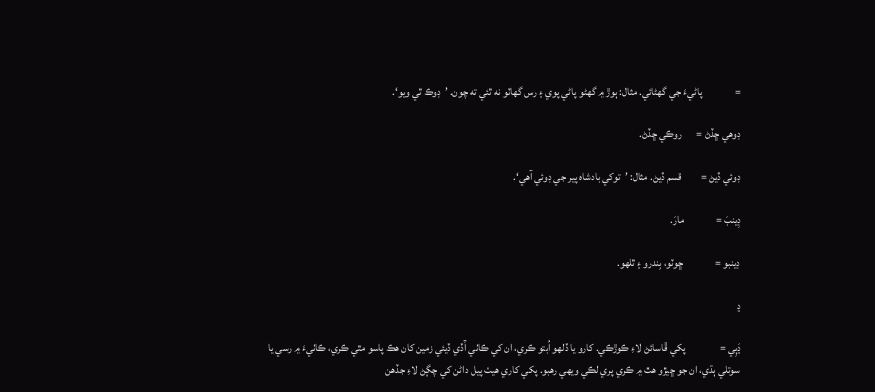=               پاڻيءَ جي گهڻائي. مثال: ٻوڙ ۾ گهڻو پاڻي پوي ۽ رس گهاٽو نه ٿئي ته چون. ’ڊوڪ ٿي ويو‘.

ڊوهي ڇڏڻ =       روڪي ڇڏڻ.

ڊوئي ڏيڻ =         قسم ڏيڻ. مثال: ’توکي بادشاه پير جي ڊوئي آهي‘.

ڊِينبَ =               مارَ.

ڊينبو =               ڇوٽو، بِندرو ۽ ٿلهو.

ڍ

ڍَٻِي =                پکي ڦاسائڻ لاءِ ڪوڙڪي. کارو يا ڏلهو اُبتو ڪري، ان کي ڪاٺي آَڏي ڏيئي زمين کان هڪ پاسو مٿي ڪري، ڪاٺيءَ ۾ رسي يا سوتلي ٻڌي، ان جو ڇيڙو هٿ ۾ ڪري پري لڪي ويهي رهبو. پکي کاري هيٺ پيل داڻن کي چڳڻ لاءِ جڏهن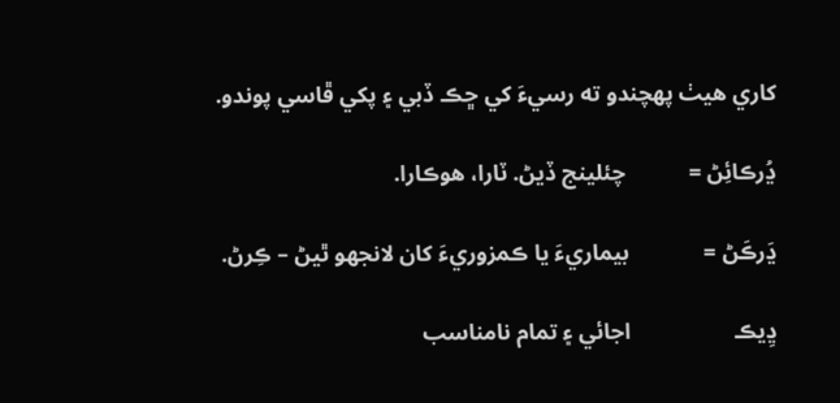کاري هيٺ پهچندو ته رسيءَ کي ڇڪ ڏبي ۽ پکي ڦاسي پوندو.

ڍُرڪائِڻ =           چئلينج ڏيڻ. ٽارا، هوڪارا.

ڍَرڪَڻ =             بيماريءَ يا ڪمزوريءَ کان لانجهو ٿيڻ – ڪِرڻ.

ڍِيڪ                  اجائي ۽ تمام نامناسب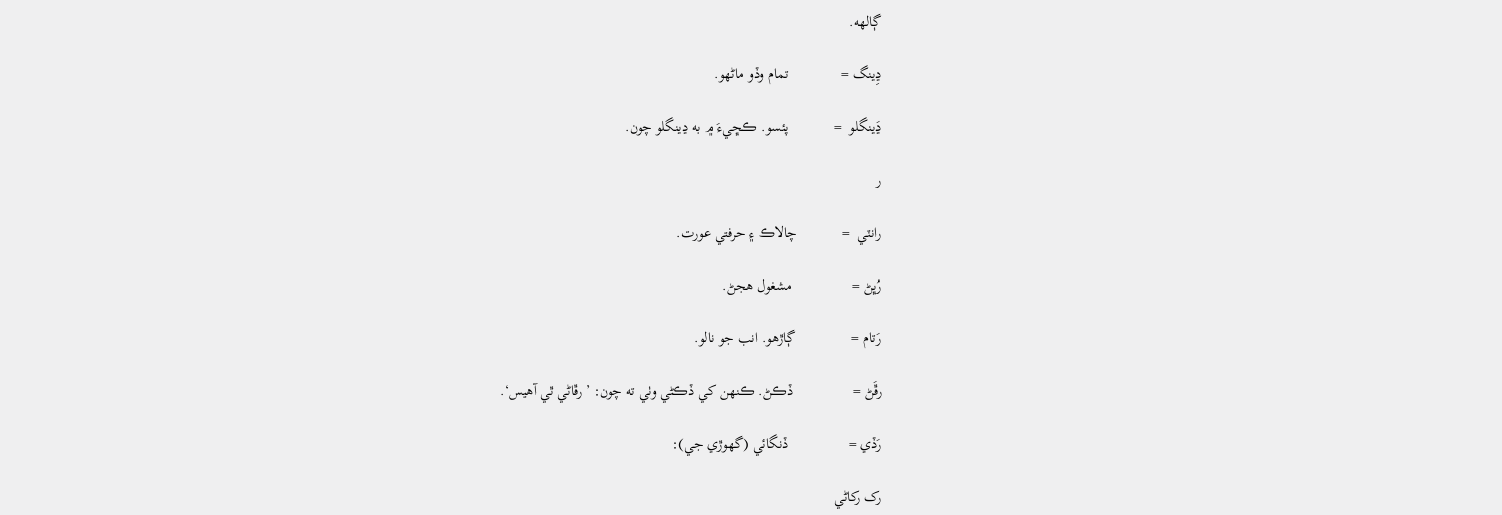ڳالهه.

ڍِينگ =              تمام وڏو ماڻهو.

ڍَينگلو  =            پئسو. ڪڇيءَ ۾ به ڍينگلو چون.

ر

رانٽي  =            چالاڪ ۽ حرفتي عورت.

رُڀڻ =                مشغول هجڻ.

رَتام =               ڳاڙهو. انب جو نالو.

رڦَڻ =                ڏڪڻ. ڪنهن کي ڏڪڻي وٺي ته چون: ’رڦاڻي ٿي آهيس‘.

رَڏي =                ڏنگائي (گهوڙي جي):

رک رکاڻي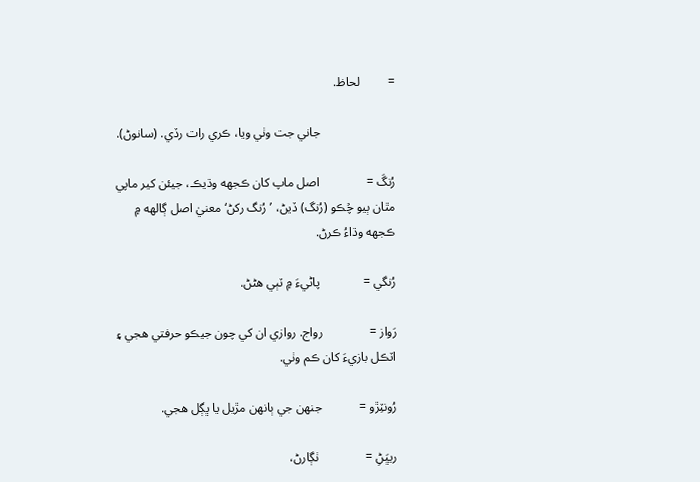=         لحاظ.

                        جاني جت وٺي ويا، ڪري رات رڏي. (سانوڻ).

رُنگَ =               اصل ماپ کان ڪجهه وڌيڪ، جيئن کير ماپي مٿان ٻيو چۡڪو (رُنگ) ڏيڻ، ’رُنگ رکڻ‘ معنيٰ اصل ڳالهه ۾ ڪجهه وڌاءُ ڪرڻ.

رُنگي =              پاڻيءَ ۾ ٽٻي هڻڻ.

رَواز =               رواج. روازي ان کي چون جيڪو حرفتي هجي ۽ اٽڪل بازيءَ کان ڪم وٺي.

رُونٽِڙو =            جنهن جي ٻانهن مڙيل يا ڀڳل هجي.

ريڀَڻِ =               ٺڳارڻ،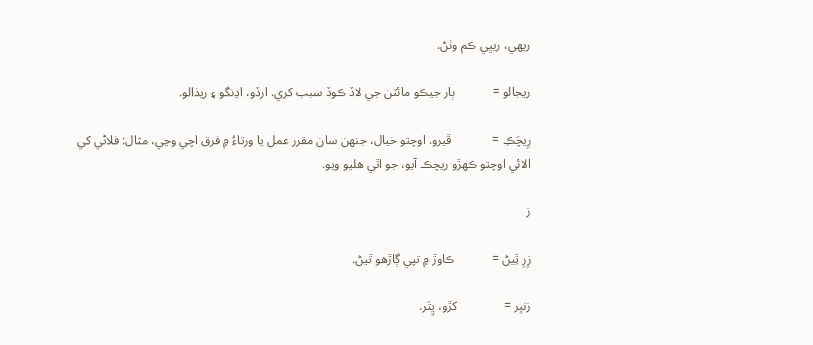ريهي، ريڀي ڪم وٺڻ.

ريجالو =            ٻار جيڪو مائٽن جي لاڏ ڪوڏ سبب کري. ارڏو، اڍنگو ۽ ريذالو.

رِيچَڪِ =             ڦيرو. اوچتو خيال، جنهن سان مقرر عمل يا ورتاءُ ۾ فرق اچي وڃي، مثال: فلاڻي کي الائي اوچتو ڪهڙو ريچڪ آيو، جو اٿي هليو ويو.

ز

زِرِ ٿِيڻ =            ڪاوڙ ۾ تپي ڳاڙهو ٿيڻ.

زنبِر =               کڙو، ڀِتَر.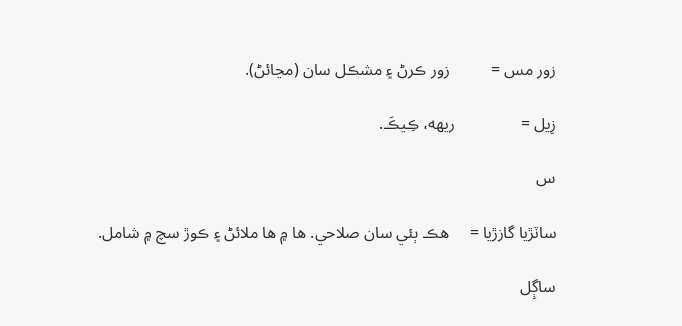زور مس =          زور ڪرڻ ۽ مشڪل سان (مڃائڻ).

زِيل =                ريهه، ڪِيڪَ.

س

ساٽڙيا گازڙيا =     هڪ ٻئي سان صلاحي. ها ۾ ها ملائڻ ۽ ڪوڙ سچ ۾ شامل.

ساڳِل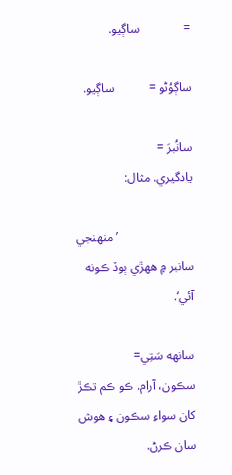=              ساڳيو.

ساڳوُڻو =           ساڳيو.

سانُبرَ =              يادگيري. مثال:

                        ’منهنجي سانبر ۾ ههڙي ٻوڏ ڪونه آئي‘.

سانهه سَتِي=        سڪون، آرام. ڪو ڪم تڪڙ کان سواءِ سڪون ۽ هوش سان ڪرڻ.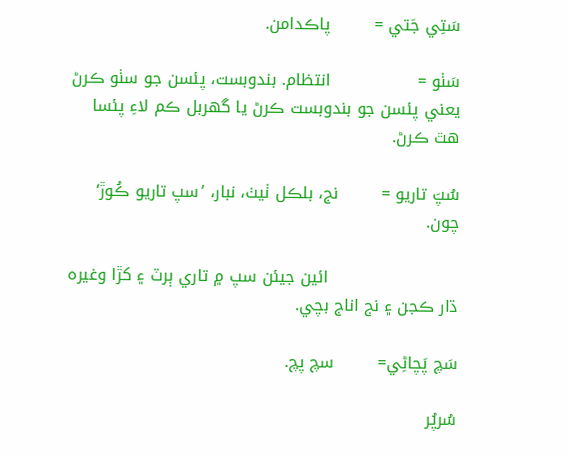سَتِي جَتي =        پاڪدامن.

سَٺو =                انتظام. بندوبست، پئسن جو سٺو ڪرڻ يعني پئسن جو بندوبست ڪرڻ يا گهربل ڪم لاءِ پئسا هٿ ڪرڻ.

سُپَ تاريو =        نج، بلڪل ٺيٺ، نبار، ’سپ تاريو ڪُوڙ‘ چون.

                        ائين جيئن سپ ۾ تاري ٻرٽ ۽ کڙا وغيره ڌار ڪجن ۽ نج اناج بچي.

سَچ پَچاڻِي=        سچ پچ.

سُرپُر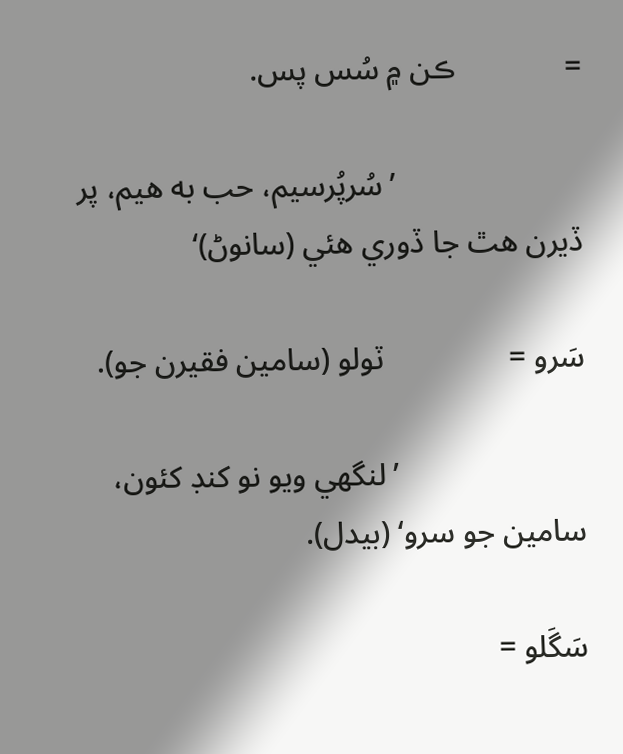=              ڪن ۾ سُس پس.

                        ’سُرپُرسيم، حب به هيم، پر ڏيرن هٿ جا ڏوري هئي (سانوڻ)‘

سَرو =                ٽولو (سامين فقيرن جو).

                        ’لنگهي ويو نو کنڊ کئون، سامين جو سرو‘ (بيدل).

سَگَلو =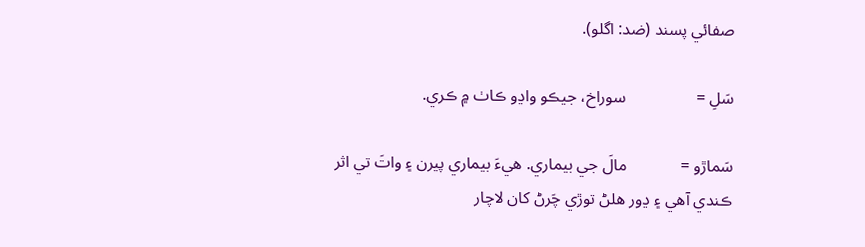صفائي پسند (ضد: اگلو).

سَلِ =                 سوراخ، جيڪو واڍو ڪاٺ ۾ ڪري.

سَماڙو =             مالَ جي بيماري. هيءَ بيماري پيرن ۽ واتَ تي اثر ڪندي آهي ۽ ڍور هلڻ توڙي چَرڻ کان لاچار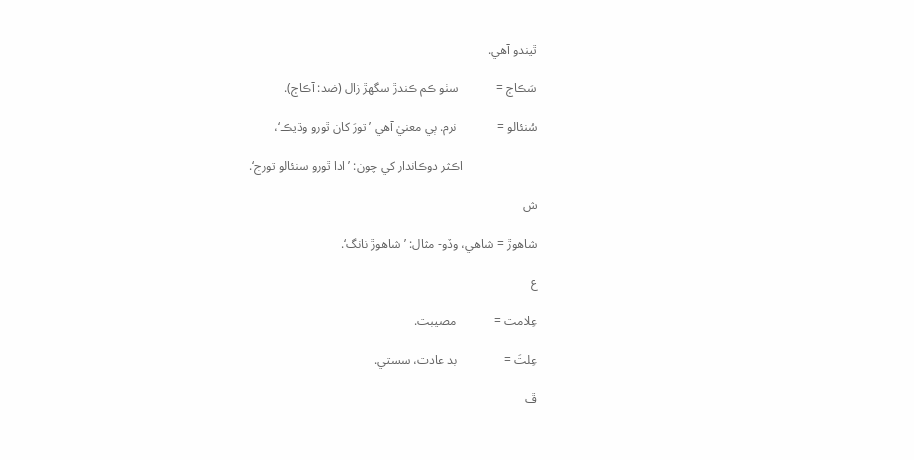ٿيندو آهي.

سَڪاڄ =            سٺو ڪم ڪندڙ سگهڙ زال (ضد: آڪاڄ).

سُنئالو =             نرم. ٻي معنيٰ آهي ’تورَ کان ٿورو وڌيڪ‘،

                        اڪثر دوڪاندار کي چون: ’ادا ٿورو سنئالو تورج‘.

ش

شاهوڙ = شاهي، وڏو- مثال: ’شاهوڙ نانگ‘.

ع

عِلامت =            مصيبت.

عِلتَ =               بد عادت، سستي.

ڦ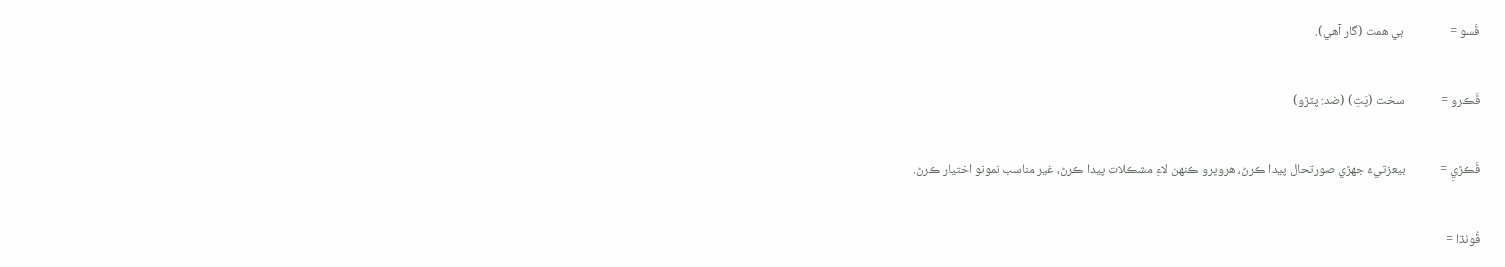ڦَسو =                بي همت (گار آهي).

ڦَڪرو =             سخت (ڀَتِ) (ضد: پٽڙو)

ڦَڪڙيِ =            بيعزتيءَ جهڙي صورتحال پيدا ڪرڻ، هروڀرو ڪنهن لاءِ مشڪلات پيدا ڪرڻ، غير مناسب نمونو اختيار ڪرڻ.

ڦُونڌا =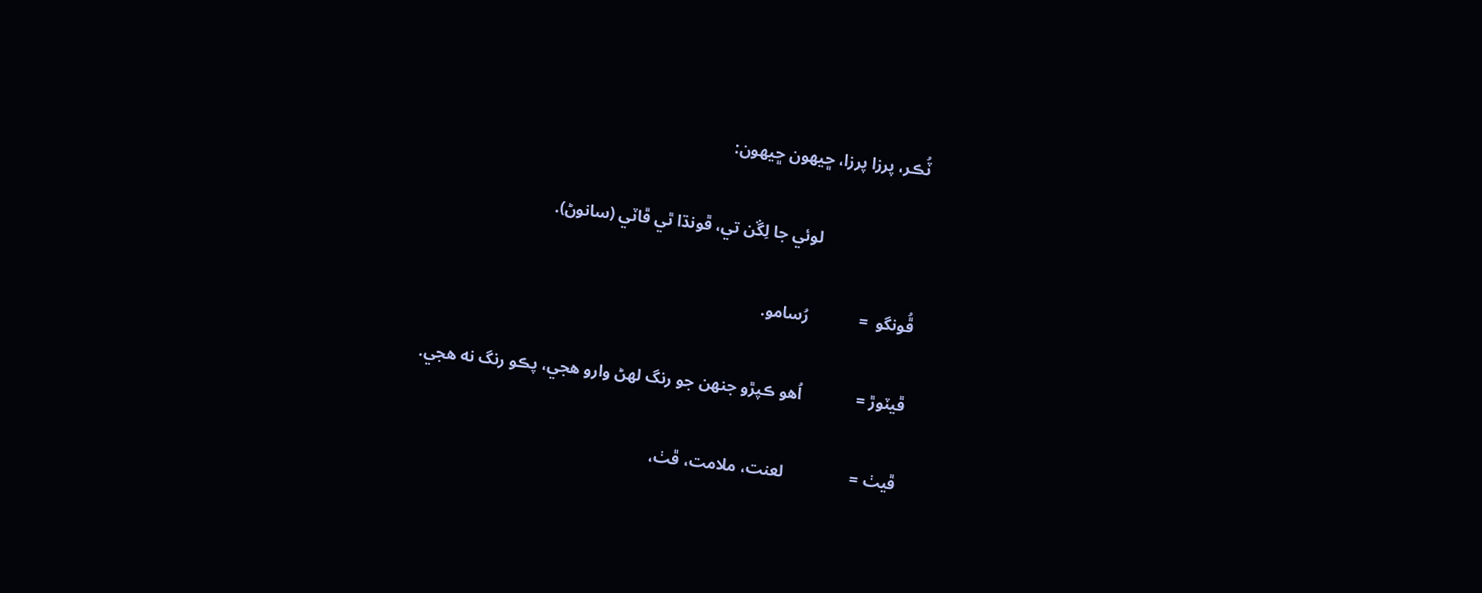ٽُڪر، پرزا پرزا، ڇيهون ڇيهون:

                        لوئي جا لِڱن تي، ڦونڌا ٿي ڦاٽي (سانوڻ).

ڦُونگو  =            رُسامو.

ڦيٽوڙ =             اُهو ڪپڙو جنهن جو رنگ لهڻ وارو هجي، پڪو رنگ نه هجي.

ڦيٺ =                لعنت، ملامت، ڦٺ،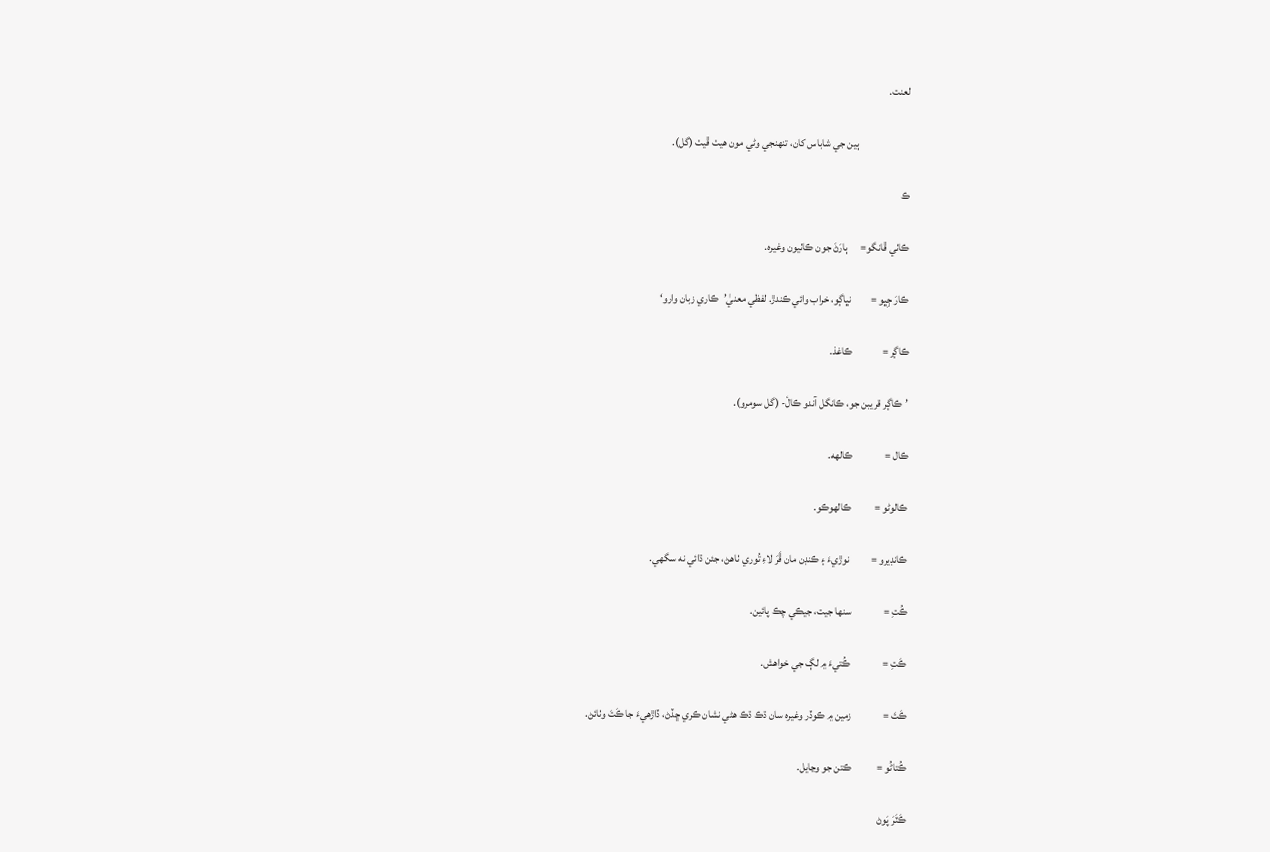لعنت.

                        ٻين جي شاباس کان، تنهنجي وڻي مون هيٺ ڦيٺ (گل).

ڪ

ڪاٺي ڦانگو=      ٻارَڻَ جون ڪاٺيون وغيره.

ڪارَ ڄِڀو =         نڀاڳو، خراب وائي ڪندڙ. لفظي معنيٰ’ڪاري زبان وارو‘

ڪاڳر =              ڪاغذ.

’ڪاڳر قريبن جو، ڪانگل آندو ڪالٗ- (گل سومرو).

ڪال =               ڪالهه.

ڪالوڻو =           ڪالهوڪو.

ڪانڊيرو =          نوڙيءَ ۽ ڪنڊن مان ڦَرَ لاءِ تُوري ٺاهڻ، جئن ڌائي نه سگهي.

ڪُتِ =               سنها جيت، جيڪي چڪ پائين.

ڪَتِ =               ڪُتيءَ ۾ لڳ جي خواهش.

ڪَتَ =               زمين ۾ ڪوڏر وغيره سان ڌڪ ڌڪ هڻي نشان ڪري ڇڏڻ، ڏاڙهيءَ جا ڪَتَ وٺائڻ.

ڪُتاڻُو =            ڪتن جو وڃايل.

ڪَٽَرَ پَوڻ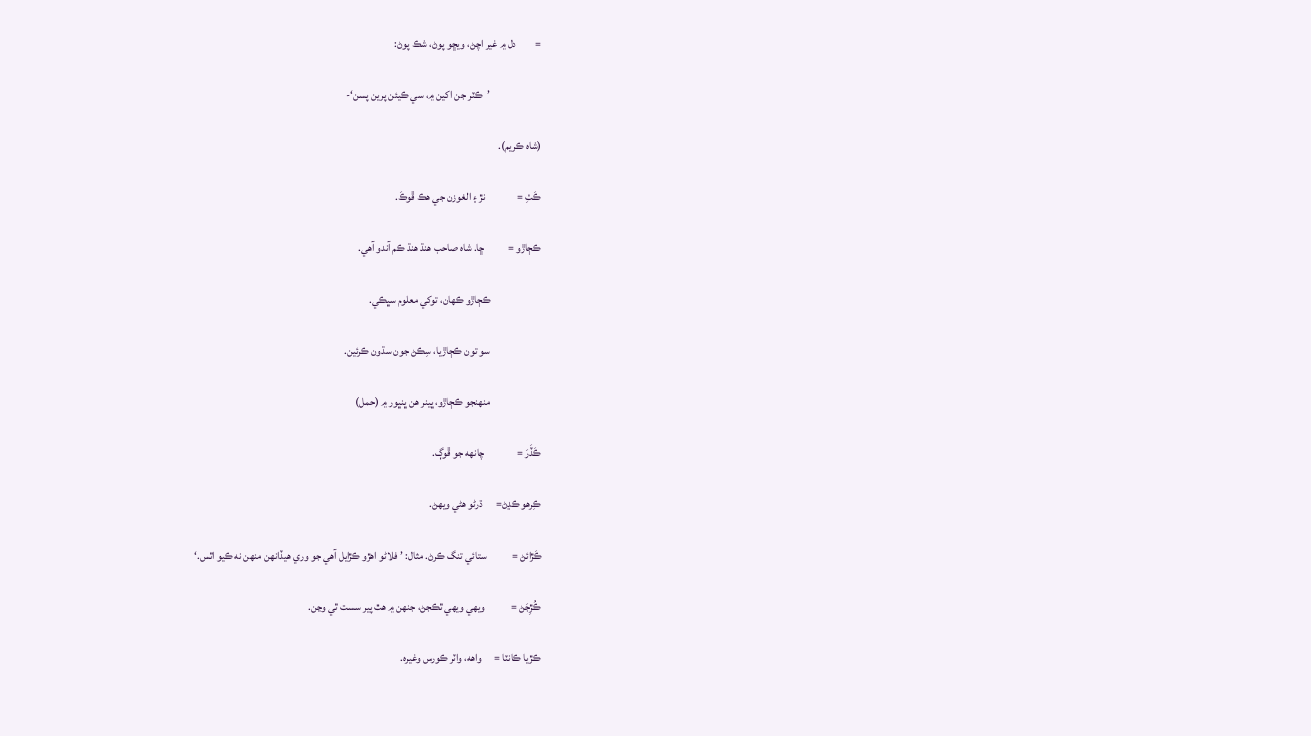=         دل ۾ غير اچڻ، ويڇو پوڻ، شڪ پوڻ:

                        ’ڪٽر جن اکين ۾، سي ڪيئن پرين پسن‘-

(شاه ڪريم).

ڪَٺِ =               نڙ ۽ الغوزن جي هڪ ڦوڪَ.

ڪڄاڙو =           ڇا. شاه صاحب هنڌ هنڌ ڪم آندو آهي.

                        ڪڄاڙو ڪهان، توکي معلوم سڀڪي.

                        سو تون ڪڄاڙيا، سِڪڻ جون سڌون ڪرئين.

                        منهنجو ڪڄاڙو، ڀينر هن ڀنڀور ۾ (حمل)

ڪَڏَرَ =               چانهه جو ڦوڳ.

ڪِرهو ڪڍڻ=      ڌرڻو هڻي ويهڻ.

ڪَڙائڻ =            ستائي تنگ ڪرڻ. مثال: ’فلاڻو اهڙو ڪڙايل آهي جو وري هيڏانهن منهن نه ڪيو اٿس.‘

ڪُڙِجَڻ =            ويهي ويهي ٿڪجڻ، جنهن ۾ هٿ پير سست ٿي وڃن.

ڪڙيا ڪانٽا =      واهه، واٽر ڪورس وغيره.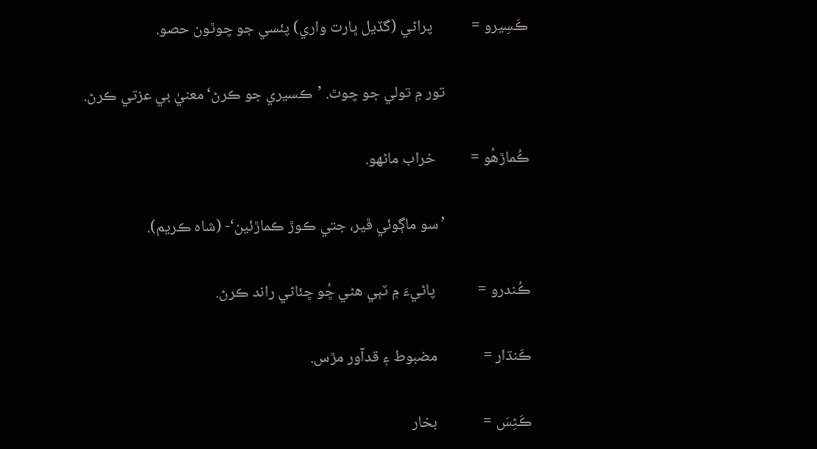ڪَسِيرو =           پراڻي (گڏيل ڀارت واري) پئسي جو چوٿون حصو.

                        تور ۾ تولي جو چوٿ. ’ڪسيري جو ڪرڻ‘ معنيٰ بي عزتي ڪرڻ.

ڪُماڙهُو =          خراب ماڻهو.

                        ’سو ماڳوئي ڦير، جتي ڪوڙ ڪماڙئين‘- (شاه ڪريم).

ڪُندرو =            پاڻيءَ ۾ ٽٻي هڻي ڇُو ڇئاڻي راند ڪرڻ.

ڪَنڌار =             مضبوط ۽ قدآور مڙس.

ڪَڻِسَ =             بخار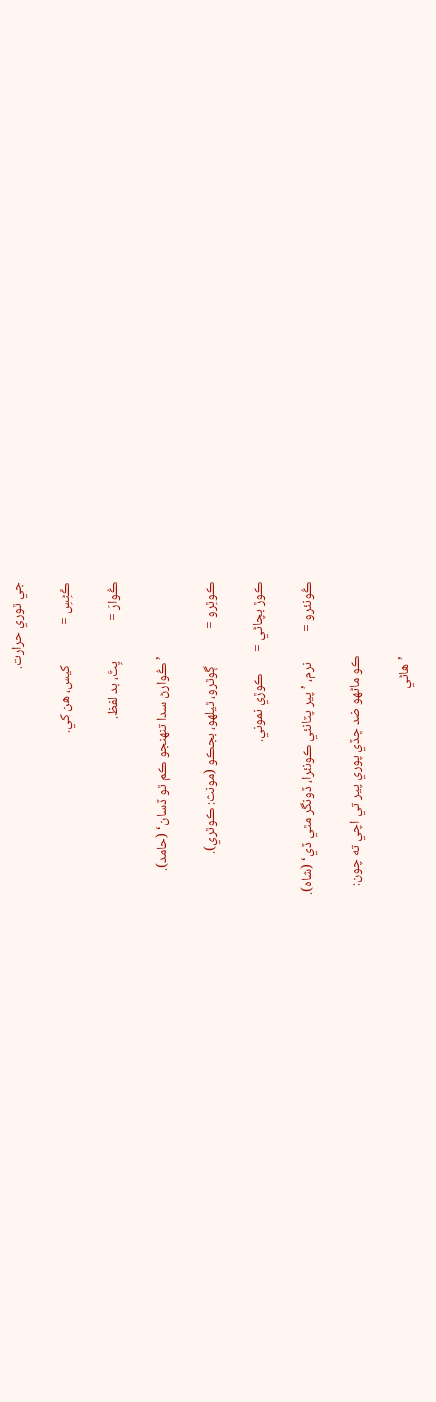جي ٿوري حرارت.

ڪَڻِسِ =             کيس، هن کي.

ڪُوارَ =             پِٽَ، بد لفظ.

                        ’ڪُوارڻ سدا تنهنجو ڪم ٿو ڏسان‘ (حامد).

ڪوٿِرو =            ڳوٿرو، ٿيلهو، بجڪو (مونث: ڪوٿري).

ڪوڙ بچاڻي =       ڪوڙي نموني.

ڪُونئرو =          نرم، ’پير پٽانئي ڪونئرا، ڏونگر مٿي ڏي‘ (شاه).

                        ڪو ماڻهو ضد ڇڏي پوري پير تي اچي ته چون:

                        ’هاڻي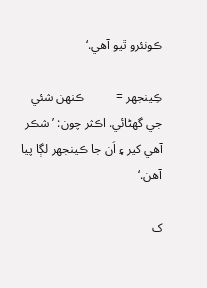ڪونئرو ٿيو آهي.‘

ڪِينجهر =          ڪنهن شئي جي گهڻائي. اڪثر چون: ’شڪر آهي کير ۽ اَن جا ڪينجهر لڳا پيا آهن.‘

ک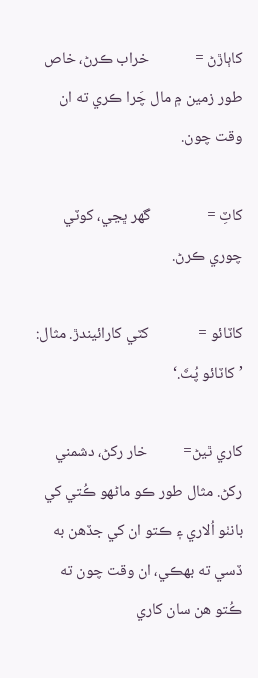کاٻاڙڻ =             خراب ڪرڻ، خاص طور زمين ۾ مال چَرا ڪري ته ان وقت چون.

کاٽِ =                گهر ڀڃي، کوٽي چوري ڪرڻ.

کاٽائو =              کٽي کارائيندڙ. مثال: ’کاٽائو پُٽَ.‘

کاري ٿيڻ=          خار رکڻ، دشمني رکڻ. مثال طور ڪو ماڻهو ڪُتي کي بانٺو اُلاري ۽ ڪتو ان کي جڏهن به ڏسي ته بهڪي، ان وقت چون ته ڪُتو هن سان کاري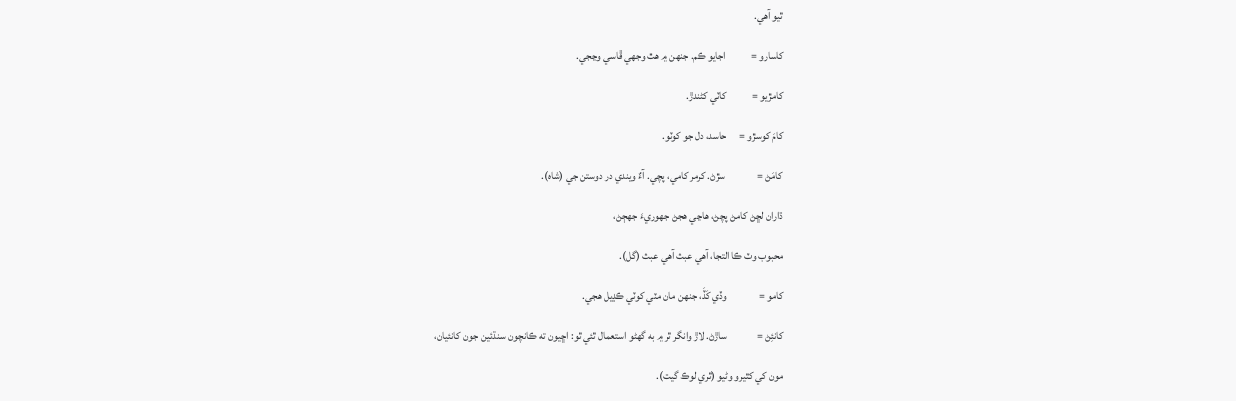ٿيو آهي.

کاسارو =            اجايو ڪم. جنهن ۾ هٿ وجهي ڦاسي وڃجي.

کامڙيو =            کاٽي کڻندڙ.

کامَ کوسڙو =      حاسد، دل جو کوٽو.

کامَڻ =               سڙڻ. کرمر کامي، پچي. آءٌ ويندي در دوستن جي (شاه).

ڌاران لڇڻ کامڻ پچڻ، هاڃي هجڻ جهوريءَ جهڄڻ،

محبوب وٽ ڪا التجا، آهي عبث آهي عبث (گل).

کامو =               وڏي کَڏَ، جنهن مان مٽي کوٽي ڪڍيل هجي.

کانئِڻ =              ساڙڻ. لاڙ وانگر ٿر ۾ به گهڻو استعمال ٿئي ٿو: اڇيون ته ڪانچون سنڌئين جون کانئيان،

مون کي کٿيرو وڻيو (ٿري لوڪ گيت).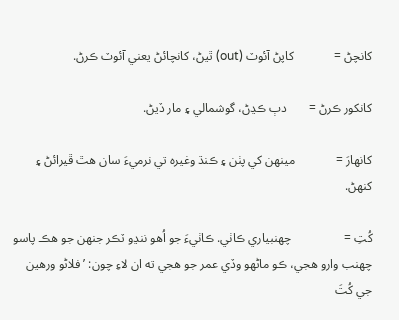کانچڻ =             کاپڻ آئوٽ (out) ٿيڻ، کانچائڻ يعني آئوٽ ڪرڻ.

کانکور ڪرڻ =       دٻ ڪڍڻ، گوشمالي ۽ مار ڏيڻ.

کانهارَ =             مينهن کي پٺن ۽ ڪنڌ وغيره تي نرميءَ سان هٿ ڦيرائڻ ۽ کنهڻ.

کُتِ =                 چهنبياري ڪاٺي. ڪاٺيءَ جو اُهو ننڍو ٽڪر جنهن جو هڪ پاسو چهنب وارو هجي، ڪو ماڻهو وڏي عمر جو هجي ته ان لاءِ چون: ’فلاڻو ورهين جي کُتَ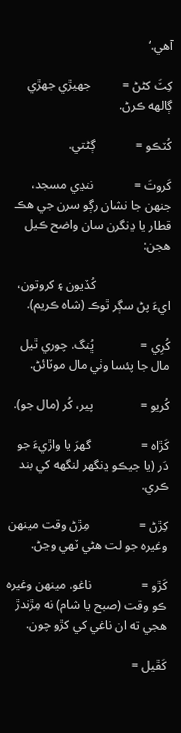آهي.‘

کِٽَ کڻڻ =          جهيڙي جهڙي ڳالهه ڪرڻ.

کُٽڪو =             ڳڻتي.

کَروتَ =             ننڍي مسجد، جنهن جا نشان رڳو سرن جي هڪ قطار يا ڍنگرن سان واضح ڪيل هجن:

                        کُڏيون ۽ کروتون، ايءَ پڻ سڳر ٿوڪ (شاه ڪريم).

کُرِي =               ڀُنگ. چوري ٿيل مال جا پئسا وٺي مال موٽائڻ.

کُريو =               پير، کُر (مال جو).

کَڙاه =                گهرَ يا واڙيءَ جو دَر (يا جيڪو ڍنگهر لنگهه کي بند ڪري.

کِڙڻ =                مِڙڻ وقت مينهن وغيره جو لت هڻي ٽهي وڃڻ.

کَڙو =                ناغو. مينهن وغيره ڪو وقت (صبح يا شام) نه مِڙندڙ هجي ته ان ناغي کي کڙو چون.

کَڦيل =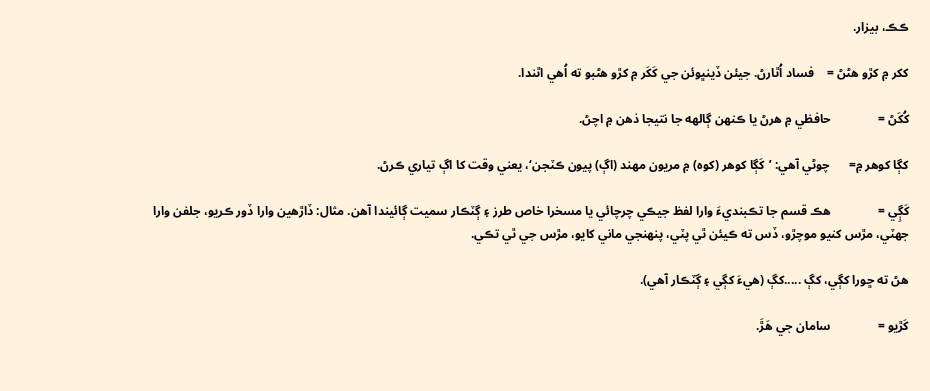ڪڪ، بيزار.

ککر ۾ کڙو هڻڻ =    فساد اُٿارڻ. جيئن ڏينڀوئن جي کَکَر ۾ کڙو هڻبو ته اُهي اٿندا.

کُکَڻ =               حافظي ۾ هرڻ يا ڪنهن ڳالهه جا نتيجا ذهن ۾ اچڻ.

کڳا کوهر ۾=      چوڻي آهي: ’کَڳا کوهر (کوه) ۾ مريون مهند (اڳ) پيون ڪٽجن‘، يعني وقت کا اڳ تياري ڪرڻ.

کَڳِي =               هڪ قسم جا تڪبنديءَ وارا لفظ جيڪي چرچائي يا مسخرا خاص طرز ۽ ڳٽڪار سميت ڳائيندا آهن. مثال: ڏاڙهين وارا ڏور ڪريو، جلفن وارا جهٽي، مڙس کنيو موچڙو، ڏس ته ڪيئن ٿي پٽي، پنهنجي ماني کايو، مڙس جي ٿي تڪي.

هڻ ته ڇورا کڳي، کڳ .....کڳ (هيءَ کڳي ۽ ڳٽڪار آهي).

کَڙيو =               سامان جي هَڙَ.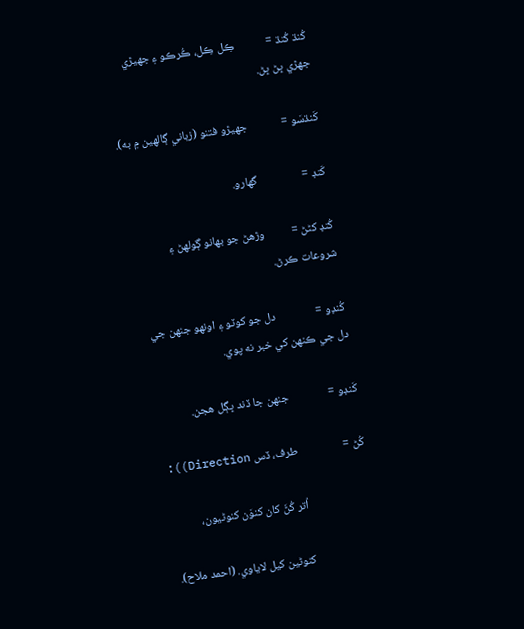کُنڌ کُنڌ =            ڪِل ڪِل، ڪُرڪو ۽ جهيڙي جهڙي ڀڻ ڀڻ.

کَنڌسَو =             جهيڙو فتنو (زباني ڳالهين ۾ به).

کَنڊ =                 گهارو.

کُنڊ کڻڻ =          وڙهڻ جو بهانو ڳولهڻ ۽ شروعات ڪرڻ.

کُنڊو =               دل جو کوٽو ۽ اونهو جنهن جي دل جي ڪنهن کي خبر نه پوي.

کَنڊو =               جنهن جا ڏند ڀڳل هجن.

کُڻ =                 طرف، ڏس Direction)):

                        اُتر کُڻَ کان کنوَن کنوڻيون،

                        کنوڻين کيل لاياوي. (احمد ملاح).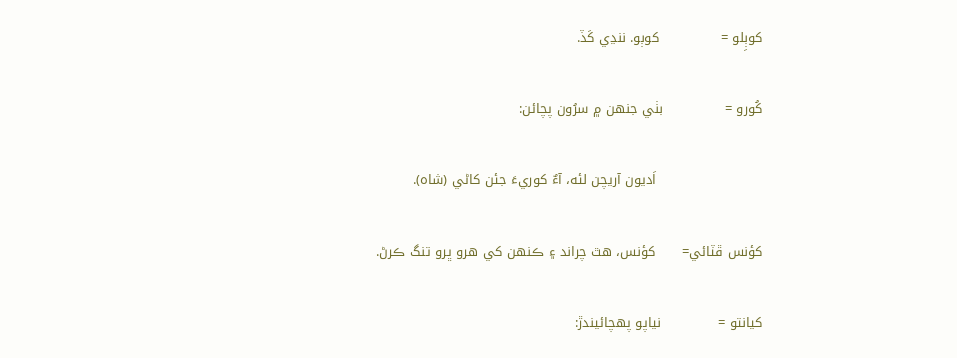کوٻِلو =              کوٻو. ننڍي کَڏ.

کُورو =              بٺي جنهن ۾ سرُون پچائن:

                        اَديون آريچن لئه، آءٌ کوريءَ جئن کاڻي (شاه).

کؤنس ڦٽائي=      کؤنس، هٿ چراند ۽ ڪنهن کي هرو ڀرو تنگ ڪرڻ.

کيانتو =             نياپو پهچائيندڙ: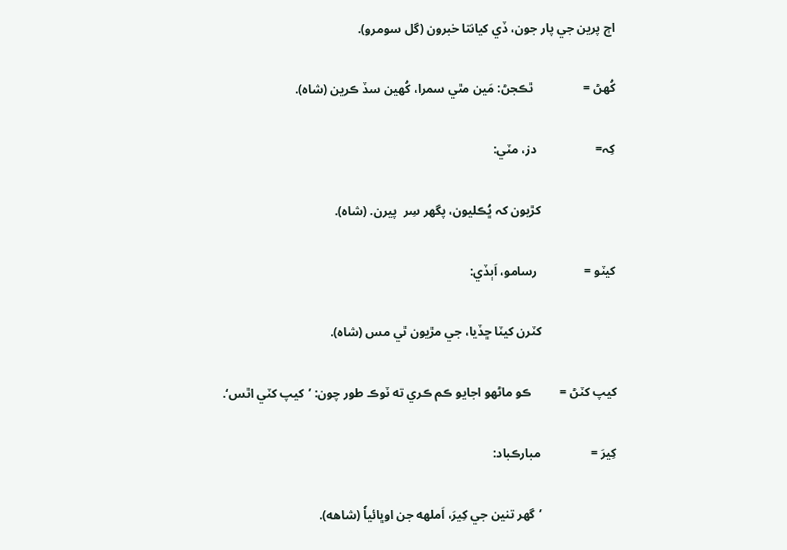اڄ پرين جي پار جون، ڏي کيانتا خبرون (گل سومرو).

کُهڻ =                ٿڪجڻ: مَين مٿي سمرا، کُهين سڏ ڪرين (شاه).

کِہ=                   دز، مٽي:

                        کڙيون کہ ڀُڪليون، پگهر سِر  پيرن. (شاه).

کيٽو =               رسامو، اَٻڏي:

                        کٽرن کيٽا ڇڏيا، جي مڙيون ٿي مس (شاه).

کيپ کٽڻ =         ڪو ماڻهو اجايو ڪم ڪري ته ٽوڪ طور چون: ’کيپ کٽي اٿس‘.

کِيرَ =                مبارڪباد:

                        ’گهر تنين جي کِيرَ، اَملهه جن اوڀائياٗ (شاهه).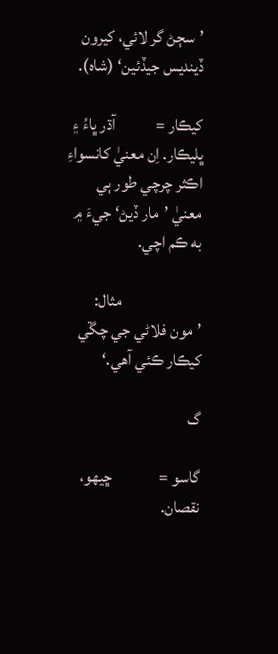’سڄڻ گر لائي، کيرون ڏينديس جيڏئين‘ (شاه).

کيڪار =            آڌر ڀاءُ ۽ ڀليڪار. اِن معنيٰ کانسواءِ اڪثر چرچي طور ٻي معنيٰ ’مار ڏيڻ‘ جيءَ ۾ به ڪم اچي.

                        مثال: ’مون فلاڻي جي چڱي کيڪار ڪئي آهي.‘

گ

گاسو =              ڇيهو، نقصان.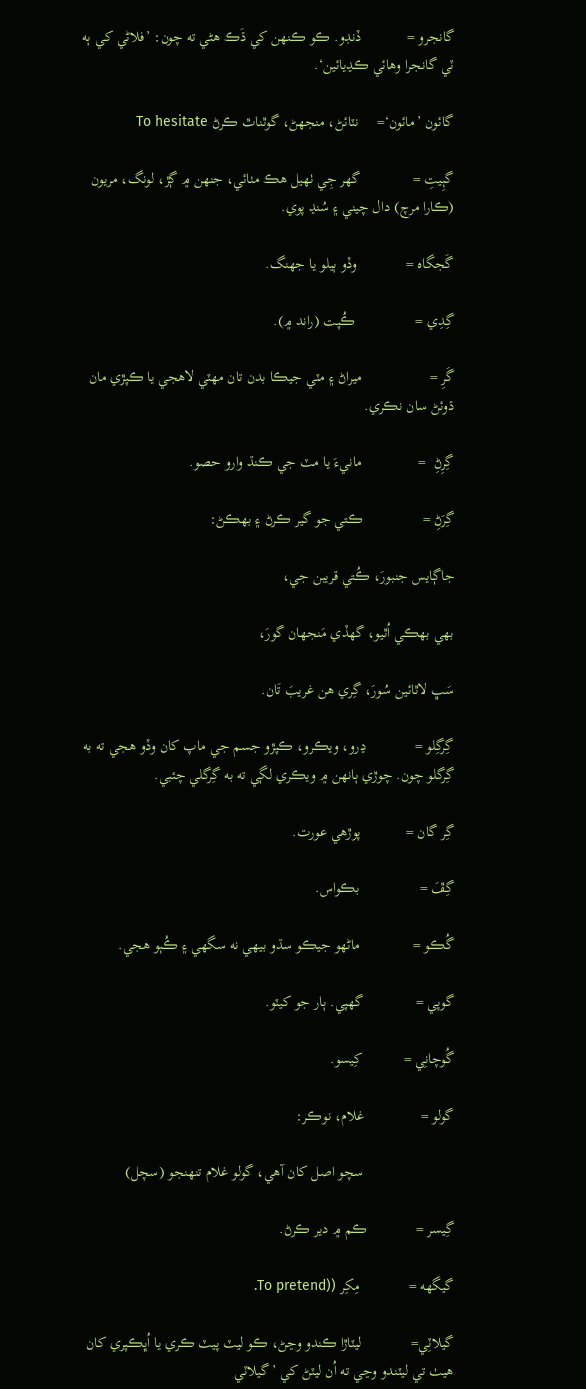گانجرو =            ڏنڊو. ڪو ڪنهن کي ڌَڪ هڻي ته چون: ’فلاڻي کي ٻه ٽي گانجرا وهائي ڪڍيائين‘.

گائون ’مائون‘=     نٽائڻ، منجهڻ، گوٿناٿ ڪرڻ To hesitate

گٻِيتِ =              گهر جِي ٺهيل هڪ مٺائي، جنهن ۾ ڳڙ، لونگ، مريون (ڪارا مرچ) دال چيني ۽ سُنڍ پوي.

گَجگاه =             وڏو ٻيلو يا جهنگ.

گِدِي =                ڪُپت (راند ۾).

گَرِ =                  ميراڻ ۽ مٽي جيڪا بدن تان مهٽي لاهجي يا ڪپڙي مان ڌوئڻ سان نڪري.

گِرِڻِ  =               مانيءَ يا مٽ جي ڪنڌ وارو حصو.

گِرَڻِ =                ڪتي جو گير ڪرڻ ۽ بهڪڻ:

جاڳايس جنبورَ، ڪُتي قريبن جي،

بهي بهڪي اُٿيو، گهڏي مَنجهان گورَ،

سَڀ لاٿائين سُورَ، گِري هن غريبَ تَان.

گِرگِلو =             ڍرو، ويڪرو، ڪپڙو جسم جي ماپ کان وڏو هجي ته به گِرگلو چون. چوڙي ٻانهن ۾ ويڪري لڳي ته به گِرگلي چئبي.

گِر گان =            پوڙهي عورت.

گِڦَ =                بڪواس.

گُڪو =              ماڻهو جيڪو سڌو بيهي نه سگهي ۽ ڪُٻو هجي.

گوپي =              گهپي. ٻار جو کيٽو.

گُوچانِي =           کِيسو.

گولو =               غلام، نوڪر:

                        سچو اصل کان آهي، گولو غلام تنهنجو (سچل)

گِيسر =             ڪم ۾ دير ڪرڻ.

گيگهه =             مِکِر ((To pretend.

گيلاٽِي=             ليٽاڙا ڪندو وڃڻ، ڪو ليٽ پيٽ ڪري يا اُڀڪپري کان هيٺ تي ليٽندو وڃي ته اُن ليٽڻ کي ’گيلاٽي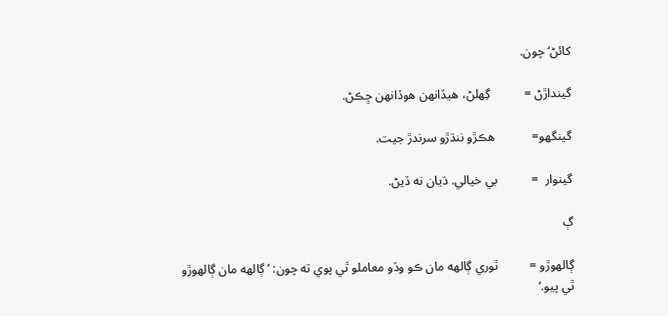کائڻ‘ چون.

گينداڙڻ =           گِهلڻ، هيڏانهن هوڏانهن ڇڪڻ.

گينگهو=            هڪڙو ننڌڙو سرندڙ جيت.

گينوار  =           بي خيالي. ڌيان نه ڏيڻ.

ڳ

ڳالهوڙو =          ٿوري ڳالهه مان ڪو وڏو معاملو ٿي پوي ته چون: ’ڳالهه مان ڳالهوڙو ٿي پيو.‘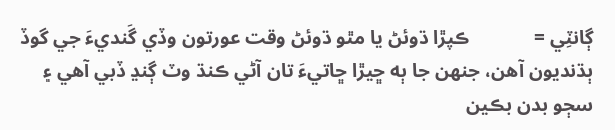ڳانٽِي =             ڪپڙا ڌوئڻ يا مٿو ڌوئڻ وقت عورتون وڏي گَنديءَ جي گوڏ ٻڌنديون آهن، جنهن جا ٻه ڇيڙا ڇاتيءَ تان آڻي ڪنڌ وٽ ڳنڍ ڏبي آهي ۽ سڄو بدن بڪين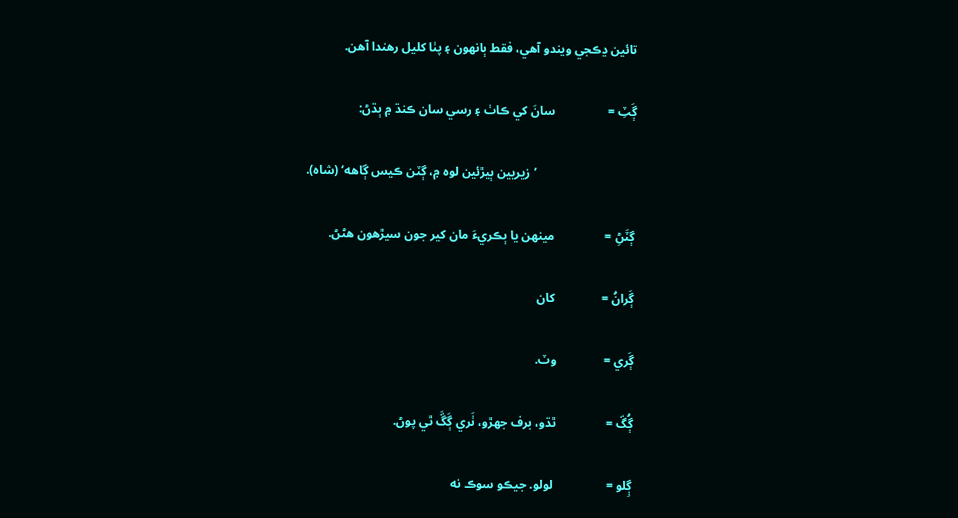تائين ڍڪجي ويندو آهي، فقط ٻانهون ۽ پٺا کليل رهندا آهن.

ڳَٽِ =                 سانَ کي ڪاٺ ۽ رسي سان ڪنڌ ۾ ٻڌڻ:

                                ’زيريين ٻيڙئين لوه ۾، ڳٽن ڪيس ڳاهه‘ (شاه).

ڳٽَڻِ =                مينهن يا ٻڪريءَ مان کير جون سيڙهون هڻڻ.

ڳَرانُ =               کان

ڳَري =               وٽ.

ڳُڱ =                ٿڌو، برف جهڙو، ٺَري ڳَڱَ ٿي پوڻ.

ڳِلو =                 لولو. جيڪو سوڪ نه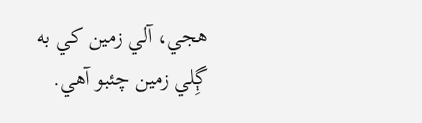هجي، آلي زمين کي به ڳِلي زمين چئبو آهي.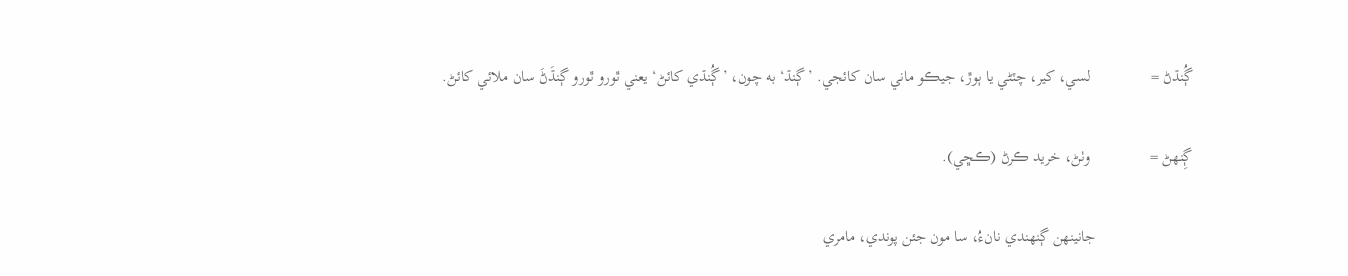ڳُنڌڻ =               لسي، کير، چٽڻي يا ٻوڙ، جيڪو ماني سان کائجي. ’ڳنڌ‘ به چون، ’ڳُنڌي کائڻ‘ يعني ٿورو ٿورو ڳنڌَڻَ سان ملائي کائڻ.

ڳِنهڻ =               وٺڻ، خريد ڪرڻ (ڪڇي).

                        جانينهن ڳنهندي نانءُ، سا مون جئن پوندي، مامري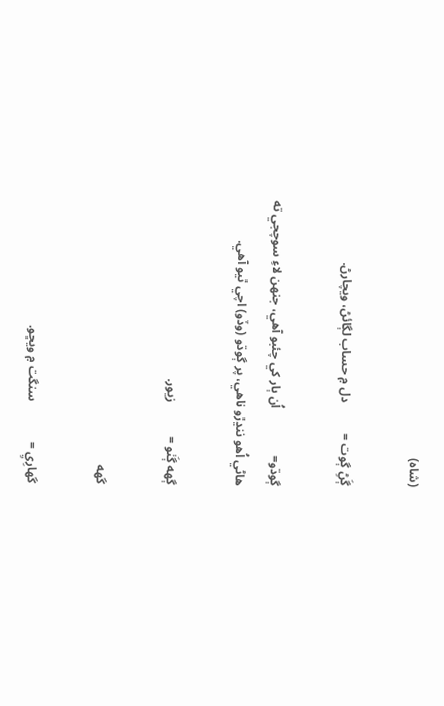(شاه)

ڳَڻِ ڳوت =          دل ۾ حساب لڳائڻ، ويچارڻ.

ڳوڌو=               اُن ٻار کي چئبو آهي، جنهن لاءِ سوچجي ته هاڻي اُهو ننڍڙو ناهي، پر ڳوڌو (وڏو) اچي ٿيو آهي.

ڳهه ڳَٺو =           زيور.

گهه

گهارِيِ =             سنگت ۾ ويڇو.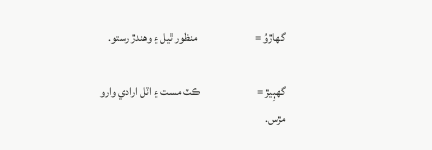گهاڙوُ =                         منظور ٿيل ۽ وهندڙ رستو.

گهٻِيڙ =                         ڪٽ مست ۽ اٽل ارادي وارو مڙس.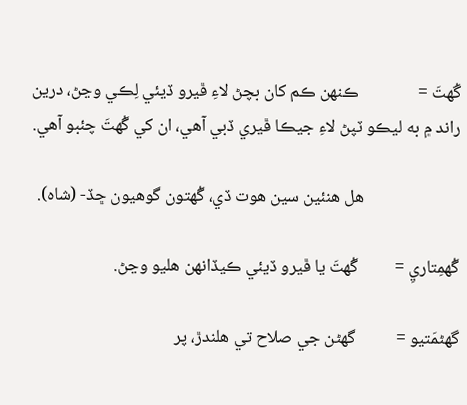گُهتَ =               ڪنهن ڪم کان بچڻ لاءِ ڦيرو ڏيئي لِڪي وڃڻ، درين راند ۾ به ليڪو ٽپڻ لاءِ جيڪا ڦيري ڏبي آهي، ان کي گُهتَ چئبو آهي.

                        هل هنئين سين هوت ڏي، گُهتون گوهيون ڇڏ- (شاه).

گُهمِتاريِ =         گُهتَ يا ڦيرو ڏيئي ڪيڏانهن هليو وڃڻ.

گهڻمَتيو =          گهڻن جي صلاح تي هلندڙ، پر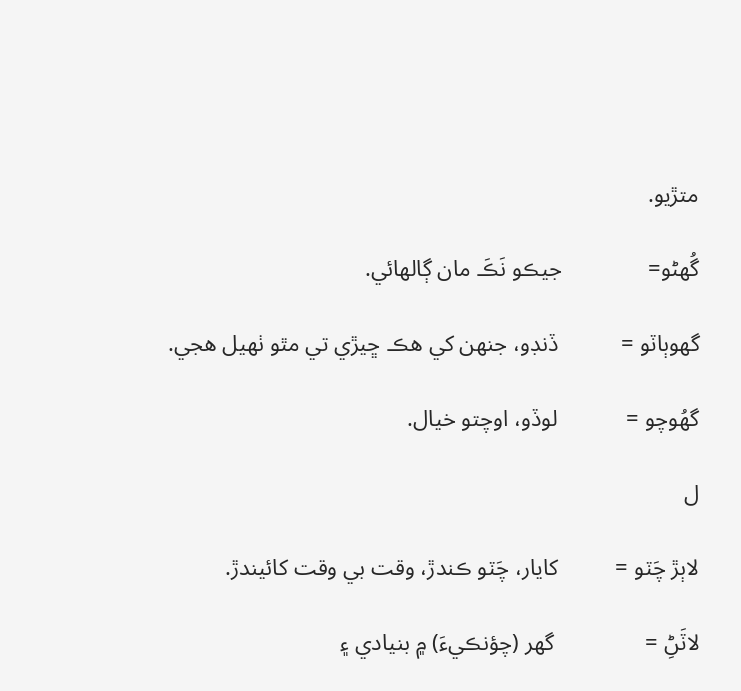متڙيو.

گُهڻو=               جيڪو نَڪَ مان ڳالهائي.

گهوٻاٽو =           ڏنڊو، جنهن کي هڪ ڇيڙي تي مٿو ٺهيل هجي.

گهُوچو =            لوڏو، اوچتو خيال.

ل

لاٻڙ چَٽو =          کايار، چَٽو ڪندڙ، وقت بي وقت کائيندڙ.

لاٽَڻِ =                گهر (چؤنڪيءَ) ۾ بنيادي ۽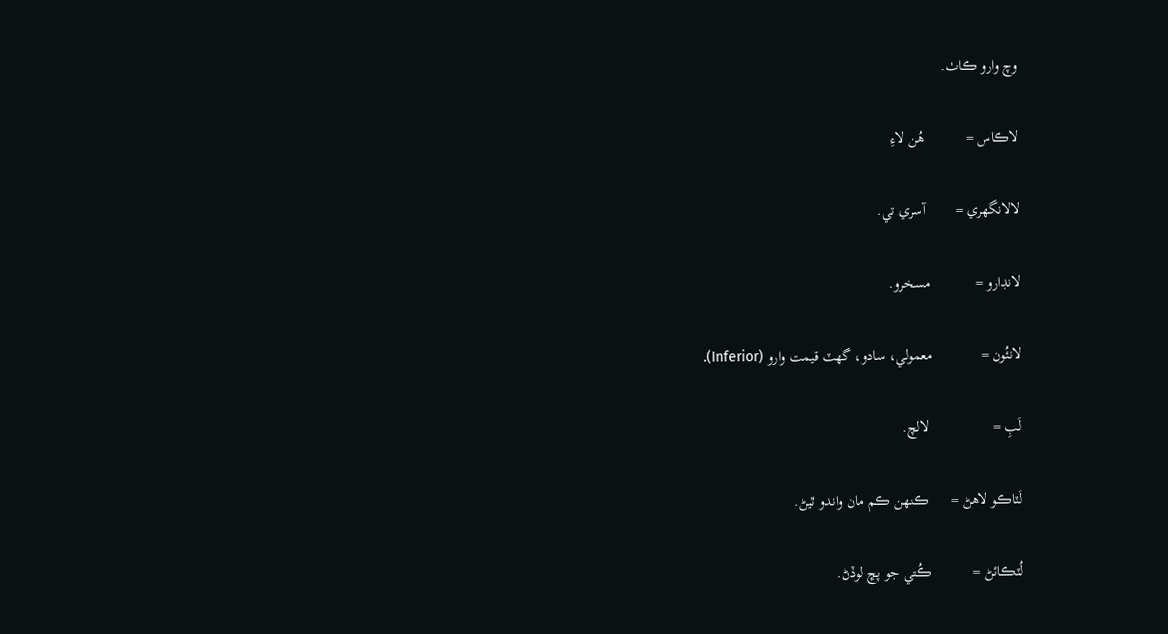وچ وارو ڪاٺ.

لاڪاس =           هُن لاءِ

لالانگهري =        آسري تي.

لانڊارو =            مسخرو.

لانئُون =             معمولي، سادو، گهٽ قيمت وارو (Inferior).

لَبِ =                 لالچ.

لَٽاڪو لاهڻ =      ڪنهن ڪم مان واندو ٿيڻ.

لُٽڪائڻ =           ڪُتي جو پڇ لوڏڻ.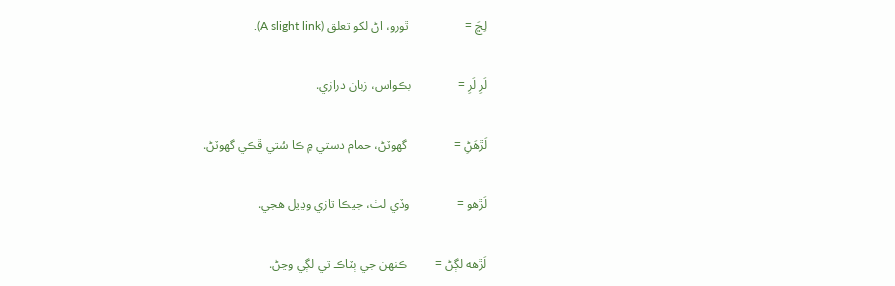لِڇَ =                  ٿورو، اڻ لکو تعلق (A slight link).

لَرِ لَرِ =               بڪواس، زبان درازي.

لَڙهَڻِ =               گهوٽڻ، حمام دستي ۾ ڪا سُتي ڦڪي گهوٽڻ.

لَڙهو =               وڏي لٺ، جيڪا تازي وڍيل هجي.

لَڙهه لڳڻ =         ڪنهن جي ٻٽاڪ تي لڳي وڃڻ.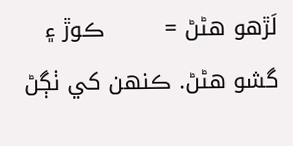لَڙهو هڻڻ =        ڪوڙ ۽ گشو هڻڻ. ڪنهن کي ٺڳڻ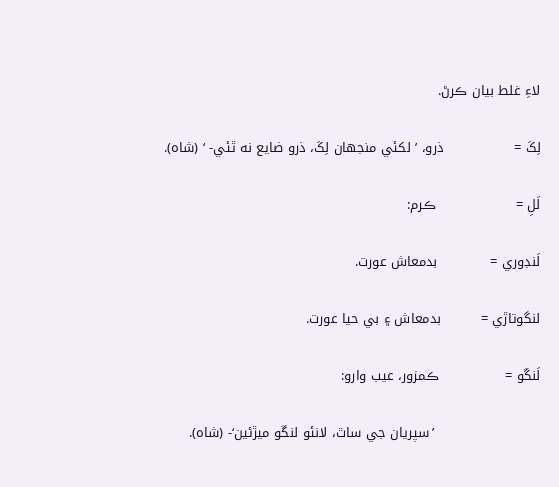لاءِ غلط بيان ڪرڻ.

لِکَ =                ذرو، ’ لکئي منجهان لِکَ، ذرو ضايع نه ٿئي- ‘ (شاه).

لَلِ =                  ڪرم:

لَنڊوري =            بدمعاش عورت.

لنگوتاڙي =         بدمعاش ۽ بي حيا عورت.

لَنڱو =               ڪمزور، عيب وارو:

                        ’سپريان جي ساٿ، لانئو لنڱو ميڙئين‘- (شاه).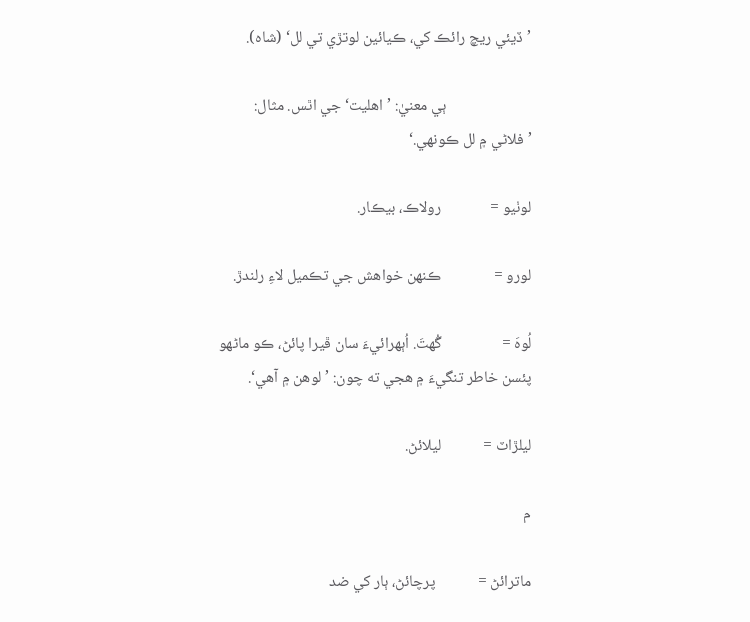’ڏيئي ريچ رائڪ کي، ڪيائين لوتڙي تي لل‘ (شاه).

                        ٻي معنيٰ: ’اهليت‘ جي اٿس. مثال: ’فلاڻي ۾ لل ڪونهي.‘

لوٺيو =              رولاڪ، بيڪار.

لورو =               ڪنهن خواهش جي تڪميل لاءِ رلندڙ.

لُوهَ =                 گُهتَ. اُٻهرائيءَ سان ڦيرا پائڻ، ڪو ماڻهو پئسن خاطر تنگيءَ ۾ هجي ته چون: ’لوهن ۾ آهي‘.

ليلڙاٽ =            ليلائڻ.

م

ماترائڻ =            پرچائڻ، ٻار کي ضد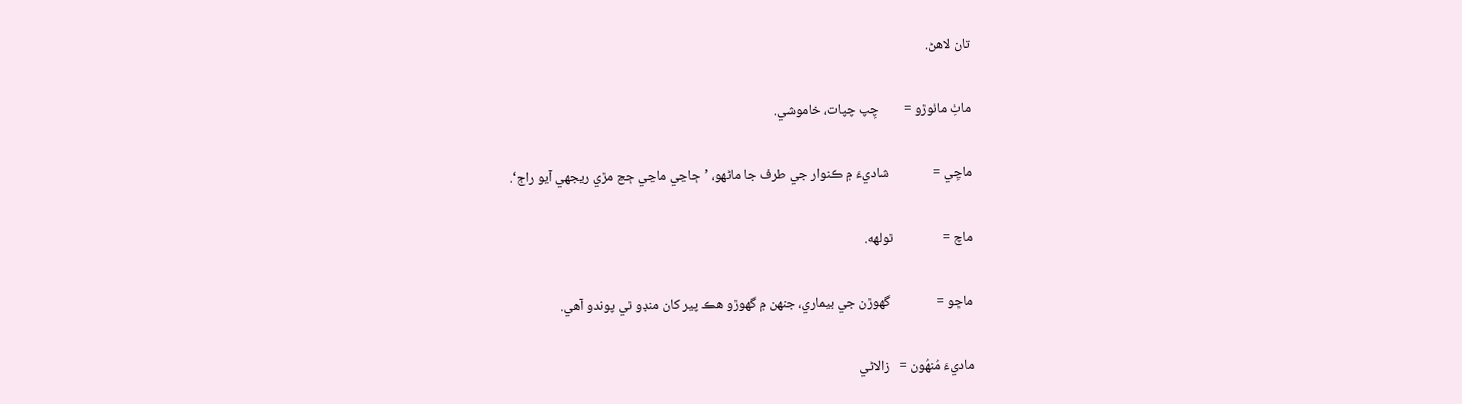تان لاهڻ.

ماٺِ ماٺوڙو =        چِپ چپات، خاموشي.

ماڃِي =              شاديءَ ۾ ڪنوار جي طرف جا ماڻهو، ’ڄاڃي ماڃي ڄڃ مڙي ريجهي آيو راڄ‘.

ماچ =                ٿولهه.

ماڇو =               گهوڙن جي بيماري، جنهن ۾ گهوڙو هڪ پير کان منڊو ٿي پوندو آهي.

ماديءَ مُنهُون =   زالاڻي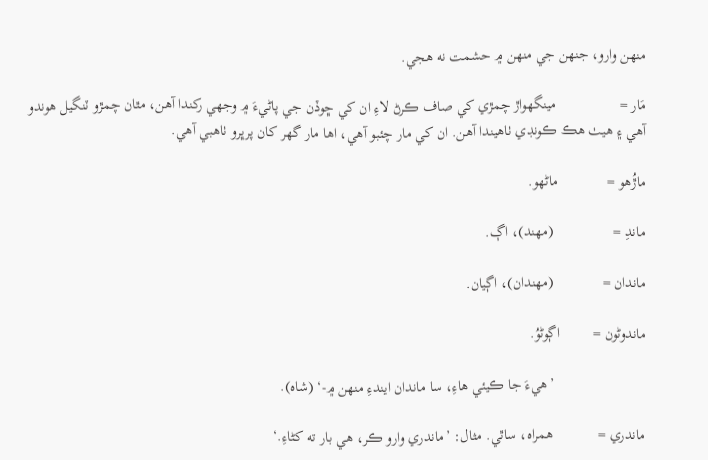منهن وارو، جنهن جي منهن ۾ حشمت نه هجي.

مَار =                 مينگهواڙ چمڙي کي صاف ڪرڻ لاءِ ان کي ڇوڏن جي پاڻيءَ ۾ وجهي رکندا آهن، مٿان چمڙو ٽنگيل هوندو آهي ۽ هيٺ هڪ ڪونڊي ٺاهيندا آهن. ان کي مار چئبو آهي، اها مار گهر کان پرڀرو ٺاهبي آهي.

ماڙُهو =             ماڻهو.

ماندِ =                (مهند)، اڳ.

ماندان =             (مهندان)، اڳيان.

ماندوڻون =         اڳوڻوُ.

                        ’هيءَ جا ڪيئي هاءِ، سا ماندان ايندءِ منهن ۾-‘ (شاه).

ماندري =            همراه، ساٿي. مثال: ’ماندري وارو ڪر، هي بار ته کڻاءِ.‘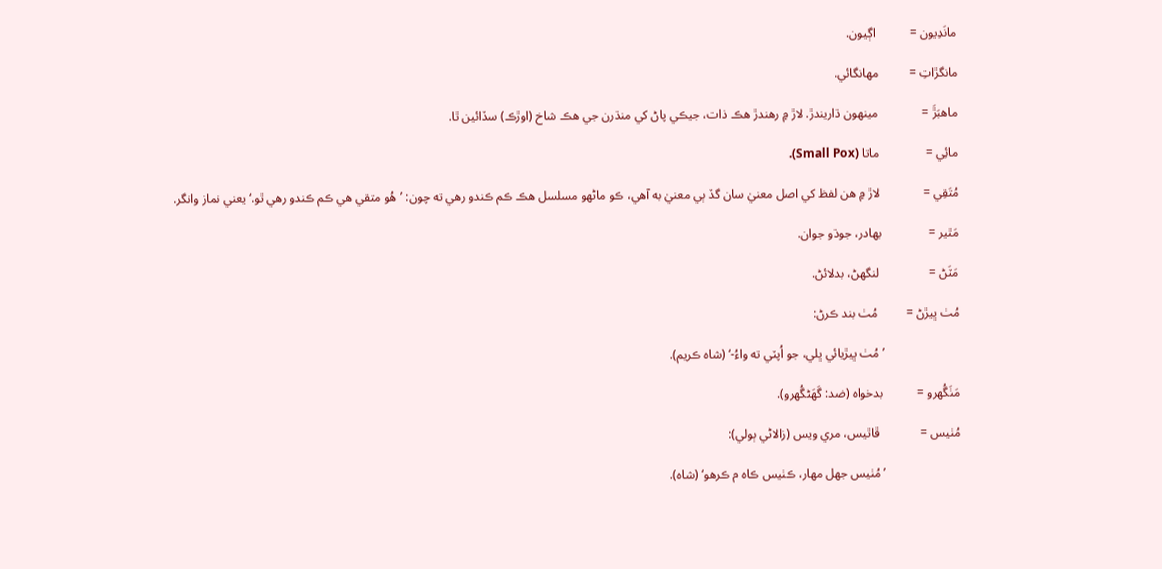مانَدِيون =           اڳيون.

مانگڙاتِ =          مهانگائي.

ماهبَڙَ =              مينهون ڌاريندڙ. لاڙ ۾ رهندڙ هڪ ذات، جيڪي پاڻ کي منڌرن جي هڪ شاخ (اوڙڪ) سڏائين ٿا.

مائِي =               ماتا (Small Pox).

مُتَقِي =              لاڙ ۾ هن لفظ کي اصل معنيٰ سان گڏ ٻي معنيٰ به آهي، ڪو ماڻهو مسلسل هڪ ڪم ڪندو رهي ته چون: ’هُو متقي هي ڪم ڪندو رهي ٿو.‘ يعني نماز وانگر.

مَٿير =               بهادر، جوڌو جوان.

مَٽَڻ =                لنگهڻ، بدلائڻ.

مُٺ ڀيڙڻ =         مُٺ بند ڪرڻ:

                        ’مُٺ ڀيڙيائي ڀلي، جو اُپٽي ته واءُ-‘ (شاه ڪريم).

مَٺَگُهرو =           بدخواه (ضد: گَهَڻگُهرو).

مُٺيس =             ڦاٿيس، مري ويس (زالاڻي ٻولي):

                        ’مُٺيس جهل مهار، ڪٺيس ڪاه م ڪرهو‘ (شاه).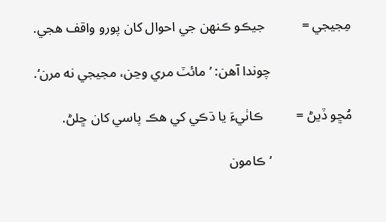مِجيجي =           جيڪو ڪنهن جي احوال کان پورو واقف هجي.

                        چوندا آهن: ’مائٽ مري وڃن، مجيجي نه مرن‘.

مُڇو ڏيڻ =          ڪاٺيءَ يا ڌڪي کي هڪ پاسي کان ڇلڻ.

                        ’ڪامون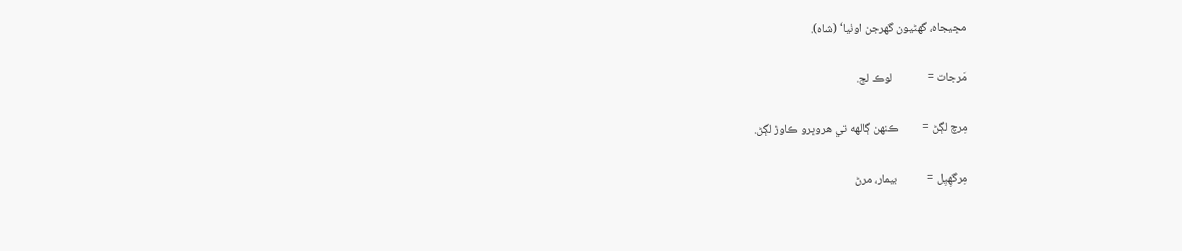مڇيجاه، گهڻيون گهرجن اوٺيا‘ (شاه).

مَرجات =             لوڪ لڄ.

مِرچ لڳڻ =         ڪنهن ڳالهه تي هروڀرو ڪاوڙ لڳڻ.

مِرگهِيِل =           بيمار، مرڻ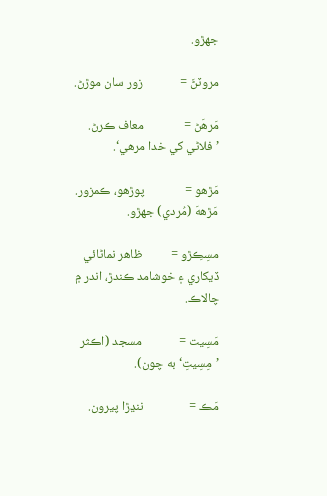جهڙو.

مروٽڻَ =             زور سان موڙڻ.

مَرهَڻ =              معاف ڪرڻ. ’فلاڻي کي خدا مرهي‘.

مَڙهو =              پوڙهو، ڪمزور. مَڙههَ (مُردي) جهڙو.

مسِڪِڙو =          ظاهر نماڻائي ڏيکاري ۽ خوشامد ڪندڙ، اندر ۾ چالاڪ.

مَسِيت =             مسجد (اڪثر ’مِسِيتِ‘ به چون).

مَڪ =                ننڍڙا پيرون.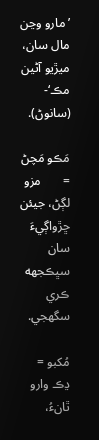’مارو وڃن مال سان، ميڙيو آڻين مڪ‘- (سانوڻ).

مَڪو مَچڻ =       مزو لڳڻ، جيئن ڇڙواڳيءَ سان سڀڪجهه ڪري سگهجي.

مُکبو =              ڍڪ وارو ٿانءُ،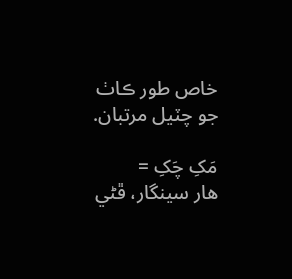خاص طور ڪاٺ جو چٽيل مرتبان.

مَکِ چَکِ =         هار سينگار، ڦڻي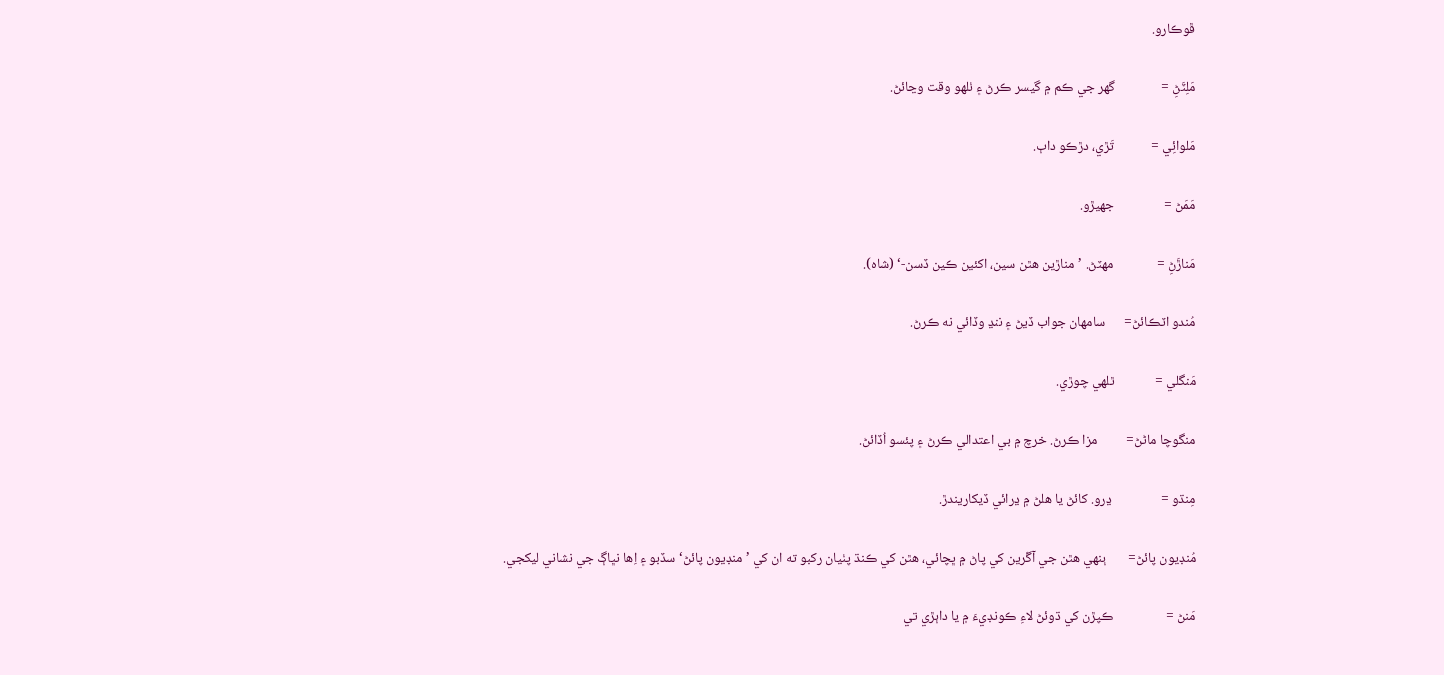ڦوڪارو.

مَلِٽَڻِ =               گهر جي ڪم ۾ گيسر ڪرڻ ۽ ٺلهو وقت وڃائڻ.

مَلوائِي =            تَڙي، دڙڪو داٻ.

مَمَڻ =                جهيڙو.

مَناڙَڻِ =              مهٽڻ. ’مناڙين هٿن سين، اکئين ڪين ڏسن-‘ (شاه).

مُندو اٽڪائڻ=      سامهان جواب ڏيڻ ۽ ننڍ وڏائي نه ڪرڻ.

مَنگلي =             ٿلهي چوڙي.

منگوچا ماڻڻ=         مزا ڪرڻ. خرچ ۾ بي اعتدالي ڪرڻ ۽ پئسو اُڏائڻ.

مِنڌو =                ڍرو. کائڻ يا هلڻ ۾ ڍرائي ڏيکاريندڙ.

مُنڊيون پائڻ=       ٻنهي هٿن جي آڱرين کي پاڻ ۾ ڀچائي، هٿن کي ڪنڌ پٺيان رکبو ته ان کي ’منڊيون پائڻ‘ سڏبو ۽ اِها نڀاڳ جي نشاني ليکجي.

مَنڻ =                 ڪپڙن کي ڌوئڻ لاءِ ڪونڊيءَ ۾ يا داٻڙي تي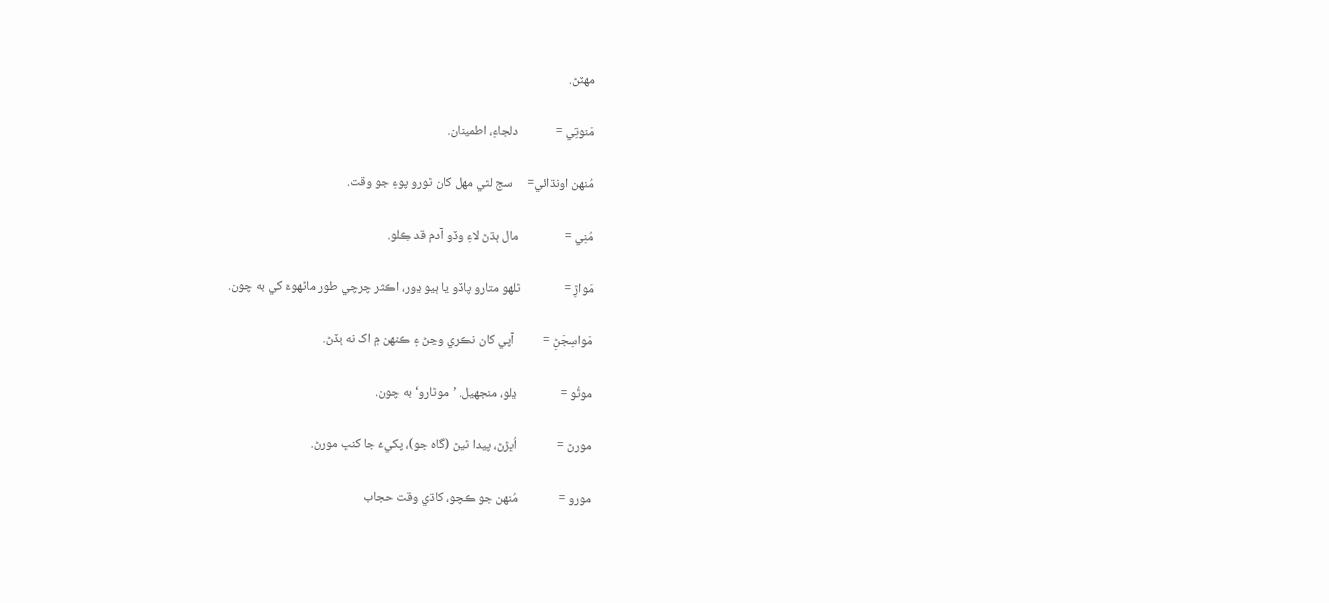مهٽڻ.

مَنوتِي =             دلجاءِ، اطمينان.

مُنهن اونڌائي=     سج لٿي مهل کان ٿورو پوءِ جو وقت.

مُنِي =                مال ٻڌڻ لاءِ وڏو آدم قد ڪِلو.

مَواڙِ =               ٿلهو متارو پاڏو يا ٻيو ڍور، اڪثر چرچي طور ماڻهوءَ کي به چون.

مَواسِجَڻِ =          آپي کان نڪري وڃڻ ۽ ڪنهن ۾ اک نه ٻڏڻ.

موٿُو =               ڍلو، منجهيل. ’موٿارو‘ به چون.

مورڻ =              اُڀڙڻ، پيدا ٿيڻ (گاه جو)، پکيءَ جا کنڀ مورڻ.

مورو =              مُنهن جو ڪچو، کاڌي وقت حجاب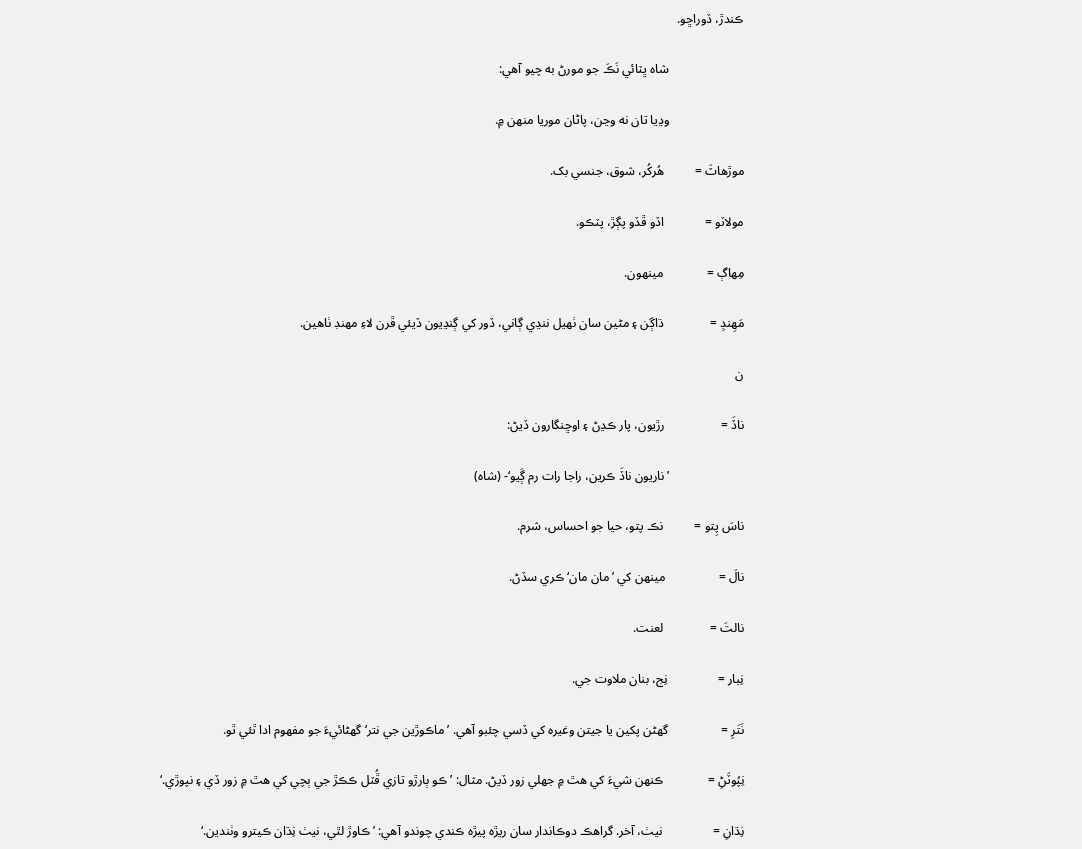ڪندڙ، ڏوراڇو.

                        شاه ڀٽائي نَڪَ جو مورڻ به چيو آهي:

                        وڍيا تان نه وڃن، پاڻان موريا منهن ۾.

موڙهاٽَ =          هُرکُر، شوق، جنسي بک.

مولاٽو =             اڏو ڦڏو پڳڙ، پٽڪو.

مِهاڳ =              مينهون.

مَهِنڊِ =               ڌاڳن ۽ مڻين سان ٺهيل ننڍي ڳاني، ڏور کي ڳنڍيون ڏيئي ڦرن لاءِ مهنڊ ٺاهين.

ن

ناڏَ =                  رڙيون، پار ڪڍڻ ۽ اوڇنگارون ڏيڻ:

                        ’ناريون ناڏَ ڪرين، راجا رات رم ڳَيو‘- (شاه)

ناسَ پِتو =          نڪ پتو، حيا جو احساس، شرم.

نالَ =                 مينهن کي ’مان مان‘ ڪري سڏڻ.

نالتَ =               لعنت.

نِبار =                نِج، بنان ملاوت جي.

نَتَرِ =                 گهڻن پکين يا جيتن وغيره کي ڏسي چئبو آهي. ’ماڪوڙين جي نتر‘ گهڻائيءَ جو مفهوم ادا ٿئي ٿو.

نِپُوٽَڻِ =              ڪنهن شيءَ کي هٿ ۾ جهلي زور ڏيڻ. مثال: ’ڪو ٻارڙو تازي ڦُٽل ڪڪڙ جي ٻچي کي هٿ ۾ زور ڏي ۽ نپوڙي.‘

نِڌانِ =                نيٺ، آخر. گراهڪ دوڪاندار سان ريڙه پيڙه ڪندي چوندو آهي: ’ڪاوڙ لٿي، نيٺ نِڌان ڪيترو وٺندين.‘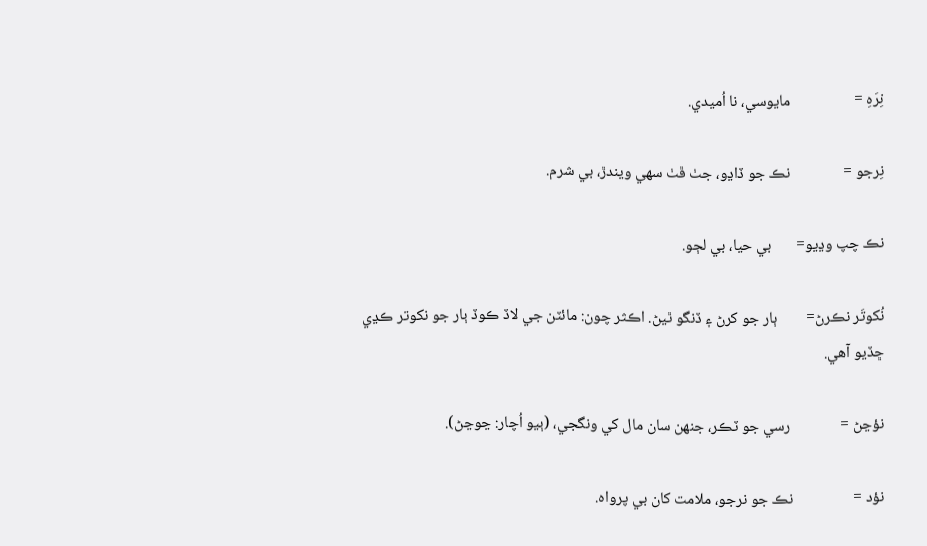نِرَهِ =                  مايوسي، نا اُميدي.

نِرجو =               نڪ جو ڏاڍو، جٺ ڦٺ سهي ويندڙ، بي شرم.

نڪ چپ وڍيو=       بي حيا، بي لڄو.

نُکوتَر نڪرڻ=        ٻار جو کرڻ ۽ ڏنگو ٿيڻ. اڪثر چون: مائٽن جي لاڏ ڪوڏ ٻار جو نکوتر ڪڍي ڇڏيو آهي.

نؤڃڻ =              رسي جو ٽڪر، جنهن سان مال کي ونگجي، (ٻيو اُچار: ڃوڃڻ).

نؤد =                 نڪ جو نرجو، ملامت کان بي پرواه.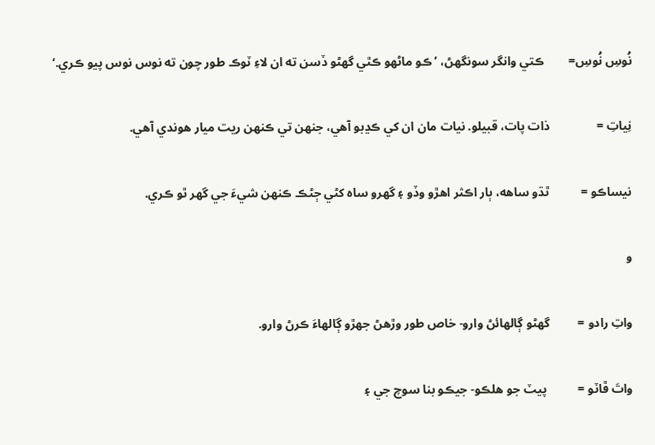نُوسِ نُوسِ=        ڪتي وانگر سونگهڻ، ’ڪو ماڻهو ڪٿي گهڻو ڏسن ته ان لاءِ ٽوڪ طور چون ته نوس نوس پيو ڪري.‘

نِياتِ =               ذات پات، قبيلو. نيات مان ان کي ڪڍبو آهي، جنهن تي ڪنهن ريت ميار هوندي آهي.

نيساڪو =          ٿڌو ساهه، ٻار اڪثر اهڙو وڏو ۽ گهرو ساه کڻي ڄڻڪ ڪنهن شيءَ جي گهر ٿو ڪري.

و

واتِ رادو =         گهڻو ڳالهائڻ وارو- خاص طور وڙهڻ جهڙو ڳالهاءَ ڪرڻ وارو.

واتَ ڦاٽو =          پيٽ جو هلڪو- جيڪو بنا سوچ جي ۽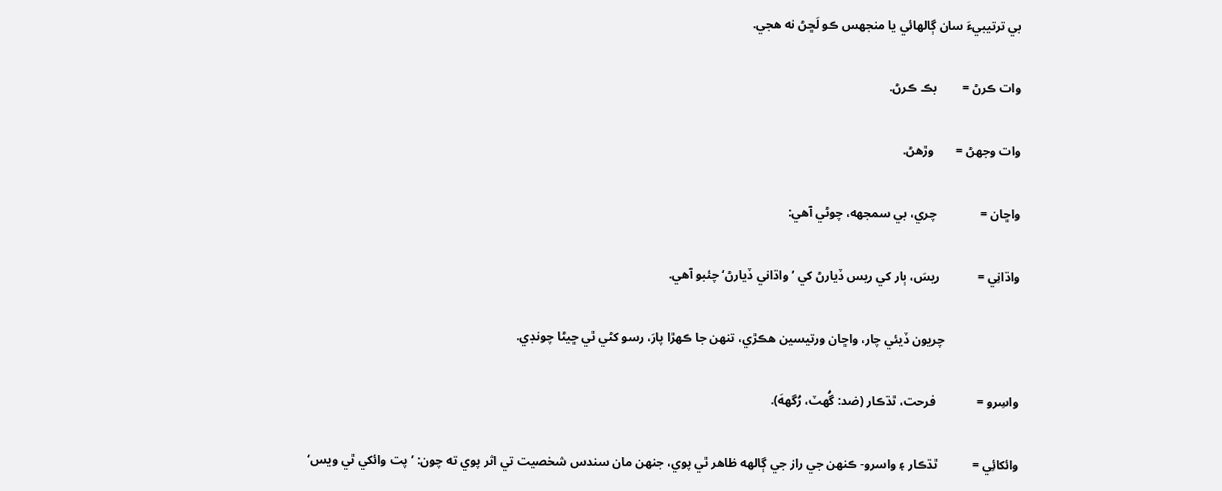بي ترتيبيءَ سان ڳالهائي يا منجهس ڪو لَڇڻ نه هجي.

وات ڪرڻ =        بڪ ڪرڻ.

وات وجهڻ =       وڙهڻ.

واڇان =              چري، بي سمجهه، چوڻي آهي:

واڌانِي =            ريسَ، ٻار کي ريس ڏيارڻ کي ’واڌاني ڏيارڻ‘ چئبو آهي.

                        چريون ڏيئي چار، واڇان ورتيسين هڪڙي، تنهن جا ڪهڙا پارَ، رسو کڻي ٿي ڇيڻا چونڊي.

واسِرو =             فرحت، ٿڌڪار (ضد: گُهٽ، رُگههَ).

وائکائِي =           ٿڌڪار ۽ واسرو- ڪنهن جي راز جي ڳالهه ظاهر ٿي پوي، جنهن مان سندس شخصيت تي اثر پوي ته چون: ’پت وائکي ٿي ويس‘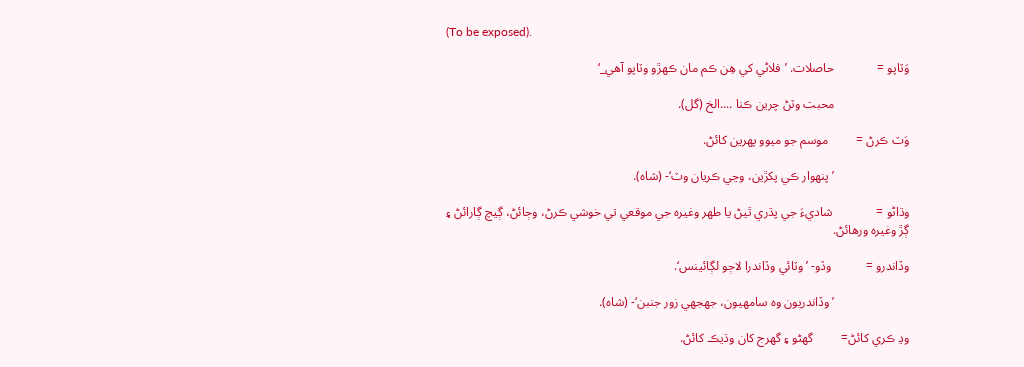(To be exposed).

وَٽاپو =              حاصلات. ’فلاڻي کي هِن ڪم مان ڪهڙو وٽاپو آهي_‘

                        محبت وٽڻ چرين ڪنا ....الخ (گل).

وَٽ ڪرڻ =         موسم جو ميوو پهرين کائڻ.

                        ’پنهوار ڪي پکڙين، وڃي ڪريان وٽ‘- (شاه).

وڌاڻو =              شاديءَ جي پڌري ٿيڻ يا طهر وغيره جي موقعي تي خوشي ڪرڻ، وڄائڻ، ڳيچ ڳارائڻ ۽ ڳڙ وغيره ورهائڻ.

وڏاندرو =           وڏو- ’وٽائي وڏاندرا لاڄو لڳائينس‘.

                        ’وڏاندريون وه سامهيون، جهجهي زور جنبن‘- (شاه).

وڍ ڪري کائڻ=         گهڻو ۽ گهرج کان وڌيڪ کائڻ.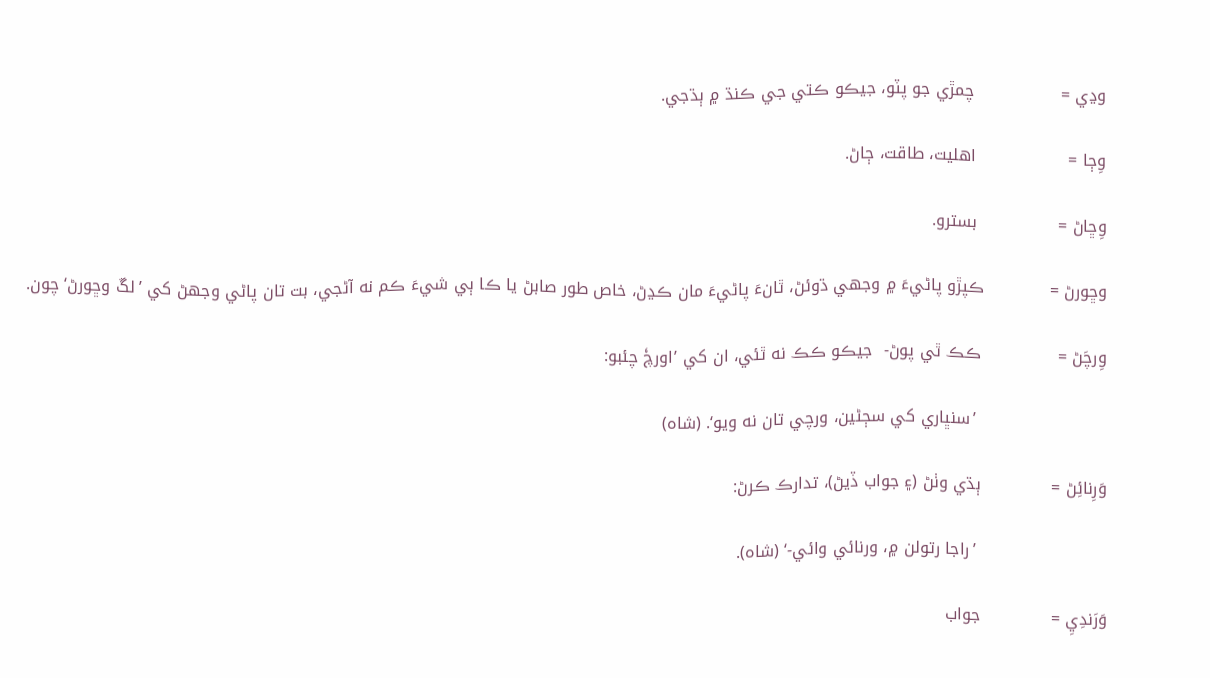وڍي =                چمڙي جو پٽو، جيڪو ڪتي جي ڪنڌ ۾ ٻڌجي.

وِڄا =                 اهليت، طاقت، ڄاڻ.

وِڇاڻ =               بسترو.

وڇورڻ =            ڪپڙو پاڻيءَ ۾ وجهي ڌوئڻ، ٿانءَ پاڻيءَ مان ڪڍڻ، خاص طور صابڻ يا ڪا ٻي شيءَ ڪم نه آڻجي، بت تان پاڻي وجهڻ کي ’لڱ وڇورڻ‘ چون.

وِرچَڻ =              ڪڪ ٿي پوڻ-  جيڪو ڪڪ نه ٿئي، ان کي ’اورچٗ چئبو:

                        ’سنڀاري کي سڄڻين، ورچي تان نه ويو‘. (شاه)

وَرِنائِڻ =             ٻڌي وٺڻ (۽ جواب ڏيڻ)، تدارڪ ڪرڻ:

                        ’راجا رتولن ۾، ورنائي وائي-‘ (شاه).

وَرَندِيِ =             جواب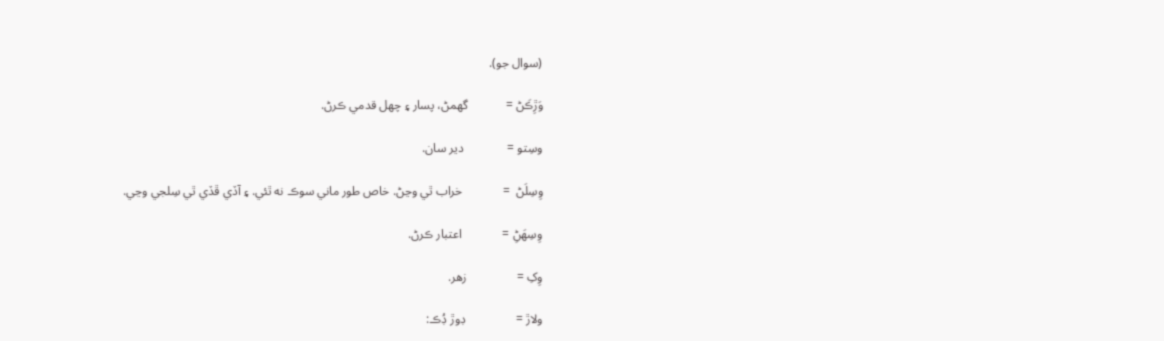(سوال جو).

وَڙِڪَڻ =            گهمڻ، پسار ۽ چهل قدمي ڪرڻ.

وسِتو =              دير سان.

وِسِلَڻ  =             خراب ٿي وڃڻ. خاص طور ماني سوڪ نه ٿئي. ۽ آڏي ڦڏي ٿي سِلجي وڃي.

وِسِهَڻِ =             اعتبار ڪرڻ.

وِکِ =                زهر.

ولاڙ =                ڊوڙ ڊُڪ: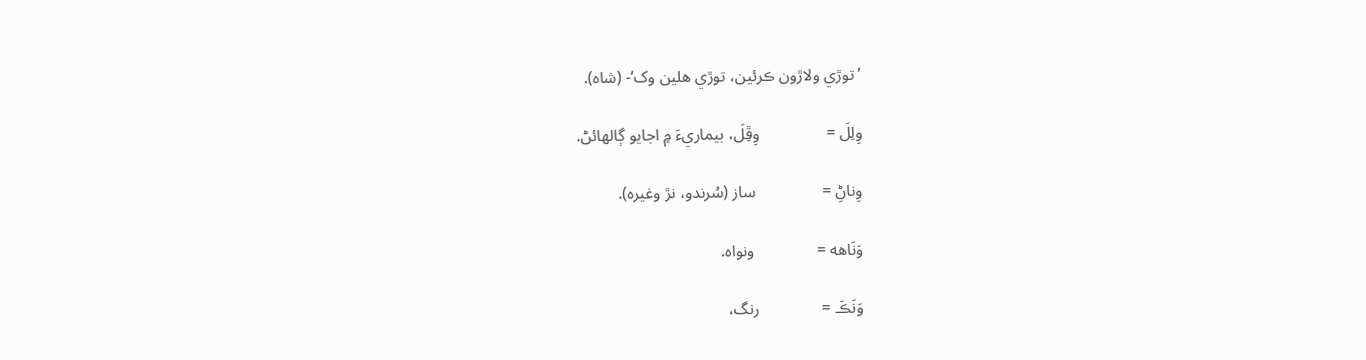’توڙي ولاڙون ڪرئين، توڙي هلين وک‘- (شاه).

وِلِلَ =                وِڦِلَ، بيماريءَ ۾ اجايو ڳالهائڻ.

وِناڻِ =                ساز (سُرندو، نڙ وغيره).

وَنَاهه =               ونواه.

وَنَڪَ =               رنگ،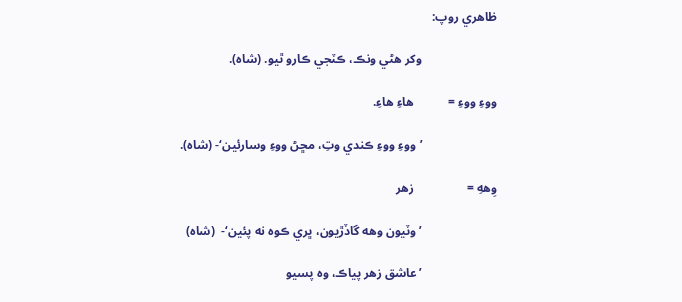ظاهري روپ:

                        وکر هڻي ونڪ، ڪٽجي ڪارو ٿيو. (شاه).

ووءِ ووءِ =           هاءِ هاءِ.

                        ’ووءِ ووءِ ڪندي وتِ، مڇڻ ووءِ وسارئين‘- (شاه).

وِههِ =                 زهر

                        ’وٽيون وهه گاڏڙيون، ڀري ڪوه نه پئين‘-  (شاه)

                        ’عاشق زهر پياڪ، وه پسيو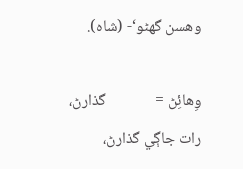وهسن گهڻو‘- (شاه).

وِهائِڻ =              گذارڻ، رات جاڳي گذارڻ،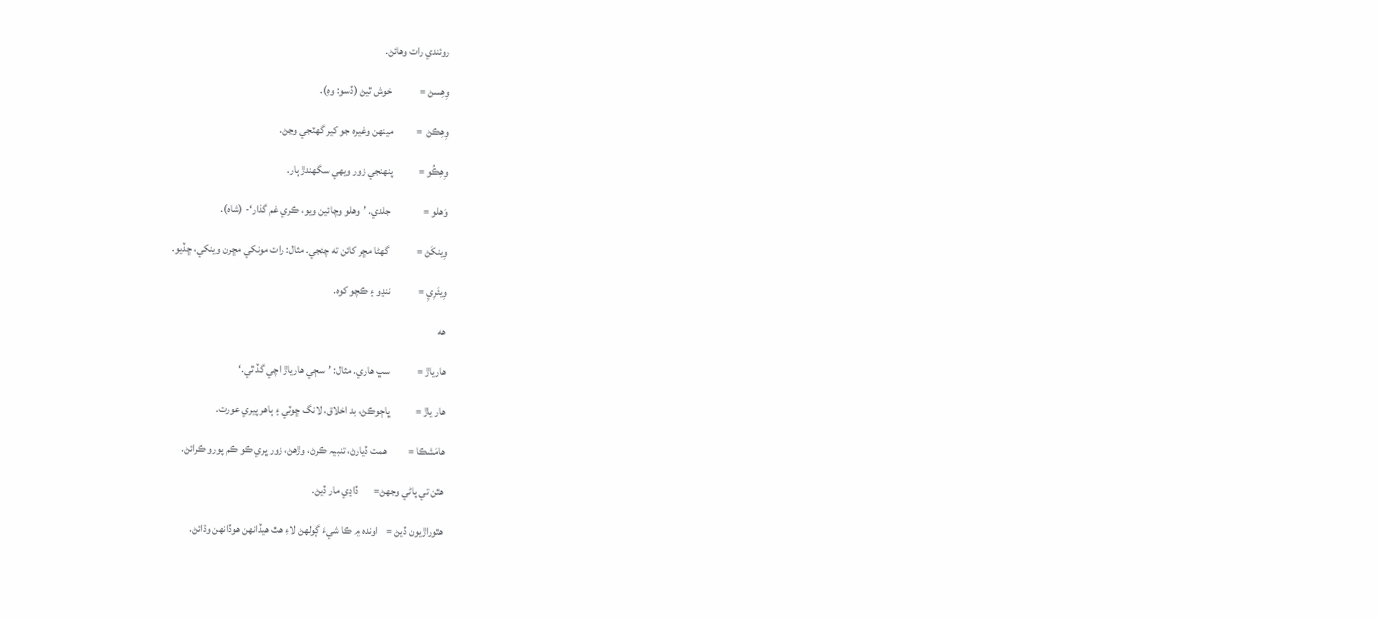روئندي رات وهائڻ.

وِهِسڻ =             خوش ٿيڻ (ڏسو: وهِ).

وِهِڪڻ  =           مينهن وغيره جو کير گهٽجي وڃڻ.

وِهِڪُو =            پنهنجي زور ويهي سگهندڙ ٻار.

وَهلو =               جلدي. ’وهلو وچائين ويو، ڪري غم گذار‘- (شاه).

وِينکَڻ =             گهڻا مڇر کائن ته چئجي. مثال: رات مونکي مڇرن وينکي، ڇڏيو.

وِيئَرِيِ =             ننڍو ۽ ڪچو کوه.

هه

هارياڙ =             سڀ هاري. مثال: ’سڄي هارياڙ اچي گڏ ٿي.‘

هار ياڙ =            ڀاڄوڪڻ، بد اخلاق، لانگ ڇوٽي ۽ ٻاهر پيري عورت.

هامَشڪا =          همت ڏيارڻ، تنبيہ ڪرڻ، وڙهڻ، زور ڀري ڪو ڪم پورو ڪرائڻ.

هٿن تي پاڻي وجهڻ=       ڏاڍي مار ڏيڻ.

هٿوراڙيون ڏيڻ =    اونده ۾ ڪا شيءَ ڳولهڻ لاءِ هٿ هيڏانهن هوڏانهن وڌائڻ.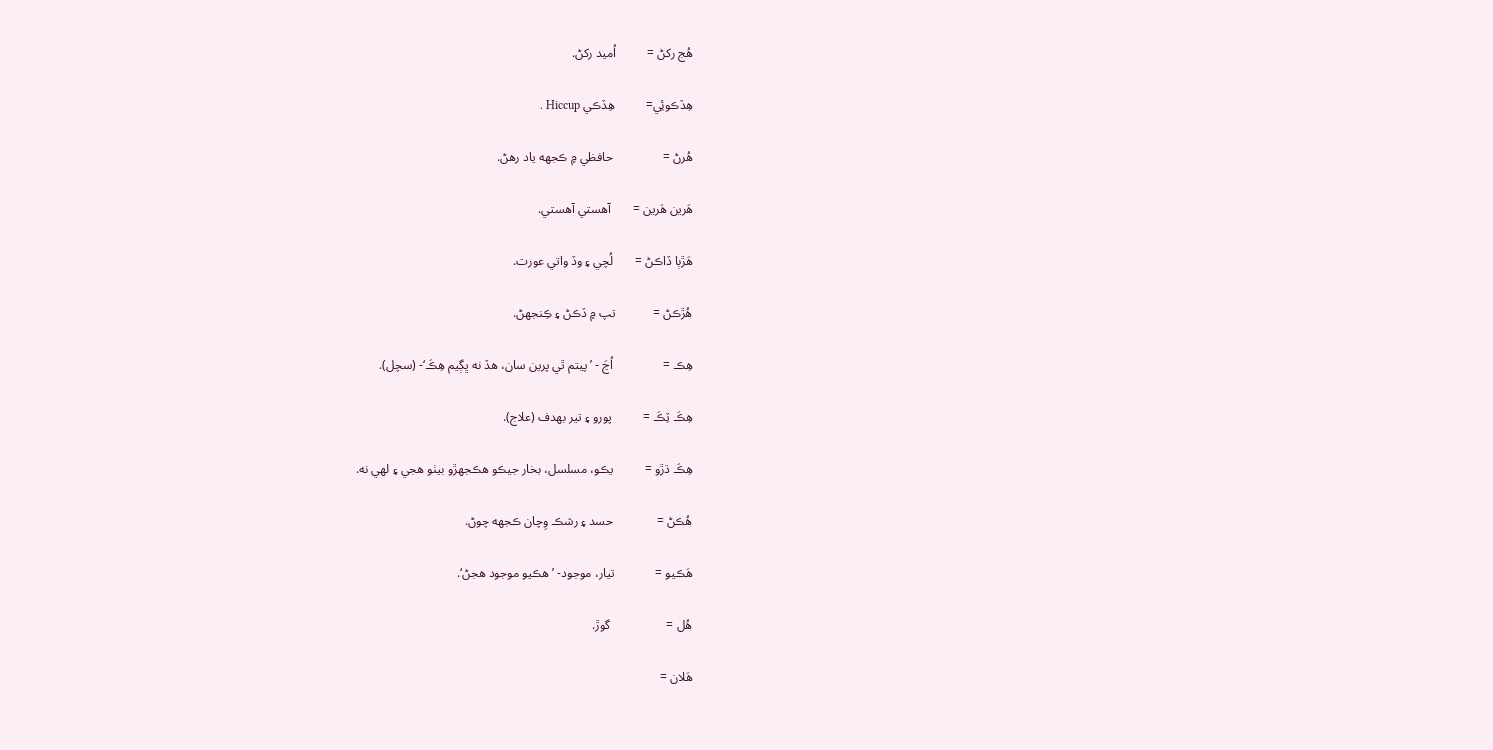هُج رکڻ =          اُميد رکڻ.

هِڏڪوئِي=          هِڏڪي Hiccup .

هُرڻ =                حافظي ۾ ڪجهه ياد رهڻ.

هَرين هَرين =       آهستي آهستي.

هَڙٻا ڏاڪڻ =       لُچي ۽ وڏ واتي عورت.

هُڙڪڻ =            تپ ۾ ڏڪڻ ۽ ڪِنجهڻ.

هِڪ =                اُڃَ - ’پيتم ٿي پرين سان، هڏ نه ڀڳيم هِڪَ‘- (سچل).

هِڪَ ٽِڪَ =          پورو ۽ تير بهدف (علاج).

هِڪَ ڌڙو =          يڪو، مسلسل، بخار جيڪو هڪجهڙو بيٺو هجي ۽ لهي نه.

هُڪڻ =              حسد ۽ رشڪ وِچان ڪجهه چوڻ.

هَڪيو =             تيار، موجود- ’هڪيو موجود هجڻ‘.

هُل =                  گوڙ.

هَلان =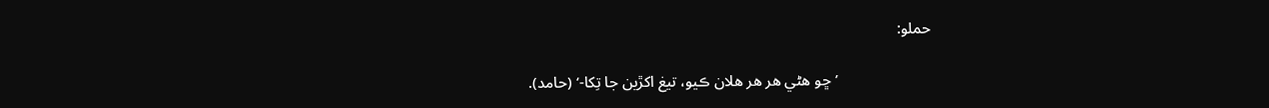حملو:

                        ’ڇو هڻي هر هر هلان ڪيو، تيغ اکڙين جا تِکا-‘ (حامد).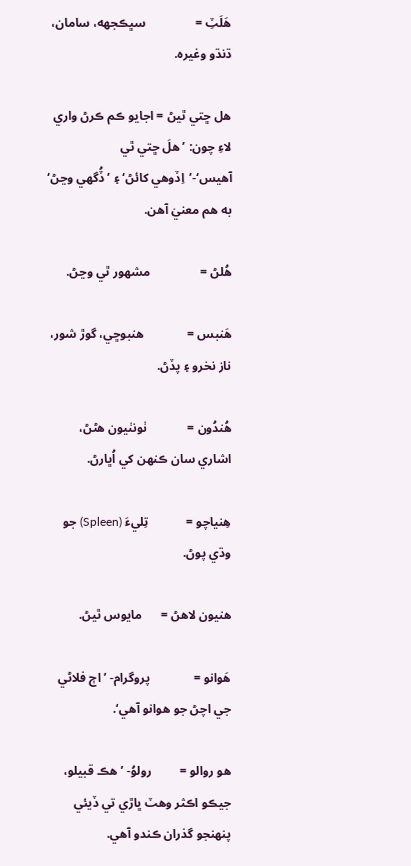هَلَٽِ =                سڀڪجهه، سامان، ڌنڌو وغيره.

هل ڇتي ٿيڻ = اجايو ڪم ڪرڻ واري لاءِ چون: ’هلَ ڇتي ٿي آهيس‘-’اِڏوهي کائڻ‘ ۽ ’ڏُگهي وڃڻ‘ به هم معنيٰ آهن.

هُلڻ =                مشهور ٿي وڃڻ.

هَنبس =              هنبوڇي، گوڙ شور، ناز نخرو ۽ پڏڻ.

هُندُون =             ٺونٺيون هڻڻ، اشاري سان ڪنهن کي اُڀارڻ.

هِنياچو =            تِليءَ (Spleen) جو وڌي پوڻ.

هنيون لاهڻ =      مايوس ٿيڻ.

هَوانو =              پروگرام- ’اڄ فلاڻي جي اچڻ جو هوانو آهي‘.

هو روالو =         رولوُ- ’هڪ قبيلو، جيڪو اڪثر وهٽ ڀاڙي تي ڏيئي پنهنجو گذران ڪندو آهي.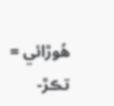هُوڙائي =           تڪڙ-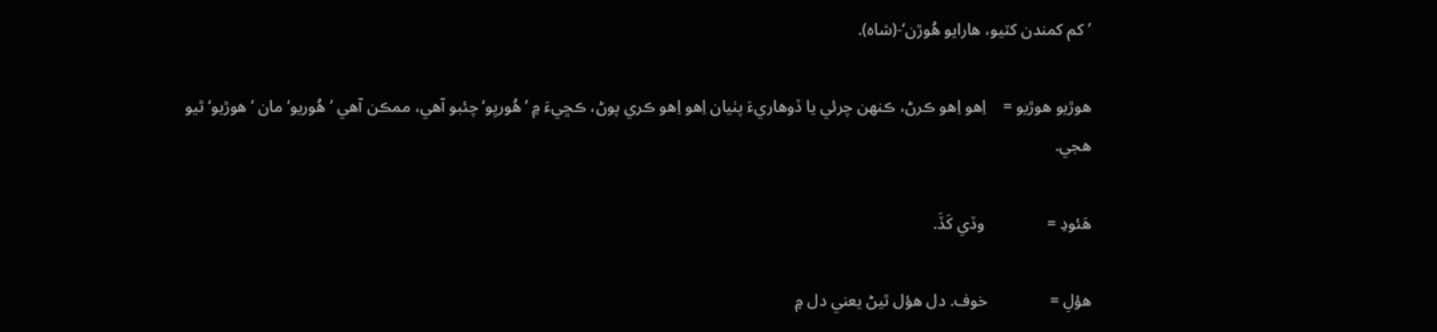’کم کمندن کٽيو، هارايو هُوڙن‘-(شاه).

هوڙيو هوڙيو =    اِهو اِهو ڪرڻ، ڪنهن چرئي يا ڏوهاريءَ پٺيان اِهو اِهو ڪري پوڻ، ڪڇيءَ ۾ ’هُوريِو‘ چئبو آهي، ممڪن آهي ’هُوريو‘ مان ’هوڙيو‘ ٿيو هجي.

هَئودِ =               وڏي کَڏَ.

هؤلِ =               خوف. دل هؤل ٿيڻ يعني دل ۾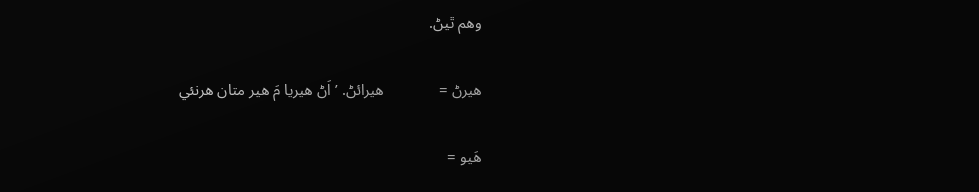وهم ٿيڻ.

هيرڻ =              هيرائڻ. ’اَڻ هيريا مَ هير متان هرنئي

هَيو =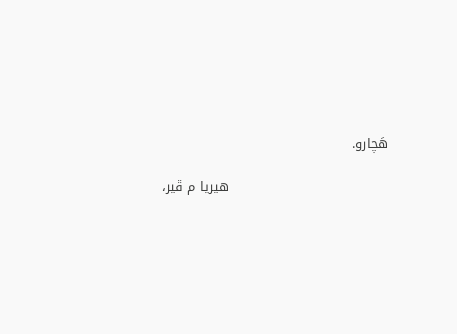هَچارو.

                                    هيريا م ڦير،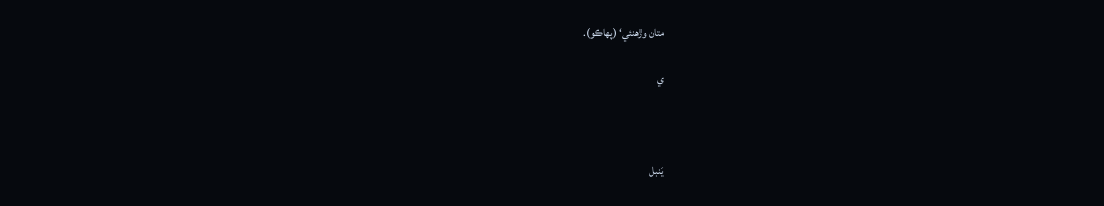متان وڙهنئي‘ (پهاڪو).

ي



يَنبل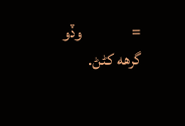=               وڏو گرهه کڻڻ.